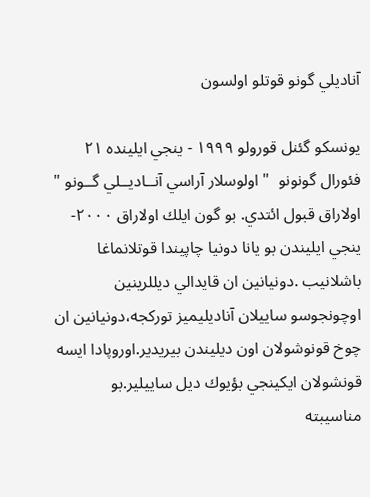آناديلي گونو قوتلو اولسون

يونسكو گئنل قورولو ۱۹۹۹ - ينجي ايلينده ۲۱ فئورال گونونو  " اولوسلار آراسي آنــاديــلي گــونو " اولاراق قبول ائتدي. بو گون ايلك اولاراق ۲۰۰۰- ينجي ايليندن بو يانا دونيا چاپيندا قوتلانماغا باشلانيب .دونيانين ان قايدالي ديللرينين اوچونجوسو ساييلان آناديليميز توركجه،دونيانين ان چوخ قونوشولان اون ديليندن بيريدير.اوروپادا ايسه  قونشولان ايكينجي بؤيوك ديل ساييلير.بو مناسيبته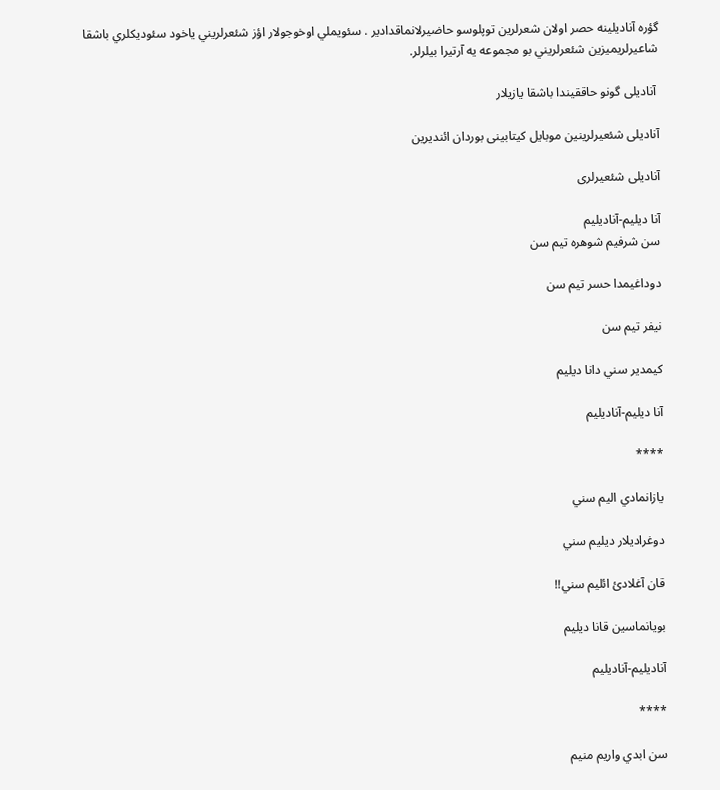گؤره آناديلينه حصر اولان شعرلرين توپلوسو حاضيرلانماقدادير . سئويملي اوخوجولار اؤز شئعرلريني ياخود سئوديكلري باشقا شاعيرلريميزين شئعرلريني بو مجموعه يه آرتيرا بيلرلر.

 آنادیلی گونو حاققیندا باشقا یازیلار

آنادیلی شئعیرلرینین موبایل کیتابینی بوردان ائندیرین

آنادیلی شئعیرلری

آنا ديليم-آناديليم
سن شرفيم شوهره تيم سن

دوداغيمدا حسر تيم سن

نيفر تيم سن

كيمدير سني دانا ديليم ‌

آنا ديليم-آناديليم

****

يازانمادي اليم سني

دوغراديلار ديليم سني

قان آغلادئ ائليم سني!!

بويانماسين قانا ديليم

آناديليم-آناديليم

****

سن ابدي واريم منيم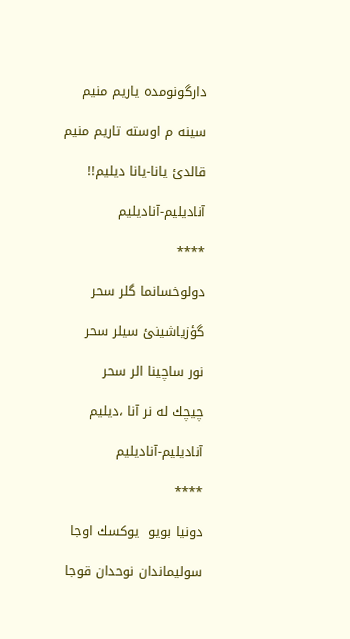دارگونومده ياريم منيم

سينه م اوسته تاريم منيم

قالدئ يانا-يانا ديليم!!

آناديليم-آناديليم

****

دولوخسانما گلر سحر

گؤزياشينئ سيلر سحر

نور ساچينا الر سحر

چيچك له نر آنا ،ديليم

آناديليم-آناديليم

****

دونيا بويو  يوكسك اوجا

سوليماندان نوحدان قوجا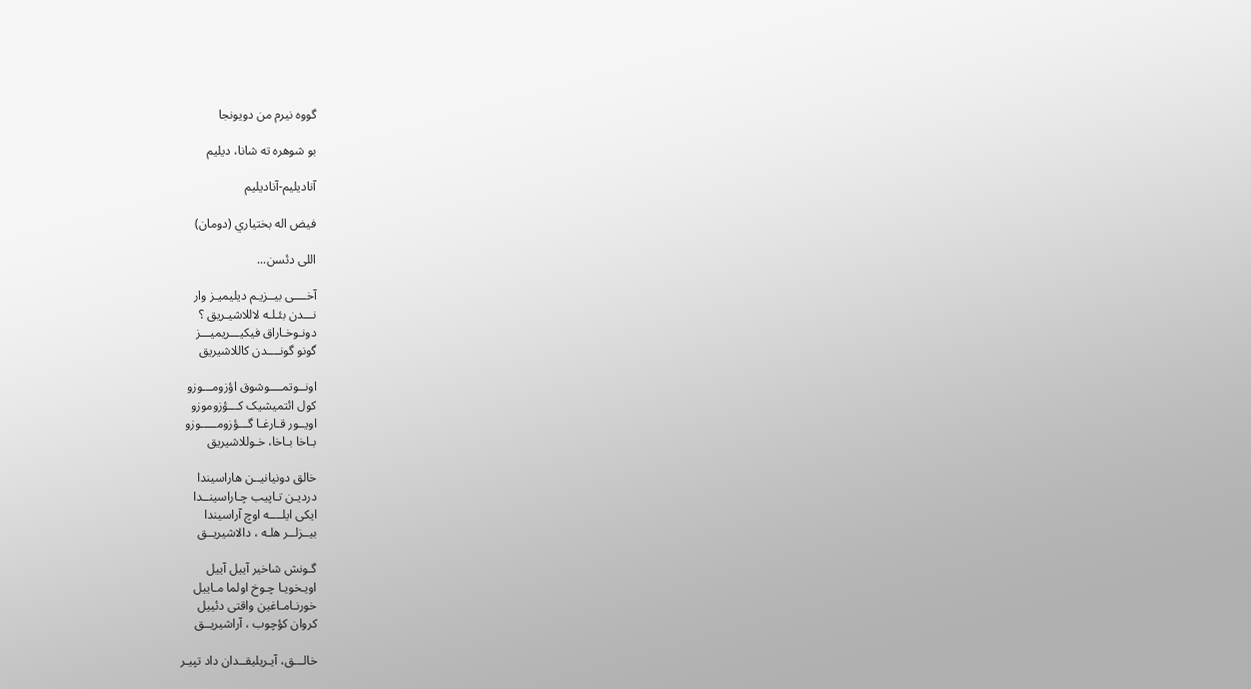گووه نيرم من دويونجا

بو شوهره ته شانا، ديليم

آناديليم-آناديليم

فيض اله بختياري (دومان)

اللی دئسن...

آخــــی بيــزيـم ديليميـز وار
نـــدن بئـلـه لاللاشيـريق ؟
دونـوخـاراق فيکيـــريميـــز
گونو گونــــدن کاللاشيريق

اونــوتمــــوشوق اؤزومـــوزو
کول ائتميشيک کـــؤزوموزو
اويــور قـارغـا گـــؤزومـــــوزو
بـاخا بـاخا، خـوللاشيريق

خالق دونيانيــن هاراسيندا
درديـن تـاپيب چـاراسينــدا
ايکی ايلــــه اوچ آراسيندا
بيــزلــر هلـه ، دالاشيريــق

گـونش شاخير آييل آييل
اويـخويـا چـوخ اولما مـاييل
خورنـامـاغين واقتی دئييل
کروان کؤچوب ، آراشيريــق

خالـــق، آيـريليقــدان داد تپيـر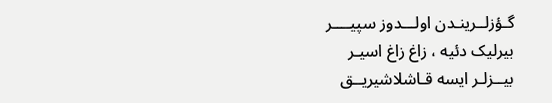گـؤزلــرينـدن اولـــدوز سپيــــر
بيرليک دئيه ، زاغ زاغ اسيـر
بيــزلـر ايسه قـاشلاشيريــق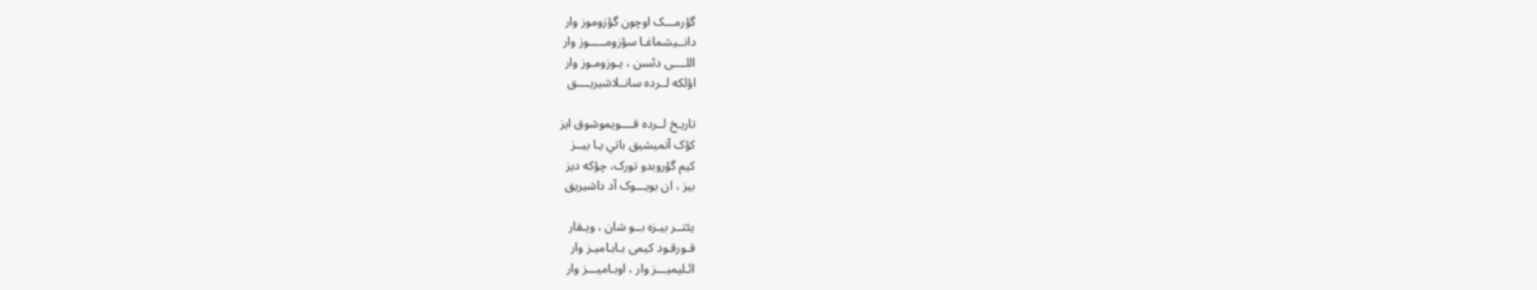گؤرمـــک اوچون گؤزوموز وار
دانــيشماغـا سؤزومـــــوز وار
اللــــی دئسن ، يـوزومـوز وار
اؤلکه لــرده سانــلاشيريــــق

تاريـخ لــرده قــــويموشوق ايز
کؤک آتميشيق باتي يـا بيــز
کيم گؤروبدو تورک، چؤکه ديز
بيز ، ان بويـــوک آد داشيريق

يئتــر بيـزه بــو شان ، ويـقار
قـورقـود کيمی بـابـاميـز وار
ائـليميـــز وار ، اوبـاميـــز وار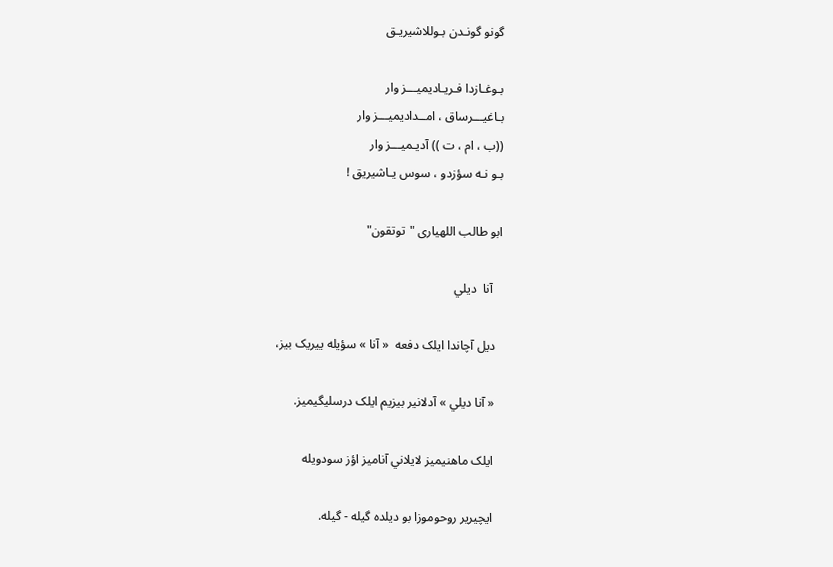گونو گونـدن بـوللاشيريـق

بـوغـازدا فـريـاديميـــز وار
بـاغيـــرساق ، امــداديميـــز وار
((ب ، ام ، ت )) آديـميـــز وار
بـو نـه سؤزدو ، سوس يـاشيريق !

ابو طالب اللهیاری "توتقون"

   آنا  ديلي

  ديل آچاندا ايلک دفعه  « آنا » سؤيله ييريک بيز،

  « آنا ديلي » آدلانير بيزيم ايلک درسليگيميز.

  ايلک ماهنيميز لايلاني آناميز اؤز سودويله

  ايچيرير روحوموزا بو ديلده گيله - گيله.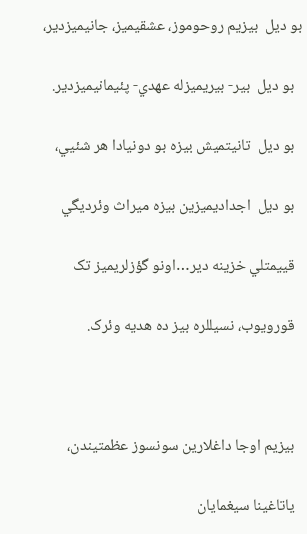بو ديل  بيزيم روحوموز، عشقيميز، جانيميزدير،

  بو ديل  بير- بيريميزله عهدي- پئيمانيميزدير.

  بو ديل  تانيتميش بيزه بو دونيادا هر شئيي،

  بو ديل  اجداديميزين بيزه ميراث وئرديگي

  قييمتلي خزينه دير…اونو گؤزلريميز تک

  قورويوب، نسيللره بيز ده هديه وئرک.



  بيزيم اوجا داغلارين سونسوز عظمتيندن،

  ياتاغينا سيغمايان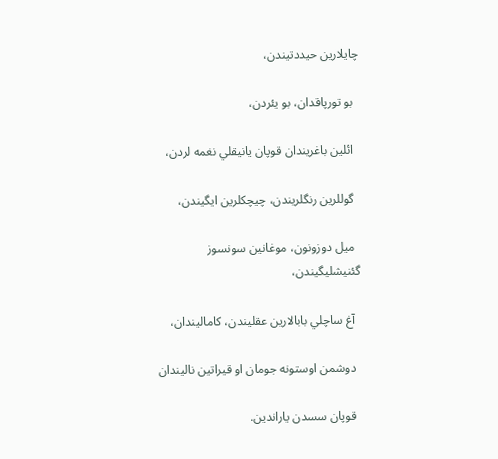چايلارين حيددتيندن،

  بو تورپاقدان، بو يئردن،

  ائلين باغريندان قوپان يانيقلي نغمه لردن،

  گوللرين رنگلريندن، چيچکلرين ايگيندن،

  ميل دوزونون، موغانين سونسوز گئنيشليگيندن،

  آغ ساچلي بابالارين عقليندن، کاماليندان،

  دوشمن اوستونه جومان او قيراتين ناليندان

  قوپان سسدن ياراندين.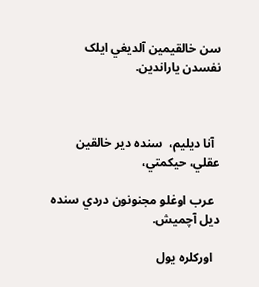سن خالقيمين آلديغي ايلک نفسدن ياراندين.



  آنا ديليم،  سنده دير خالقين عقلي، حيکمتي،

  عرب اوغلو مجنونون دردي سنده ديل آچميش.

  اورکلره يول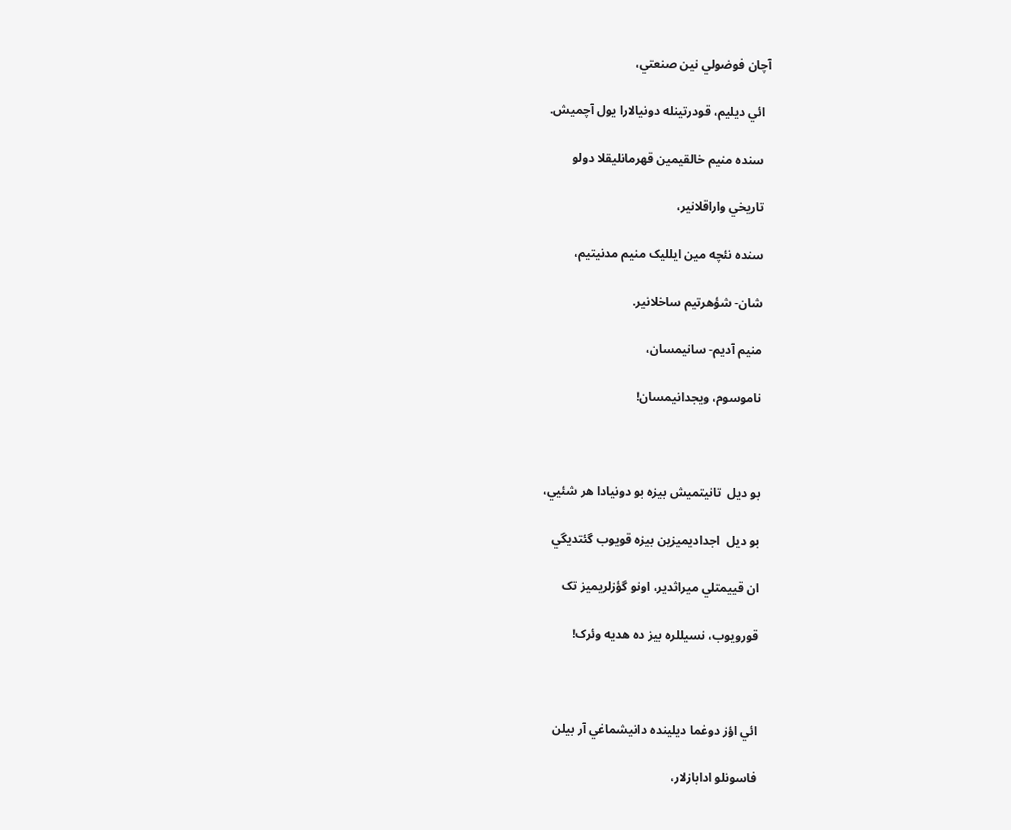آچان فوضولي نين صنعتي،

  ائي ديليم، قودرتينله دونيالارا يول آچميش.

  سنده منيم خالقيمين قهرمانليقلا دولو

  تاريخي واراقلانير،

  سنده نئچه مين ايلليک منيم مدنيتيم،

  شان- شؤهرتيم ساخلانير.

  منيم آديم- سانيمسان،

  ناموسوم، ويجدانيمسان!



  بو ديل  تانيتميش بيزه بو دونيادا هر شئيي،

  بو ديل  اجداديميزين بيزه قويوب گئتديگي

  ان قييمتلي ميراثدير، اونو گؤزلريميز تک

  قورويوب، نسيللره بيز ده هديه وئرک!



  ائي اؤز دوغما ديلينده دانيشماغي آر بيلن

  فاسونلو ادابازلار،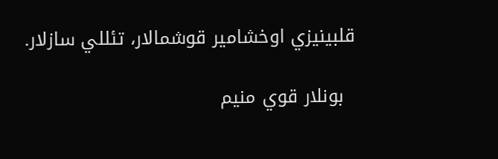قلبينيزي اوخشامير قوشمالار، تئللي سازلار.

  بونلار قوي منيم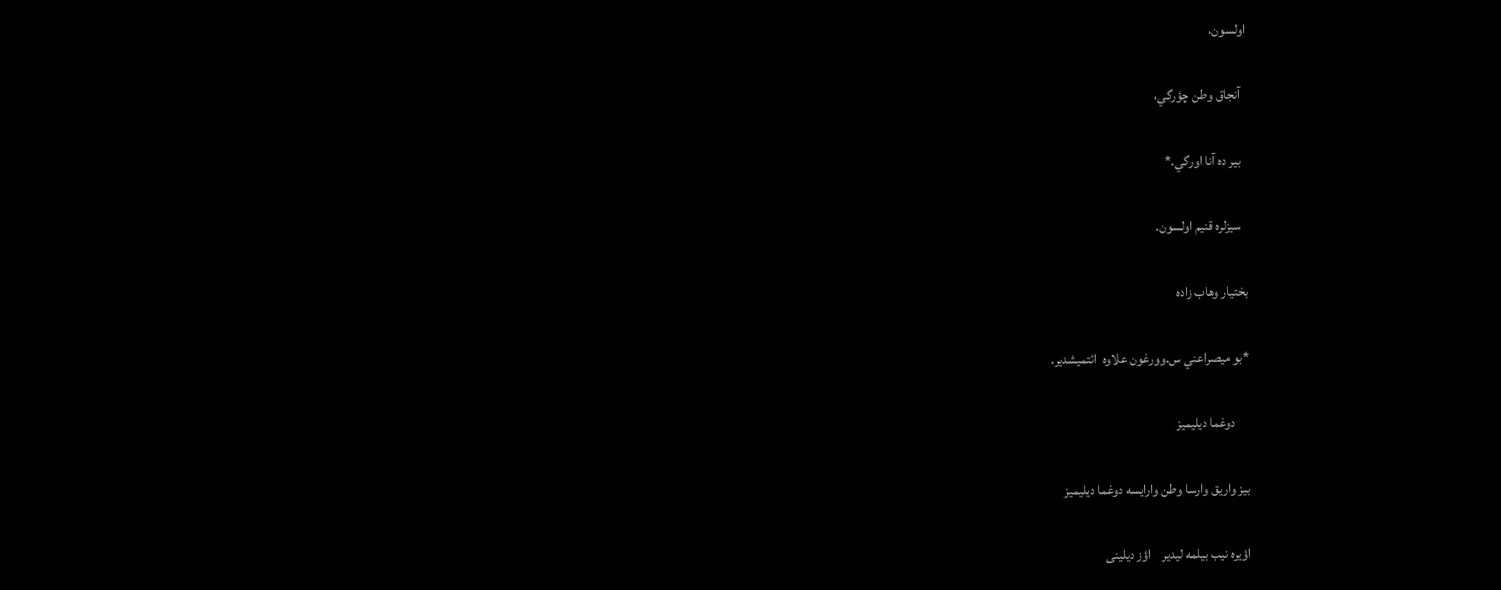اولسون،

  آنجاق وطن چؤرگي،

  بير ده آنا اورگي.*

  سيزلره قنيم اولسون.

بختيار وهاب زاده

*بو ميصراعني س.وورغون علاوه  ائتميشدير.

     دوغما ديليميز

بیز واریق وارسا وطن وارایسه دوغما دیلیمیز

اؤیره نیب بیلمه لیدیر    اؤز دیلینی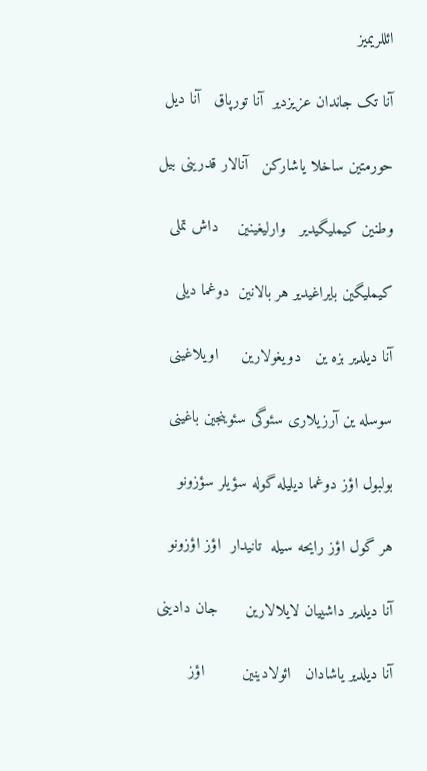ائللریمیز

آنا تک جاندان عزیزدیر  آنا تورپاق   آنا دیل

حورمتین ساخلا یاشارکن   آنالار قدرینی بیل

وطنین کیملیگیدیر   وارلیغینین    داش تملی

کیملیگین بایراغیدیر هر بالانین  دوغما دیلی

آنا دیلدیر بزه ین   دویغولارین     اویلاغینی

سوسله ین آرزیلاری سئوگی سئوینجین باغینی

بولبول اؤز دوغما دیلیله گوله سؤیلر سؤزونو

هر گول اؤز رایحه سیله  تانیدار  اؤز اؤزونو

آنا دیلدیر داشییان لایلالارین      جان دادینی

آنا دیلدیر یاشادان   ائولادینین        اؤز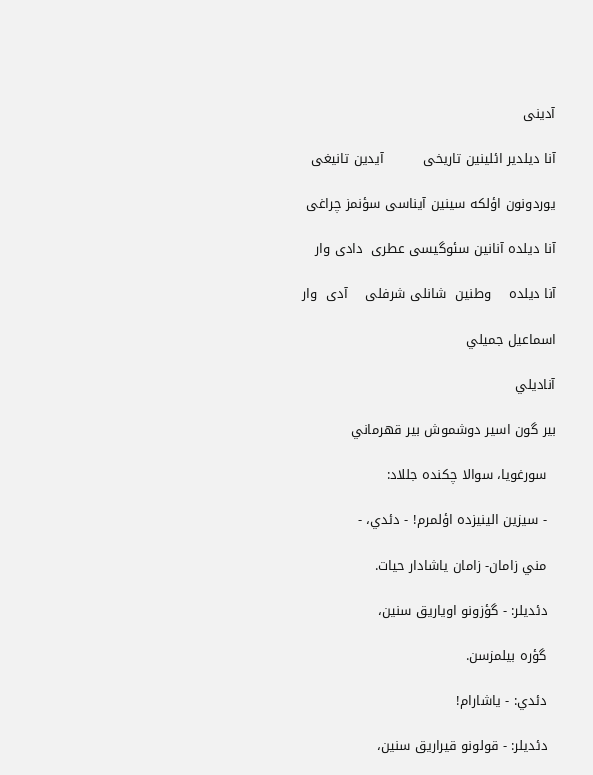آدینی

آنا دیلدیر ائلینین تاریخی         آیدین تانیغی

یوردونون اؤلکه سینین آیناسی سؤنمز چراغی

آنا دیلده آنانین سئوگیسی عطری  دادی وار

آنا دیلده    وطنین  شانلی شرفلی    آدی  وار

اسماعيل جميلي

آناديلي

بير گون اسير دوشموش بير قهرماني

  سورغويا، سوالا چکنده جللاد:

  - سيزين الينيزده اؤلمرم! - دئدي، -

  مني زامان- زامان ياشادار حيات.

  دئديلر: - گؤزونو اوياريق سنين،

  گؤره بيلمزسن.

  دئدي: - ياشارام!

  دئديلر: - قولونو قيراريق سنين،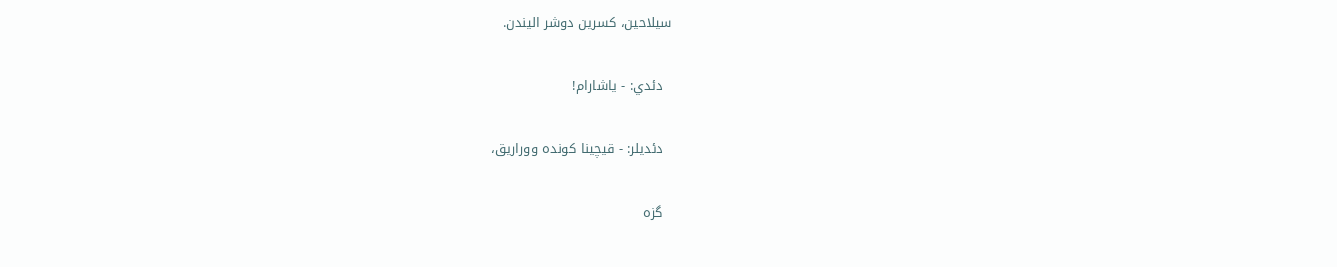سيلاحين، کسرين دوشر اليندن.

  دئدي: - ياشارام!

  دئديلر: - قيچينا کونده ووراريق،

  گزه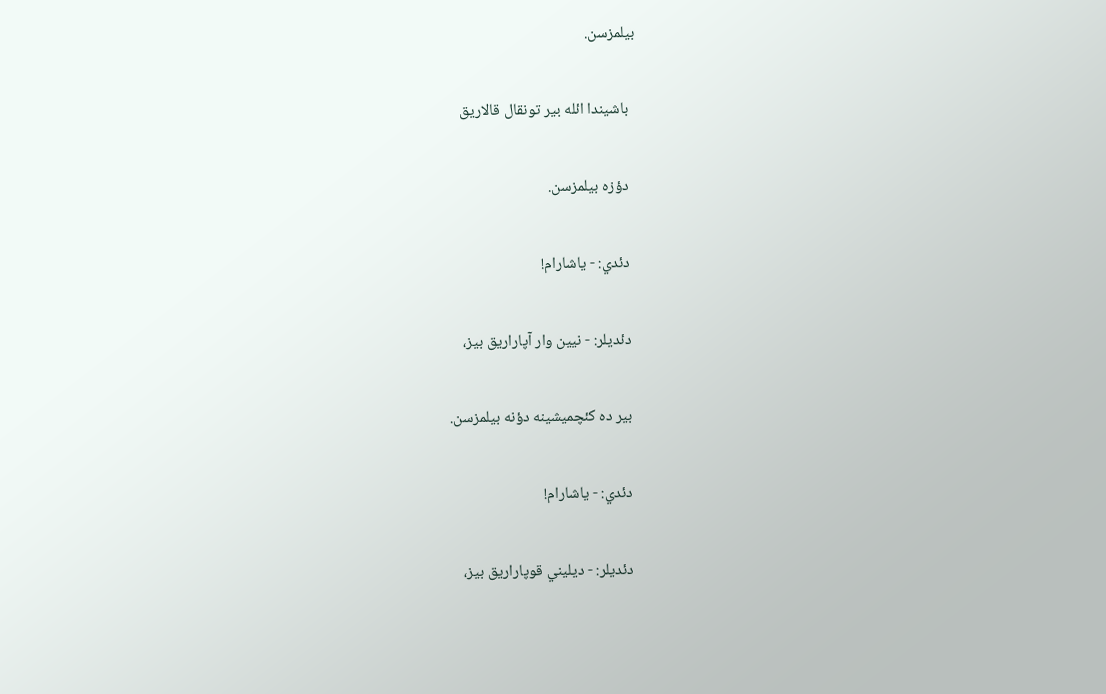بيلمزسن.

  باشيندا ائله بير تونقال قالاريق

  دؤزه بيلمزسن.

  دئدي: - ياشارام!

  دئديلر: - نيين وار آپاراريق بيز،

  بير ده کئچميشينه دؤنه بيلمزسن.

  دئدي: - ياشارام!

  دئديلر: - ديليني قوپاراريق بيز،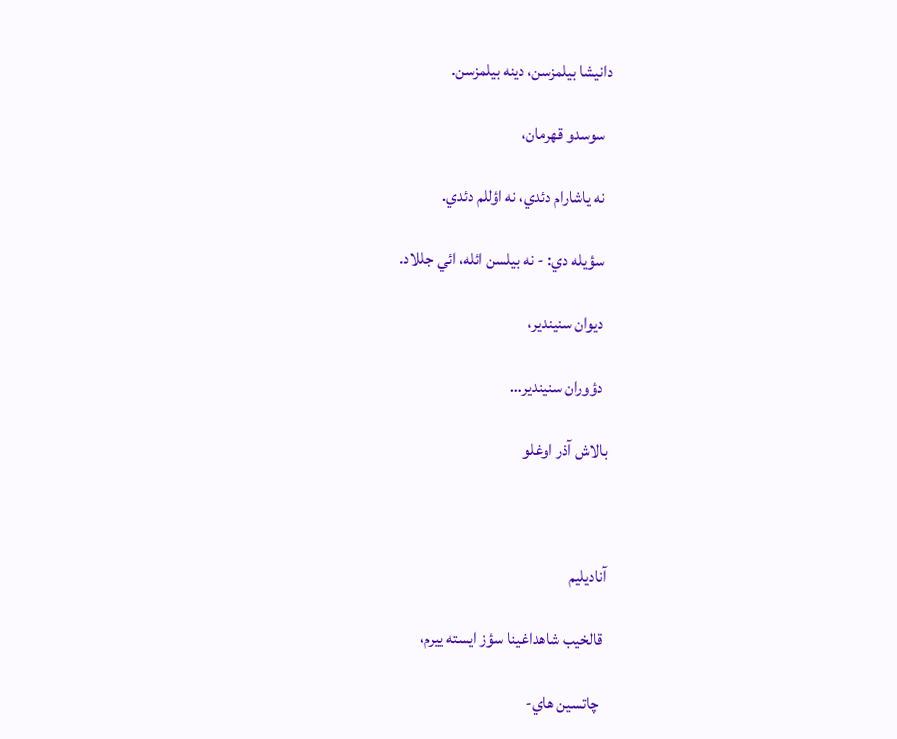دانيشا بيلمزسن، دينه بيلمزسن.

  سوسدو قهرمان،

  نه ياشارام دئدي، نه اؤللم دئدي.

  سؤيله دي: - نه بيلسن ائله، ائي جللاد.

  ديوان سنيندير،

  دؤوران سنيندير…

بالاش آذر اوغلو



آناديليم

 قالخيب شاهداغينا سؤز ايسته ييرم،

  چاتسين هاي-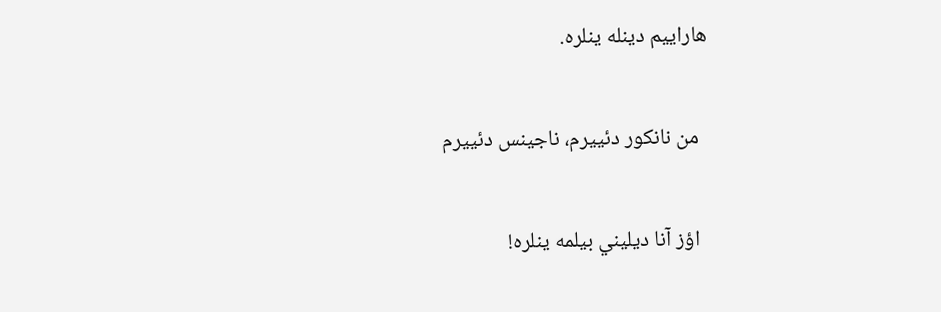هاراييم دينله ينلره.

  من نانکور دئييرم، ناجينس دئييرم

  اؤز آنا ديليني بيلمه ينلره!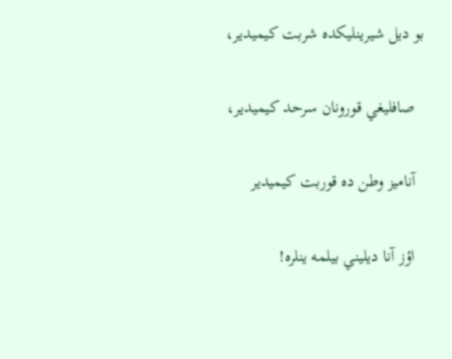بو ديل شيرينليکده شربت کيميدير،

  صافليغي قورونان سرحد کيميدير،

  آناميز وطن ده قوربت کيميدير

  اؤز آنا ديليني بيلمه ينلره!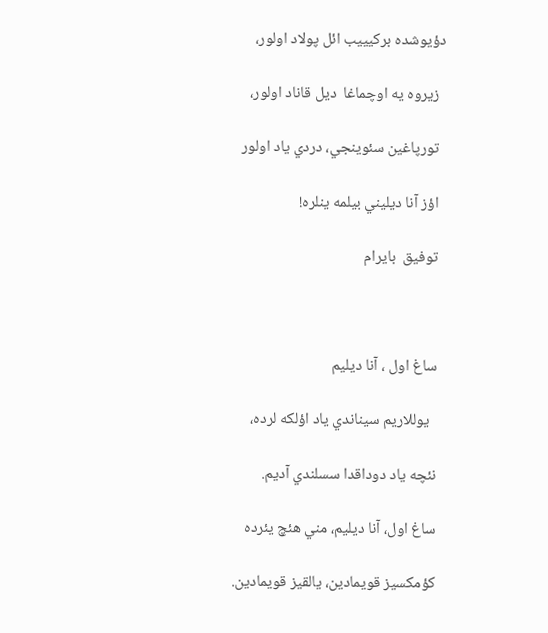دؤيوشده برکيييب ائل پولاد اولور،

  زيروه يه اوچماغا  ديل قاناد اولور،

  تورپاغين سئوينجي، دردي ياد اولور

  اؤز آنا ديليني بيلمه ينلره!

  توفيق  بايرام



  ساغ اول ، آنا ديليم

    يوللاريم سيناندي ياد اؤلکه لرده،

  نئچه ياد دوداقدا سسلندي آديم.

  ساغ اول، آنا ديليم، مني هئچ يئرده

  کؤمکسيز قويمادين، يالقيز قويمادين.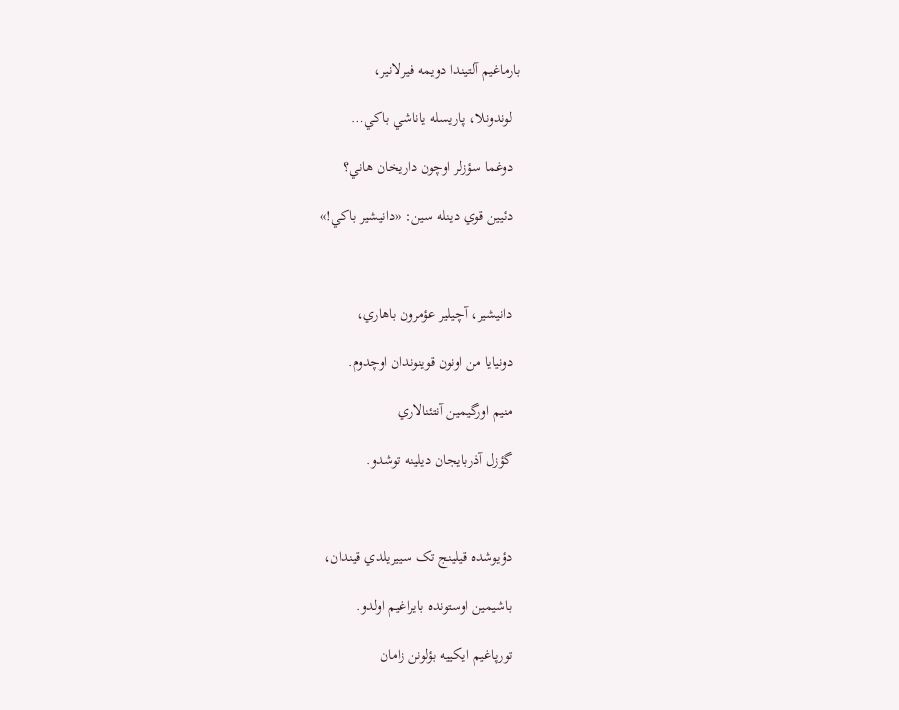بارماغيم آلتيندا دويمه فيرلانير،

  لوندونلا، پاريسله ياناشي باکي…

  دوغما سؤزلر اوچون داريخان هاني؟

  دئيين قوي دينله سين: «دانيشير باکي!»



  دانيشير، آچيلير عؤمرون باهاري،

  دونيايا من اونون قوينوندان اوچدوم.

  منيم اورگيمين آنتئنالاري

  گؤزل آذربايجان ديلينه توشدو.



  دؤيوشده قيلينج تک سييريلدي قيندان،

  باشيمين اوستونده بايراغيم اولدو.

  تورپاغيم ايکييه بؤلونن زامان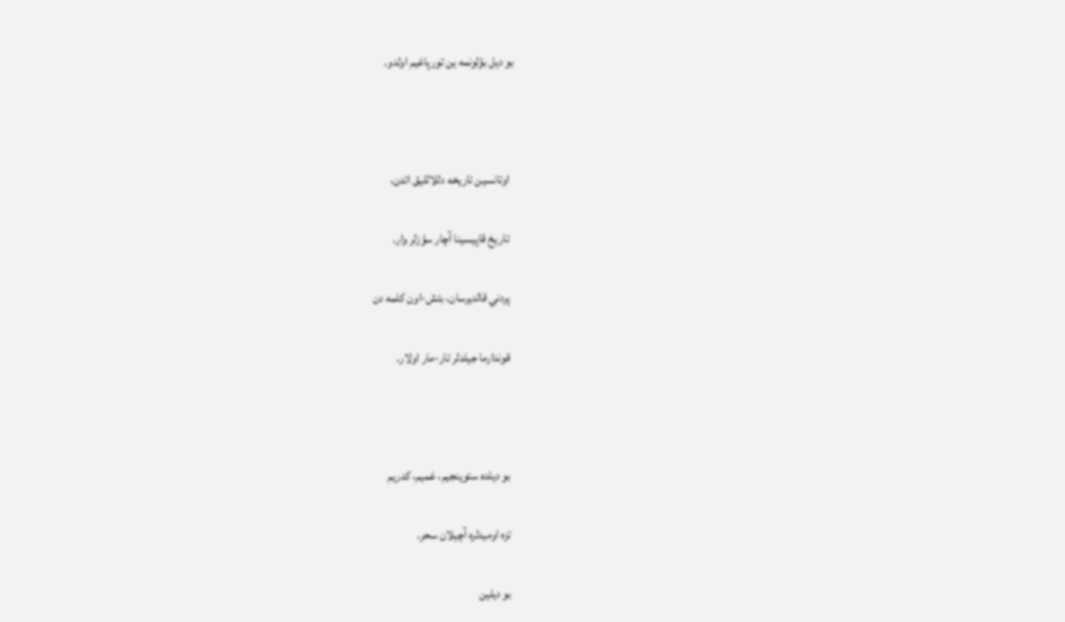بو ديل بؤلونمه ين تورپاغيم اولدو.



  اوتانسين تاريخه دللالليق ائدن،

  تاريخ قاپيسينا آچار سؤزلر وار.

  پردني قالديرسان، بئش-اون کلمه دن

  قوندارما جيلدلر تار-مار اولار.



  بو ديلده سئوينجيم، غميم، کدريم

  تزه اوميدلره آچيلان سحر.

  بو ديلين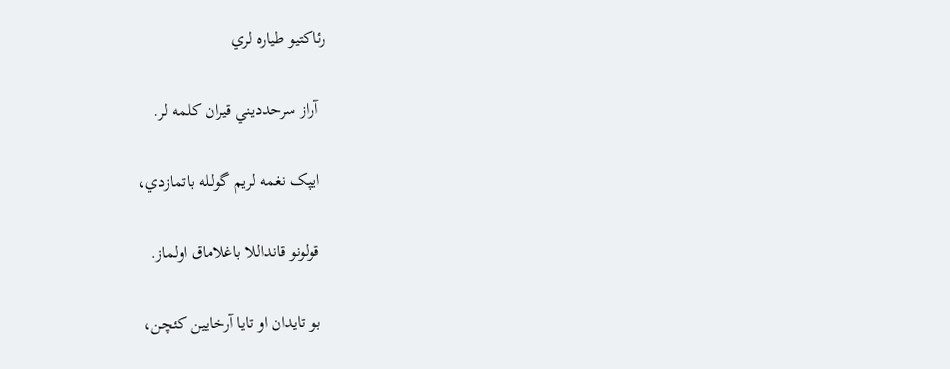رئاکتيو طياره لري

  آراز سرحدديني قيران کلمه لر.

  ايپک نغمه لريم گولـله باتمازدي،

  قولونو قانداللا باغلاماق اولماز.

  بو تايدان او تايا آرخايين کئچن،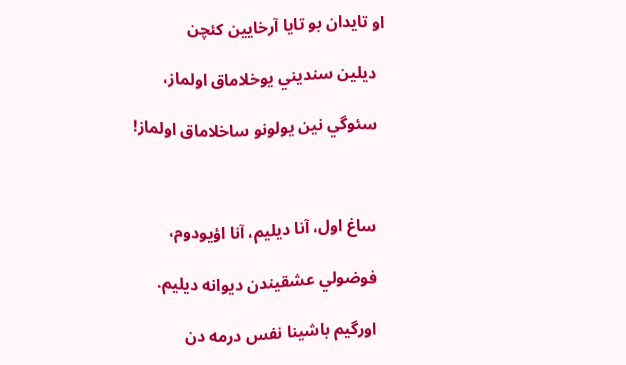او تايدان بو تايا آرخايين کئچن

  ديلين سنديني يوخلاماق اولماز،

  سئوگي نين يولونو ساخلاماق اولماز!



  ساغ اول، آنا ديليم، آنا اؤيودوم،

  فوضولي عشقيندن ديوانه ديليم.

  اورگيم باشينا نفس درمه دن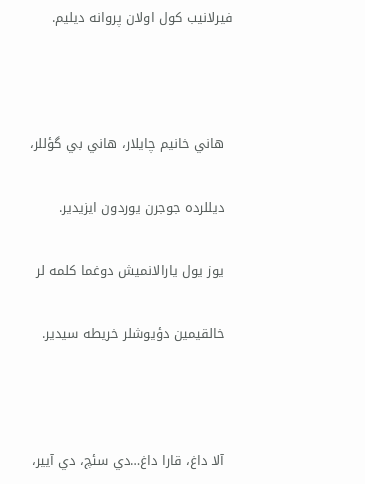فيرلانيب کول اولان پروانه ديليم.



  هاني خانيم چايلار، هاني بي گؤللر،

  ديللرده جوجرن يوردون ايزيدير.

  يوز يول يارالانميش دوغما کلمه لر

  خالقيمين دؤيوشلر خريطه سيدير.



  آلا داغ، قارا داغ…دي سئچ، دي آيير،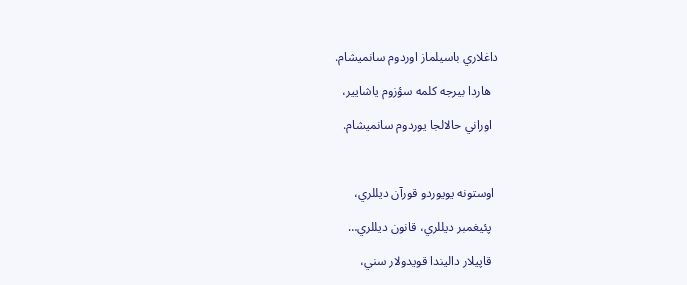داغلاري باسيلماز اوردوم سانميشام.

  هاردا بيرجه کلمه سؤزوم ياشايير،

  اوراني حالالجا يوردوم سانميشام.



 اوستونه يويوردو قورآن ديللري،

  پئيغمبر ديللري، قانون ديللري…

  قاپيلار داليندا قويدولار سني،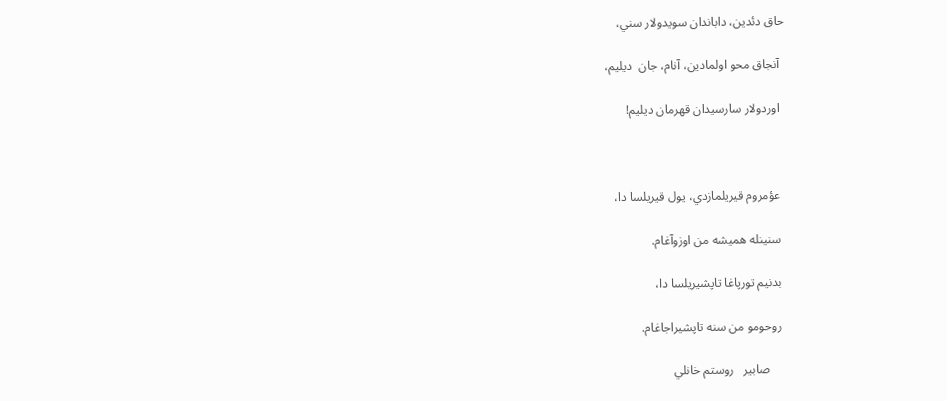حاق دئدين، داباندان سويدولار سني،

  آنجاق محو اولمادين، آنام، جان  ديليم،

  اوردولار سارسيدان قهرمان ديليم!



  عؤمروم قيريلمازدي، يول قيريلسا دا،

  سنينله هميشه من اوزوآغام.

  بدنيم تورپاغا تاپشيريلسا دا،

  روحومو من سنه تاپشيراجاغام.

      صابير   روستم خانلي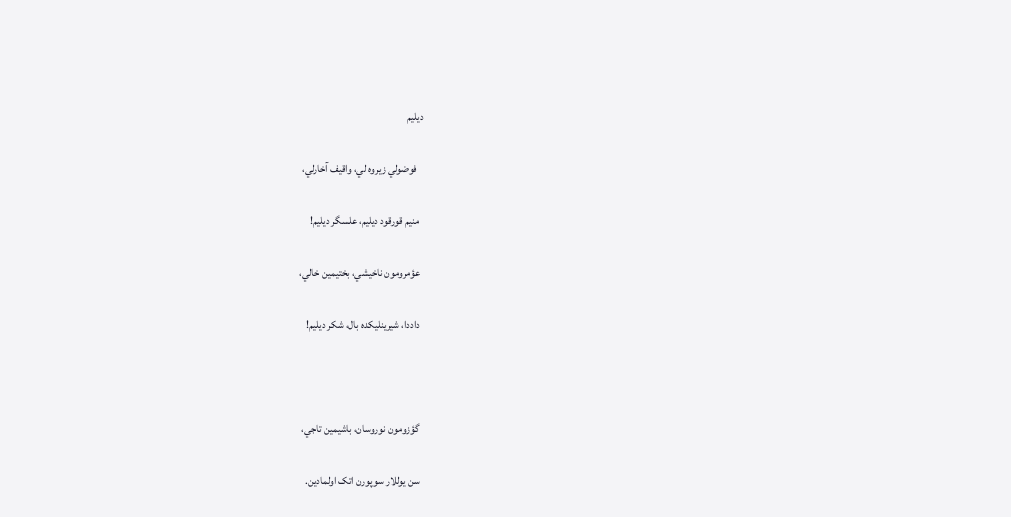ديليم

   فوضولي زيروه لي، واقيف آخارلي،

  منيم قورقود ديليم، علسگر ديليم!

  عؤمرومون ناخيشي، بختيمين خالي،

  داددا، شيرينليکده بال، شکر ديليم!



  گؤزومون نوروسان، باشيمين تاجي،

  سن يوللار سوپورن اتک اولمادين.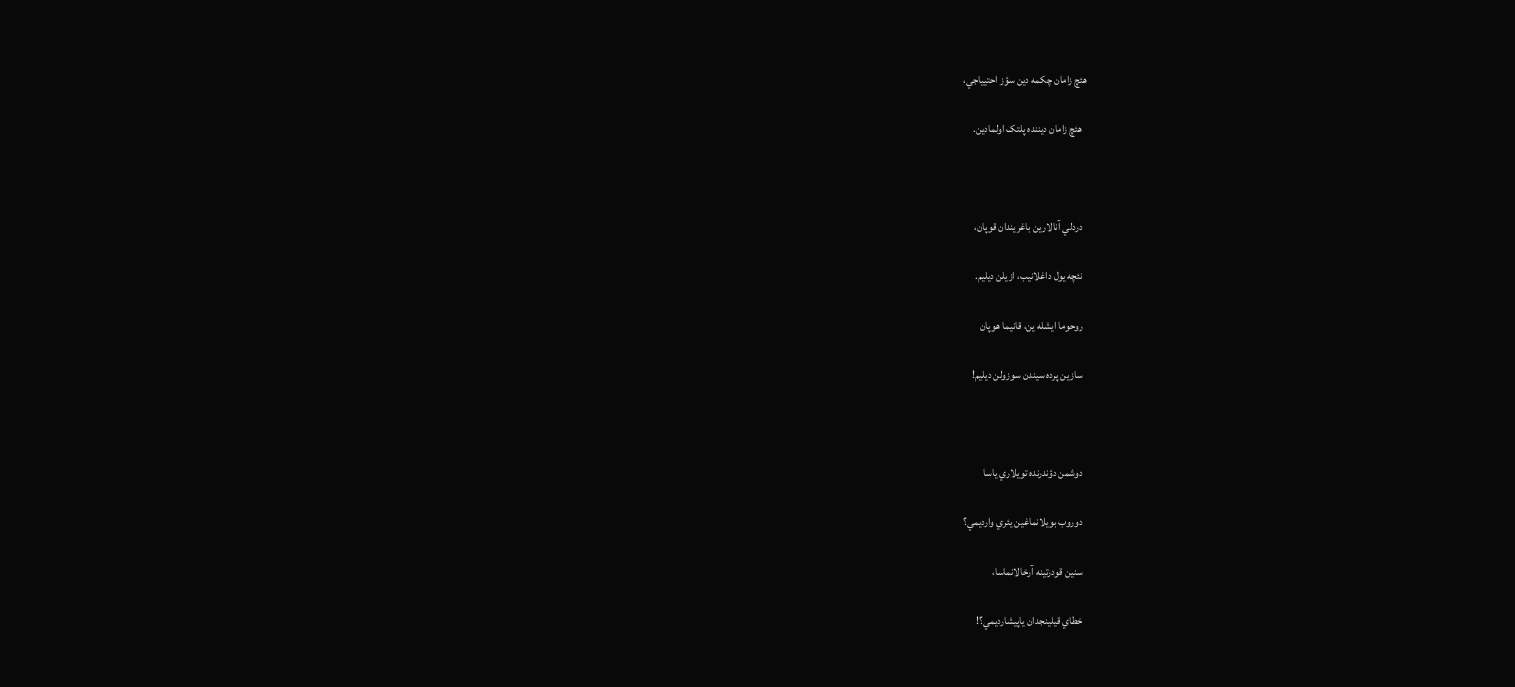هئچ زامان چکمه دين سؤز احتيياجي،

  هئچ زامان ديننده پلتک اولمادين.



  دردلي آنالارين باغريندان قوپان،

  نئچه يول داغلانيب، ازيلن ديليم.

  روحوما ايشله ين، قانيما هوپان

  سازين پرده سيندن سوزولن ديليم!



  دوشمن دؤندرنده تويلاري ياسا

  دوروب بويلانماغين يئري وارديمي؟

  سنين قودرتينه آرخالانماسا،

  خطاي قيلينجدان ياپيشارديمي؟!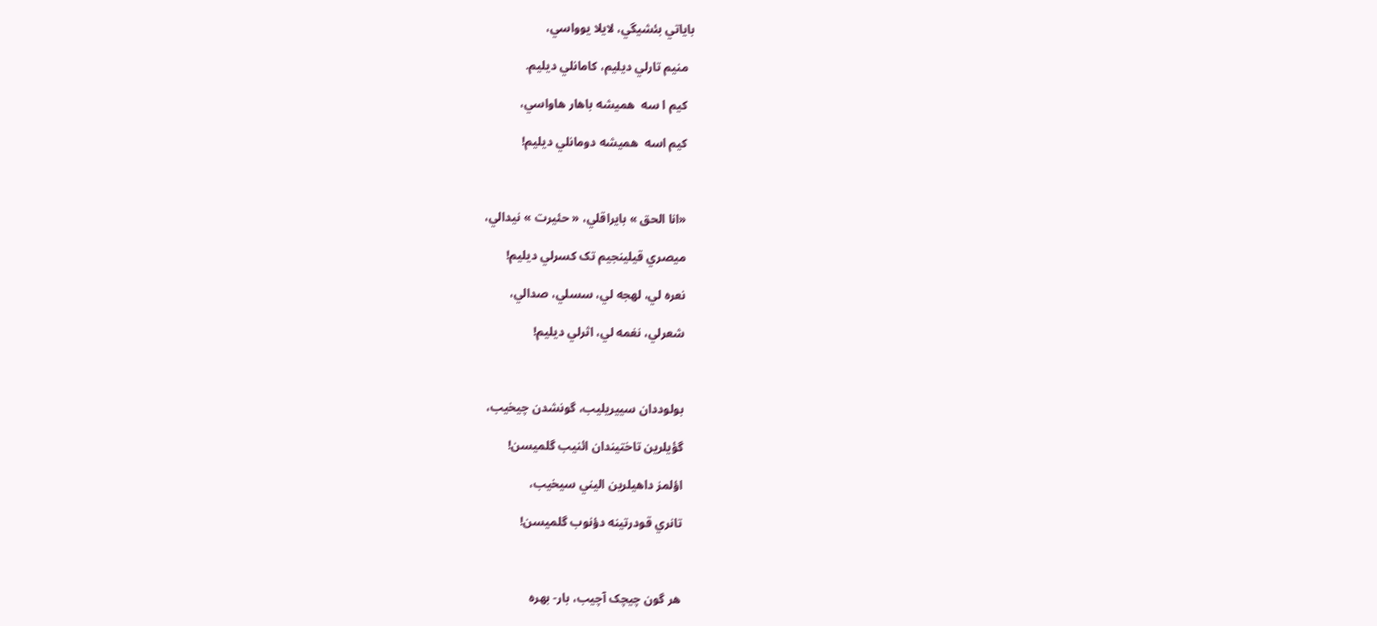باياتي بئشيگي، لايلا يوواسي،

  منيم تارلي ديليم، کامانلي ديليم.

  کيم ا سه  هميشه باهار هاواسي،

  کيم اسه  هميشه دومانلي ديليم!



  «انا الحق » بايراقلي، « حئيرت » نيدالي،

  ميصري قيلينجيم تک کسرلي ديليم!

  نعره لي، لهجه لي، سسلي، صدالي،

  شعرلي، نغمه لي، اثرلي ديليم!



  بولوددان سييريليب، گونشدن چيخيب،

  گؤيلرين تاختيندان ائنيب گلميسن!

  اؤلمز داهيلرين اليني سيخيب،

  تانري قودرتينه دؤنوب گلميسن!



  هر گون چيچک آچيب، بار- بهره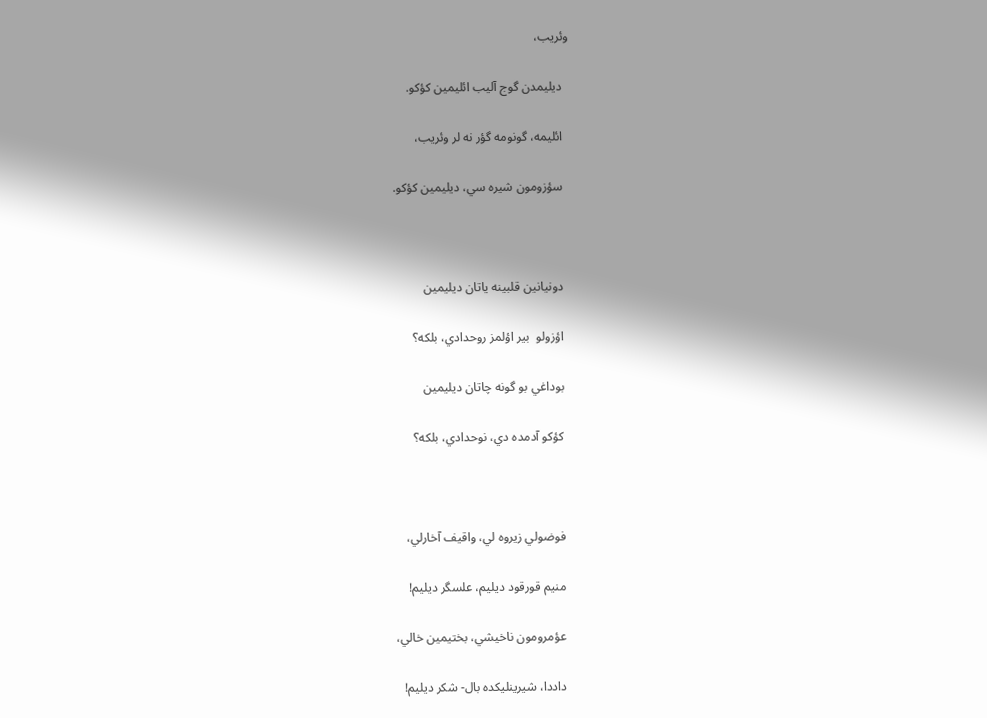وئريب،

  ديليمدن گوج آليب ائليمين کؤکو.

  ائليمه، گونومه گؤر نه لر وئريب،

  سؤزومون شيره سي، ديليمين کؤکو.



  دونيانين قلبينه ياتان ديليمين

  اؤزولو  بير اؤلمز روحدادي، بلکه؟

  بوداغي بو گونه چاتان ديليمين

  کؤکو آدمده دي، نوحدادي، بلکه؟



  فوضولي زيروه لي، واقيف آخارلي،

  منيم قورقود ديليم، علسگر ديليم!

  عؤمرومون ناخيشي، بختيمين خالي،

  داددا، شيرينليکده بال- شکر ديليم!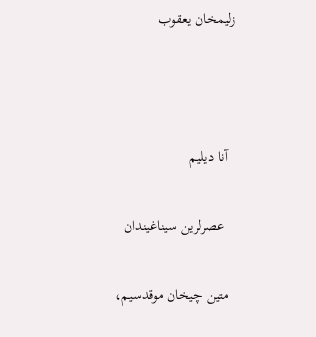زليمخان يعقوب



  آنا ديليم

   عصرلرين سيناغيندان

  متين چيخان موقدسيم،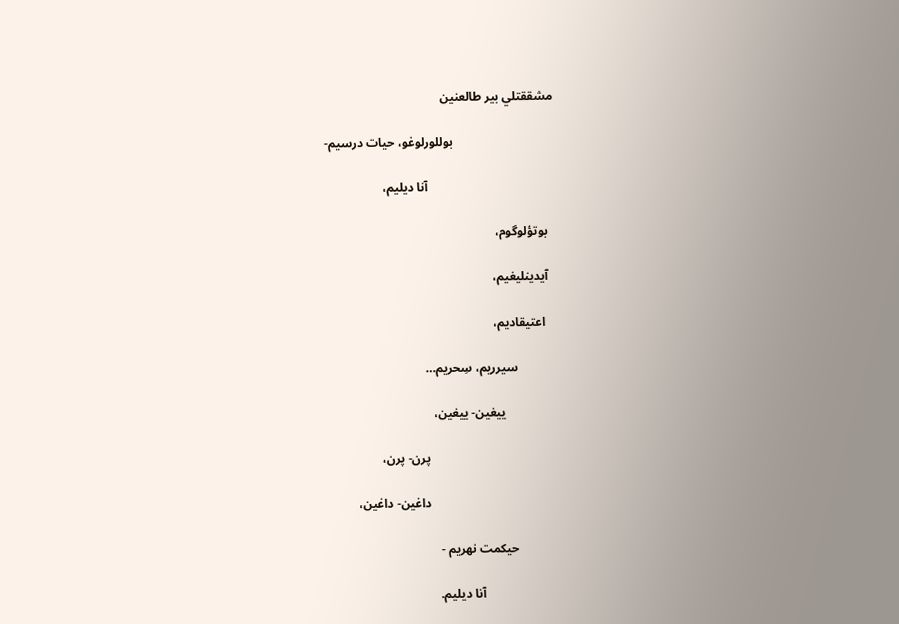مشققتلي بير طالعنين

                                بوللورلوغو، حيات درسيم-

                                        آنا ديليم،

  بوتؤلوگوم،

  آيدينليغيم،

   اعتيقاديم،

            سيرريم، سِحريم…

                ييغين- ييغين،

                                        پرن- پرن،

                                        داغين- داغين،

            حيکمت نهريم -

                       آنا ديليم.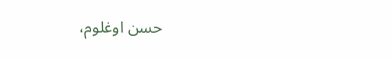حسن اوغلوم،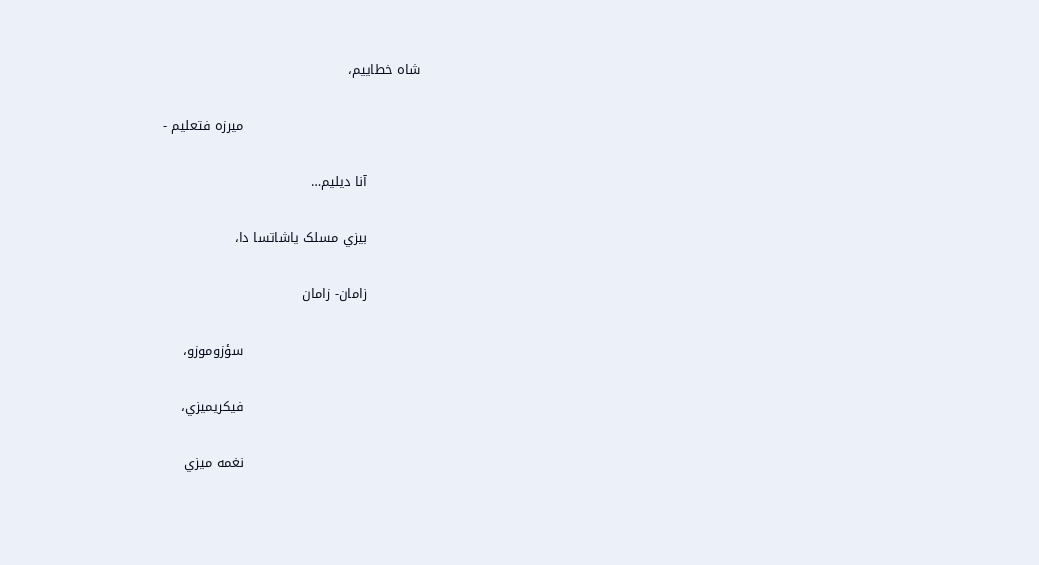شاه خطاييم،

                                        ميرزه فتعليم -

            آنا ديليم…

            بيزي مسلک ياشاتسا دا،

            زامان- زامان

                                        سؤزوموزو،

                                        فيکريميزي،

                                        نغمه ميزي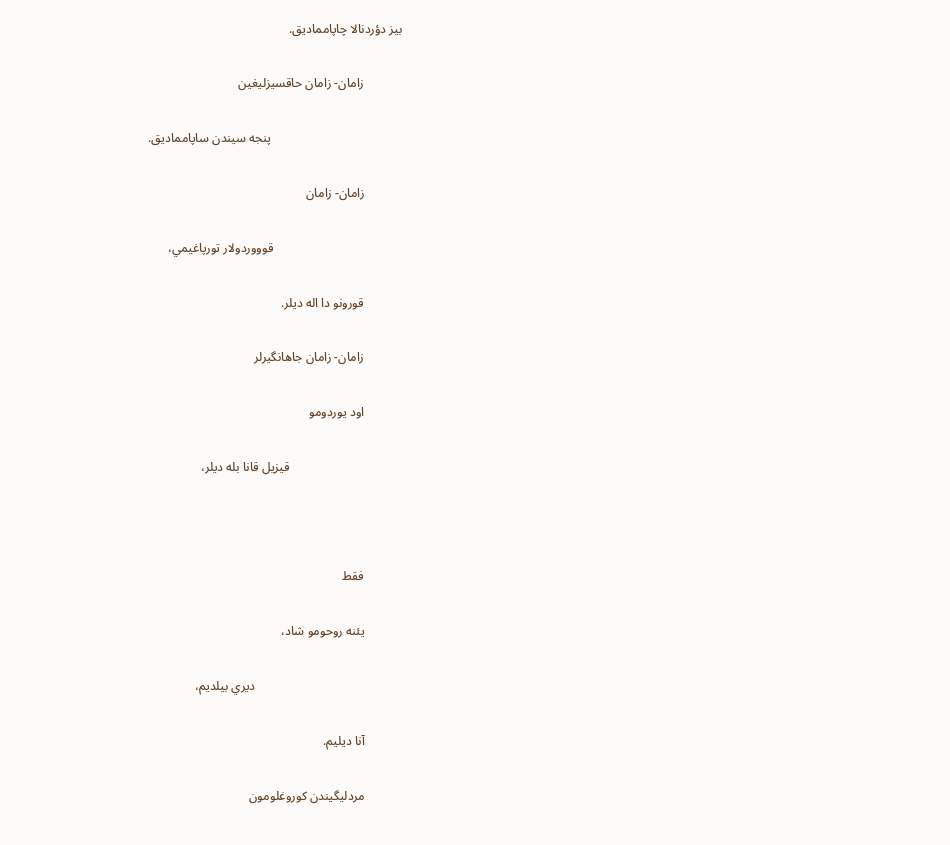بيز دؤردنالا چاپامماديق.

            زامان- زامان حاقسيزليغين

                                          پنجه سيندن ساپامماديق.

            زامان- زامان

                                         قوووردولار تورپاغيمي،

            قورونو دا اله ديلر.

            زامان- زامان جاهانگيرلر

            اود يوردومو

                                    قيزيل قانا بله ديلر،



            فقط

            يئنه روحومو شاد،

                                               ديري بيلديم،

            آنا ديليم.

            مردليگيندن کوروغلومون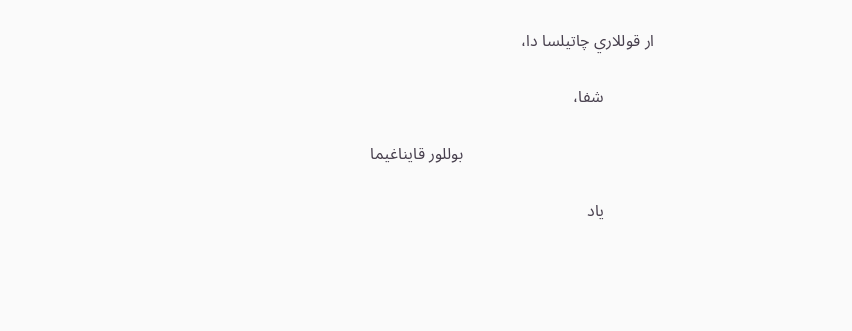ار قوللاري چاتيلسا دا،

            شفا،

                                              بوللور قايناغيما

            ياد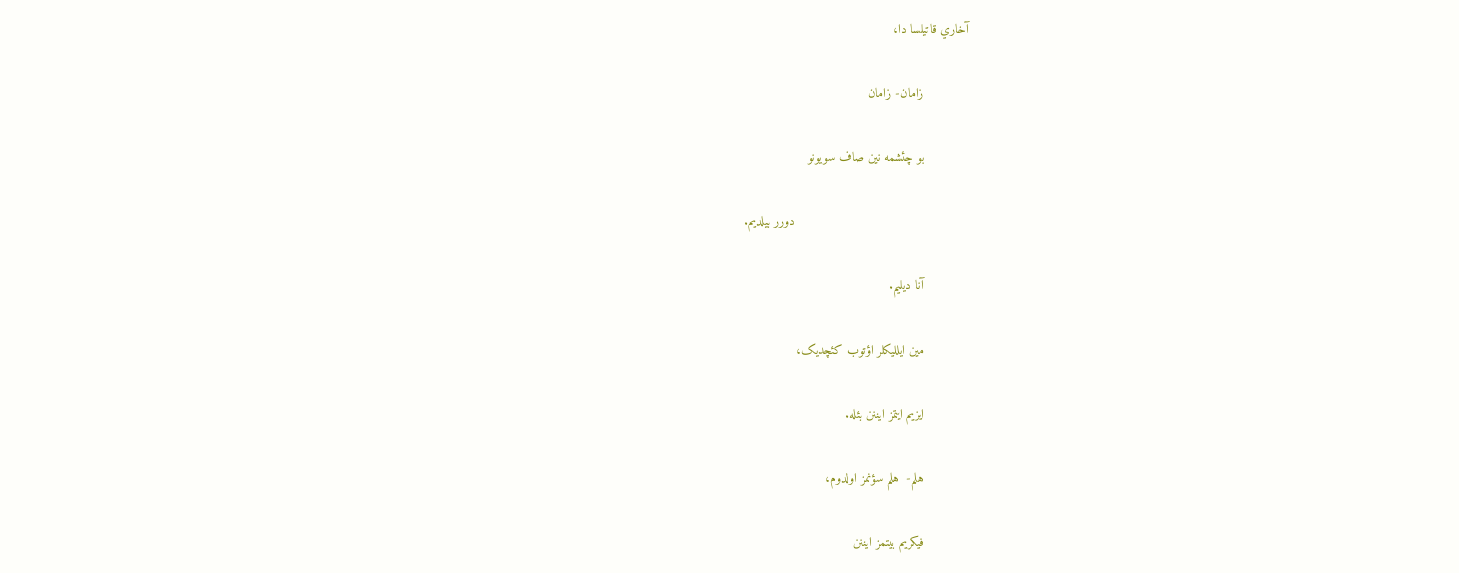آخاري قاتيلسا دا،

            زامان- زامان

            بو چئشمه نين صاف سويونو

                                              دورر بيلديم.

            آنا ديليم.

            مين ايلليکلر اؤتوب کئچديک،

            ايزيم ايتمز ايننن بئله.

            هلم-  هلم سؤنمز اولدوم،

            فيکريم بيتمز ايننن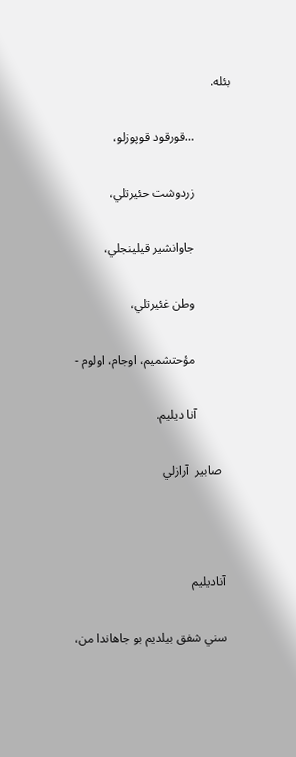بئله.

            …قورقود قوپوزلو،

            زردوشت حئيرتلي،

            جاوانشير قيلينجلي،

            وطن غئيرتلي،

            مؤحتشميم، اوجام، اولوم -

            آنا ديليم.

    صابير  آرازلي



   آناديليم

   سني شفق بيلديم بو جاهاندا من،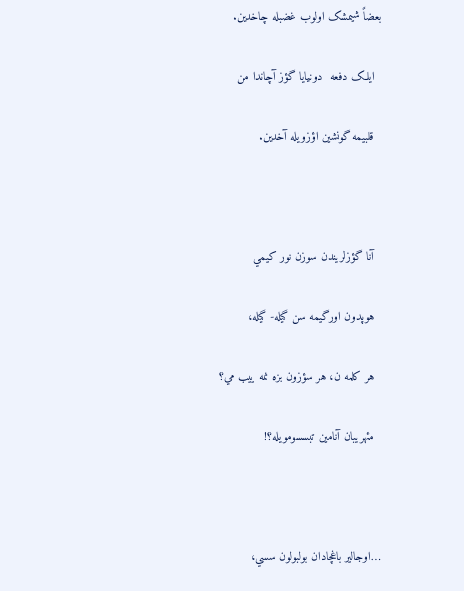بعضاً شيمشک اولوب غضبله چاخدين.

  ايلک دفعه  دونيايا گؤز آچاندا من

  قلبيمه گونشين اؤزويله آخدين.



  آنا گؤزلريندن سوزن نور کيمي

  هوپدون اورگيمه سن گيله- گيله،

  هر کلمه ن، هر سؤزون بزه نمه ييب مي؟

  مئهريبان آنامين تبسسومويله؟!



…اوجالير باغچادان بولبولون سسي،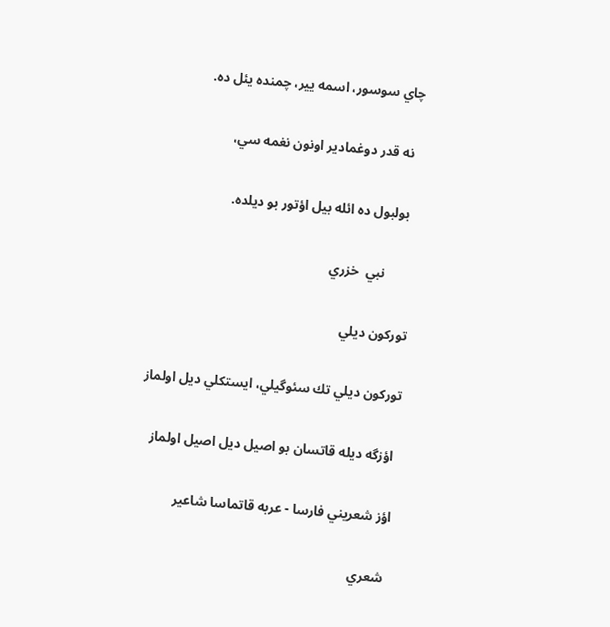چاي سوسور، اسمه يير، چمنده يئل ده.

  نه قدر دوغمادير اونون نغمه سي،

  بولبول ده ائله بيل اؤتور بو ديلده.

        نبي  خزري

توركون ديلي

توركون ديلي تك سئوگيلي، ايستكلي ديل اولماز

 اؤزگه ديله قاتسان بو اصيل ديل اصيل اولماز

اؤز شعريني فارسا - عربه قاتماسا شاعير

 شعري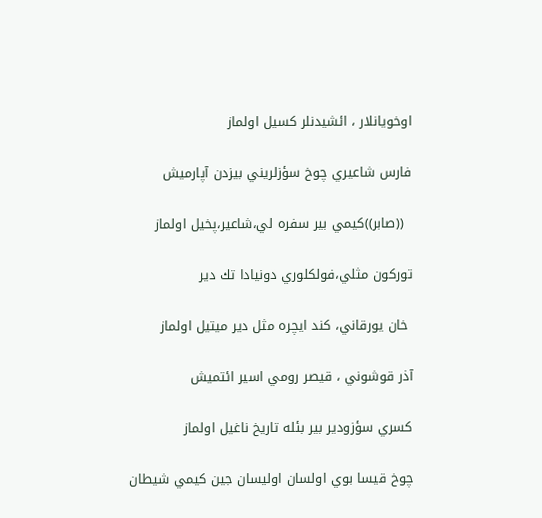اوخويانلار ، ائشيدنلر كسيل اولماز

فارس شاعيري چوخ سؤزلريني بيزدن آپارميش

  ((صابر))كيمي بير سفره لي،شاعير،پخيل اولماز

توركون مثلي،فولكلوري دونيادا تك دير

 خان يورقاني، كند ايچره مثل دير ميتيل اولماز

آذر قوشوني ، قيصر رومي اسير ائتميش

كسري سؤزودير بير بئله تاريخ ناغيل اولماز

چوخ قيسا بوي اولسان اوليسان جين كيمي شيطان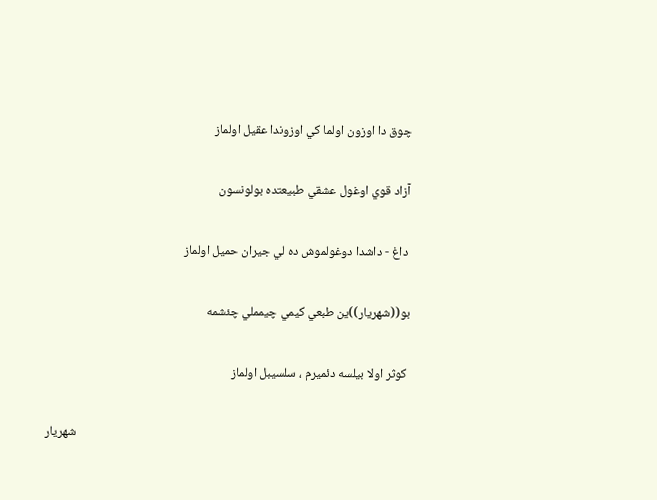چوق دا اوزون اولما كي اوزوندا عقيل اولماز

آزاد قوي اوغول عشقي طبيعتده بولونسون

 داغ - داشدا دوغولموش ده لي جيران حميل اولماز

بو((شهريار))ين طبعي كيمي چيمملي چئشمه

 كوثر اولا بيلسه دئميرم ، سلسيبل اولماز

                                                                                                                    شهریار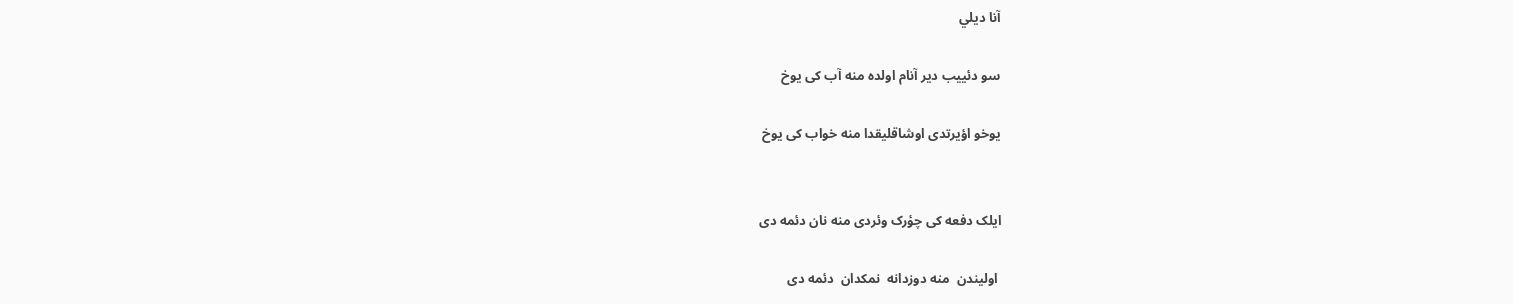آنا ديلي

سو دئییب دیر آنام اولده منه آب کی یوخ

یوخو اؤیرتدی اوشاقلیقدا منه خواب کی یوخ


ایلک دفعه کی چؤرک وئردی منه نان دئمه دی

 اوليندن  منه دوزدانه  نمکدان  دئمه دی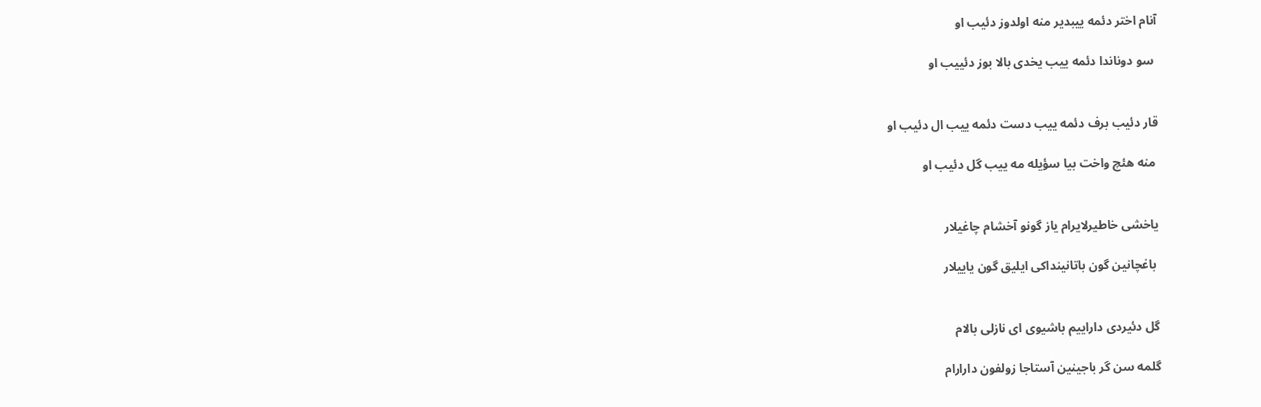آنام اختر دئمه ییبدیر منه اولدوز دئیب او

 سو دوناندا دئمه ییب یخدی بالا بوز دئییب او


قار دئیب برف دئمه ییب دست دئمه ییب ال دئیب او

 منه هئچ واخت بیا سؤیله مه ییب گل دئیب او


یاخشی خاطیرلایرام یاز گونو آخشام چاغیلار

 باغچانین گون باتانینداکی ایلیق گون یاییلار


گل دئیردی داراییم باشیوی ای نازلی بالام

گلمه سن گر باجینین آستاجا زولفون دارارام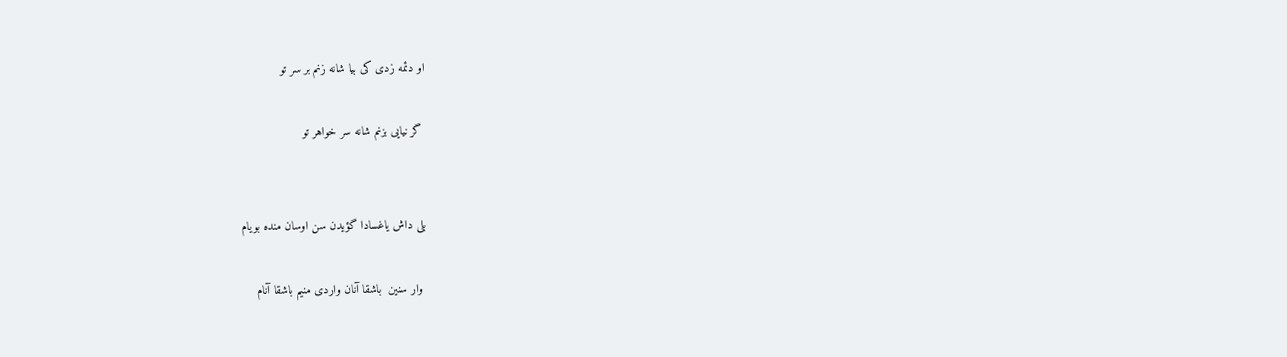او دئمه زدی کی بیا شانه زنم بر سر تو

 گر نیایی بزنم شانه سر خواهر تو


بلی داش یاغسادا گؤیدن سن اوسان منده بویام

 وار سنین  باشقا آنان واردی منیم باشقا آنام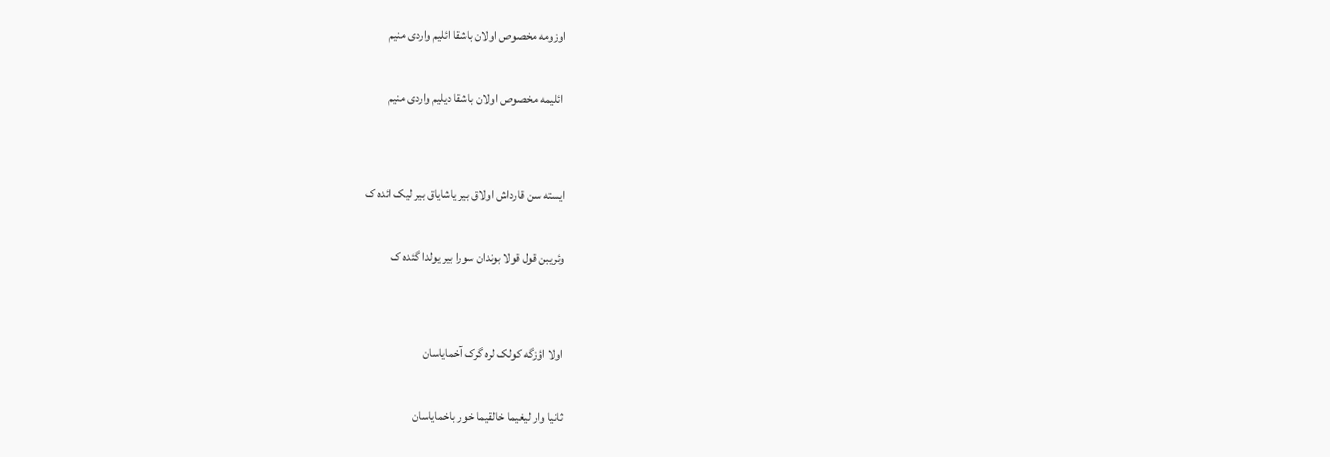اوزومه مخصوص اولان باشقا ائلیم واردی منیم

 ائلیمه مخصوص اولان باشقا دیلیم واردی منیم


ایسته سن قارداش اولاق بیر یاشایاق بیر لیک ائده ک

وئریبن قول قولا بوندان سورا بیر یولدا گئده ک


اولا اؤزگه کولک لره گرک آخمایاسان

ثانیا وار لیغیما خالقیما خور باخمایاسان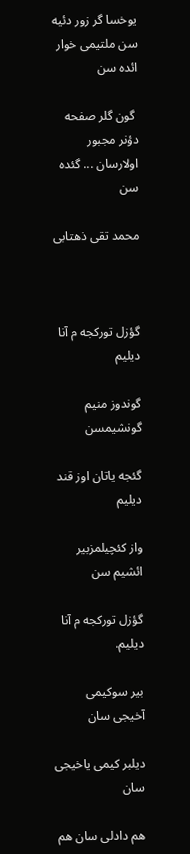یوخسا گر زور دئیه سن ملتیمی خوار ائده سن

 گون گلر صفحه دؤنر مجبور اولارسان ... گئده سن

محمد تقی ذهتابی



گؤزل تورکجه م آنا دیلیم

گوندوز منیم گونشیمسن

گئجه یاتان اوز قند دیلیم

واز کئچیلمزبیر ائشیم سن

گؤزل تورکجه م آنا دیلیم.

بیر سوکیمی آخیجی سان

دیلبر کیمی یاخیجی سان

هم دادلی سان هم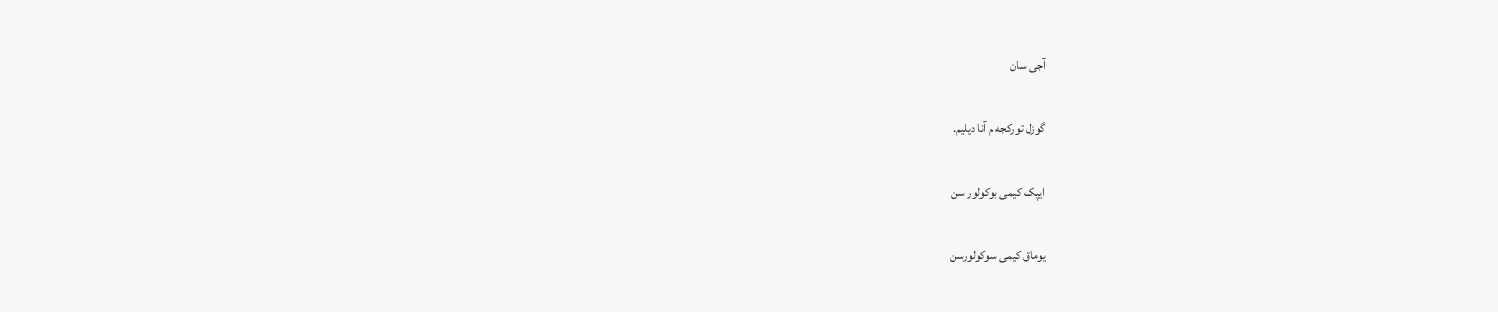آجی سان

گوزل تورکجه م آنا دیلیم.

ایپک کیمی بوکولور سن

یوماق کیمی سوکولورسن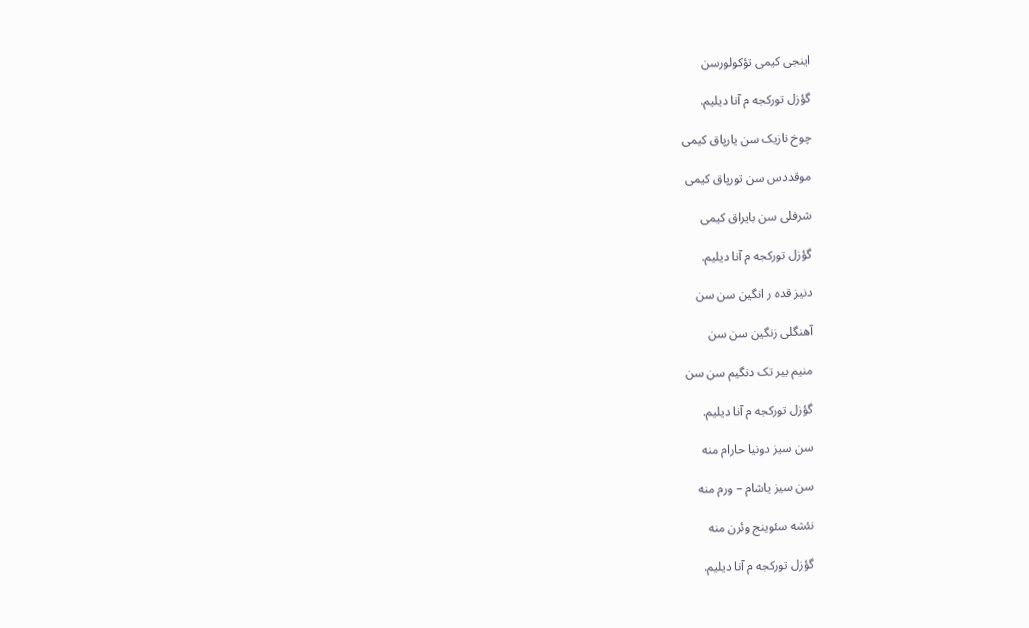اینجی کیمی تؤکولورسن

گؤزل تورکجه م آنا دیلیم.

چوخ نازیک سن یارپاق کیمی

موقددس سن تورپاق کیمی

شرفلی سن بایراق کیمی

گؤزل تورکجه م آنا دیلیم.

دنیز قده ر انگین سن سن

آهنگلی زنگین سن سن

منیم بیر تک دنگیم سن سن

گؤزل تورکجه م آنا دیلیم.

سن سیز دونیا حارام منه

سن سیز یاشام – ورم منه

نئشه سئوینج وئرن منه

گؤزل تورکجه م آنا دیلیم.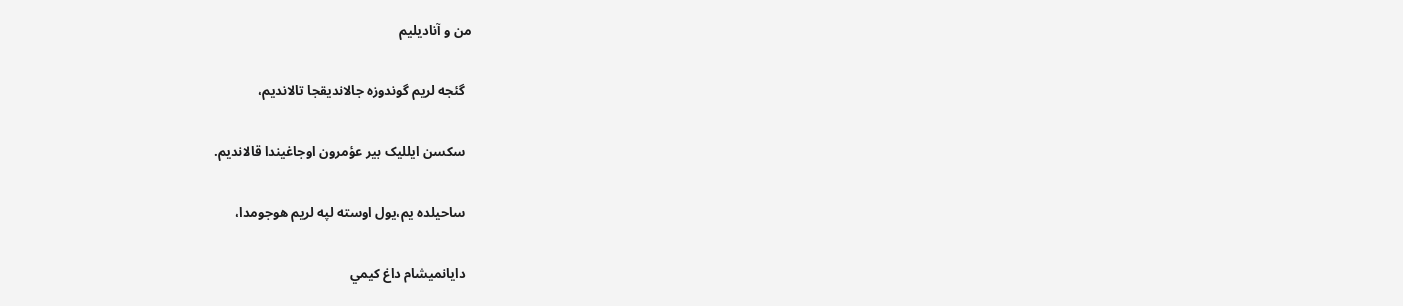من و آناديليم

  گئجه لريم گوندوزه جالانديقجا تالانديم،

  سکسن ايلليک بير عؤمرون اوجاغيندا قالانديم.

  ساحيلده يم،يول اوسته لپه لريم هوجومدا،

  دايانميشام داغ کيمي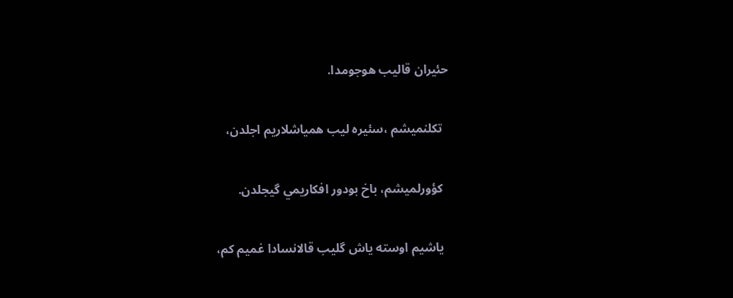حئيران قاليب هوجومدا.

  تکلنميشم ،سئيره ليب همياشلاريم اجلدن،

  کؤورلميشم، باخ بودور افکاريمي گيجلدن.

  ياشيم اوسته ياش گليب قالانسادا غميم کم،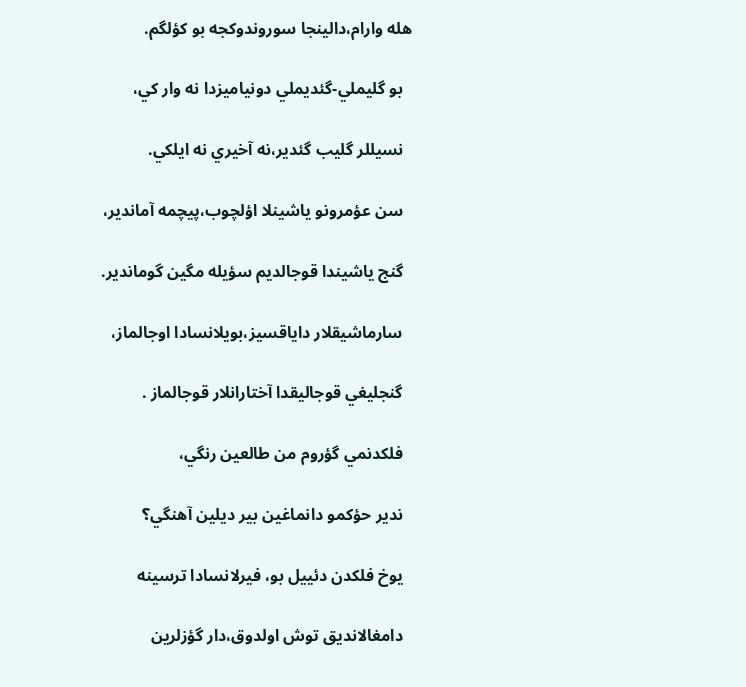هله وارام،دالينجا سوروندوکجه بو کؤلگم.

  بو گليملي-گئديملي دونياميزدا نه وار کي،

  نسيللر گليب گئدير،نه آخيري نه ايلکي.

  سن عؤمرونو ياشينلا اؤلچوب،پيچمه آماندير،

  گنج ياشيندا قوجالديم سؤيله مگين گوماندير.

  سارماشيقلار داياقسيز،بويلانسادا اوجالماز،

  گنجليغي قوجاليقدا آختارانلار قوجالماز .

  فلکدنمي گؤروم من طالعين رنگي،

  ندير حؤکمو دانماغين بير ديلين آهنگي؟

  يوخ فلکدن دئييل بو، فيرلانسادا ترسينه

  دامغالانديق توش اولدوق،دار گؤزلرين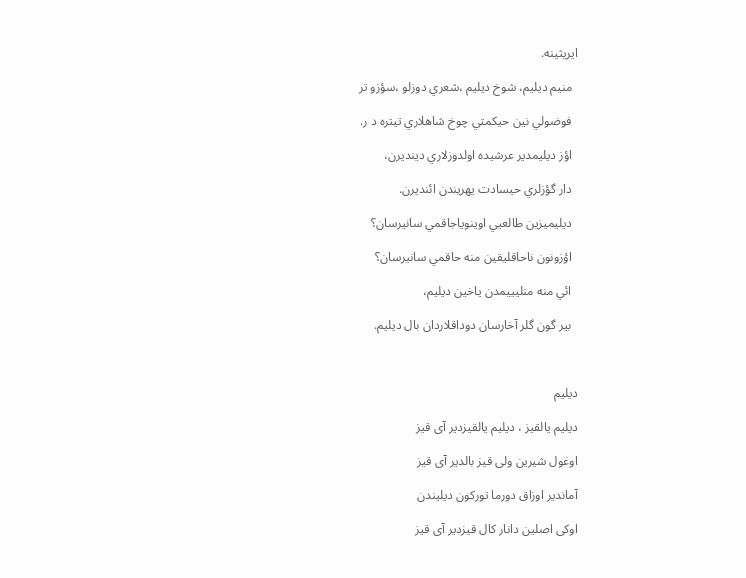ايريثينه.

  منيم ديليم، شوخ ديليم ،شعري دوزلو ،سؤزو تر

  فوضولي نين حيکمتي چوخ شاهلاري تيتره د ر.

  اؤز ديليمدير عرشيده اولدوزلاري دينديرن،

  دار گؤزلري حيسادت يهريندن ائنديرن.

  ديليميزين طالعيي اوينوياجاقمي سانيرسان؟

  اؤزونون ناحاقليقين منه حاقمي سانيرسان؟

  ائي منه منليييمدن ياخين ديليم،

  بير گون گلر آخارسان دوداقلاردان بال ديليم.



ديليم

دیلیم یالقیز ، دیلیم یالقیزدیر آی قیز

اوغول شیرین ولی قیز بالدیر آی قیز

آماندیر اوزاق دورما تورکون دیلیندن

اوکی اصلین دانار کال قیزدیر آی قیز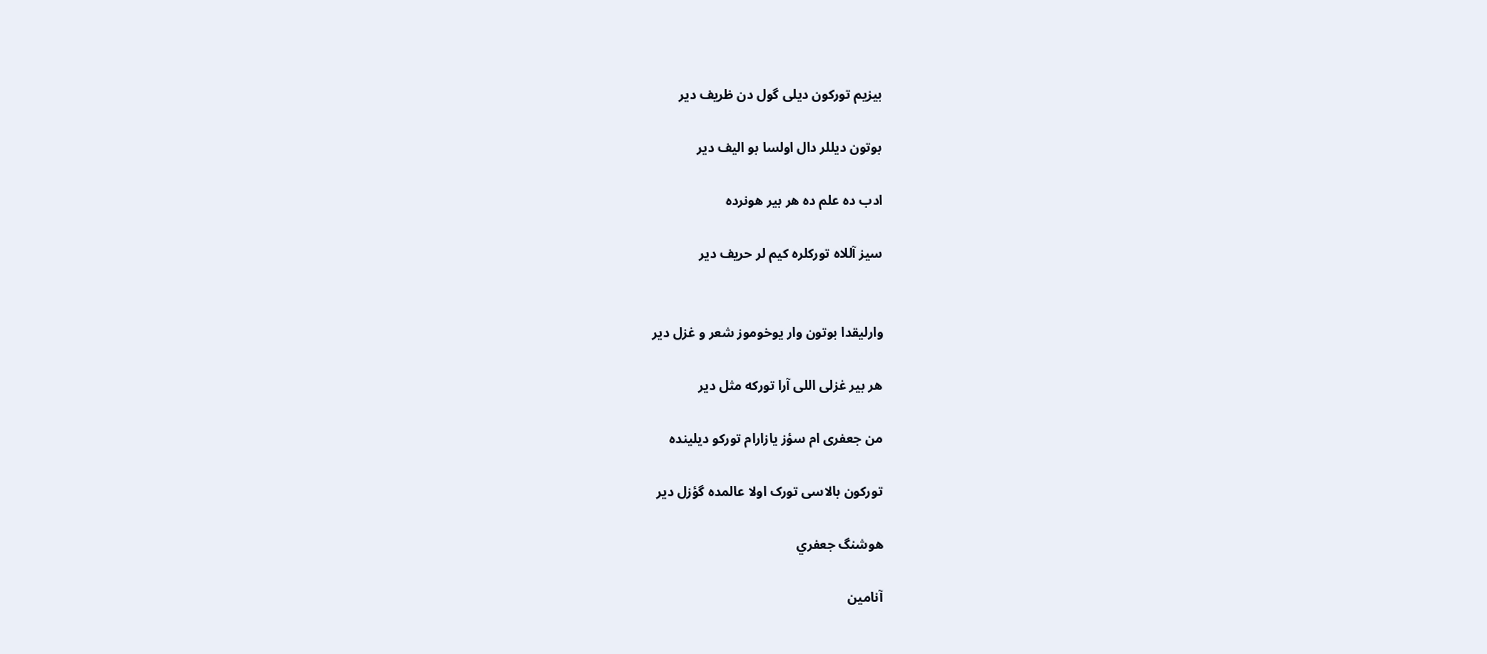بیزیم تورکون دیلی گول دن ظریف دیر

بوتون دیللر دال اولسا بو الیف دیر

ادب ده علم ده هر بیر هونرده

سیز آللاه تورکلره کیم لر حریف دیر


وارلیقدا بوتون وار یوخوموز شعر و غزل دیر

هر بیر غزلی اللی آرا تورکه مثل دیر

من جعفری ام سؤز یازارام تورکو دیلینده

تورکون بالاسی تورک اولا عالمده گؤزل دیر

هوشنگ جعفري

آنامین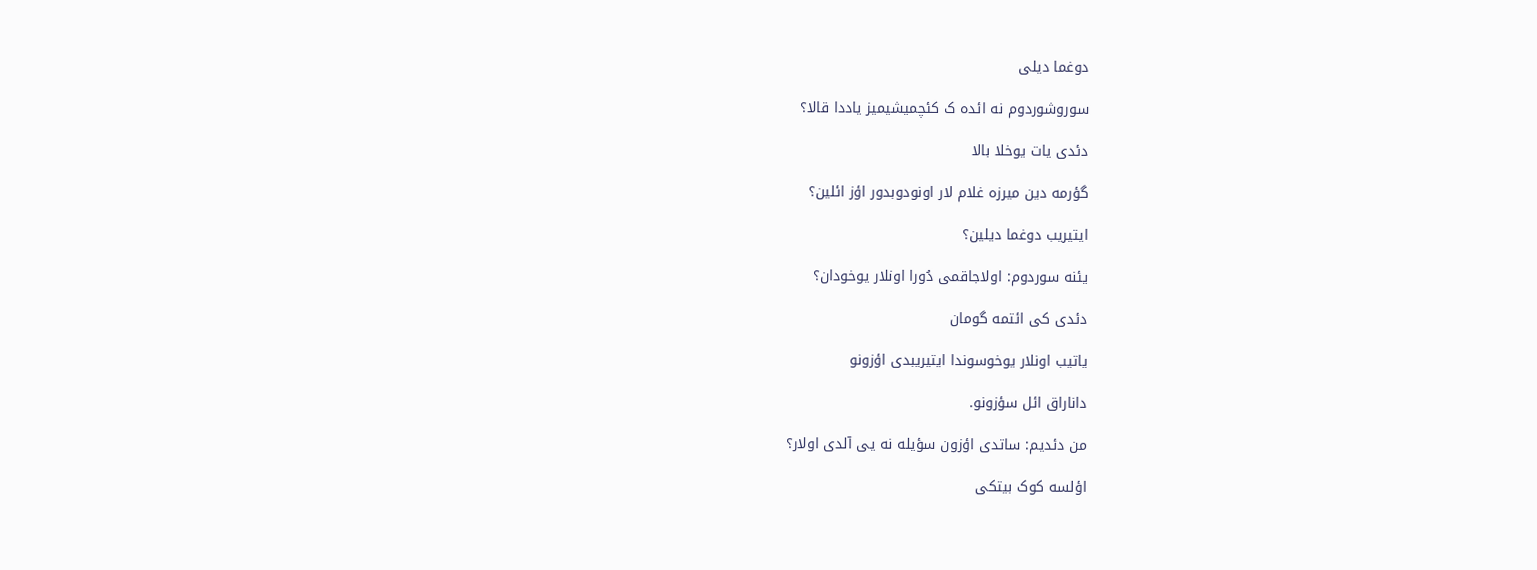دوغما دیلی

سوروشوردوم نه ائده ک کئچمیشیمیز یاددا قالا؟

دئدی یات یوخلا بالا

گؤرمه دین میرزه غلام لار اونودوبدور اؤز ائلین؟

ایتیریب دوغما دیلین؟

یئنه سوردوم: اولاجاقمی دُورا اونلار یوخودان؟

دئدی کی ائتمه گومان

یاتیب اونلار یوخوسوندا ایتیریبدی اؤزونو

داناراق ائل سؤزونو.

من دئدیم: ساتدی اؤزون سؤیله نه یی آلدی اولار؟

اؤلسه کوک بیتکی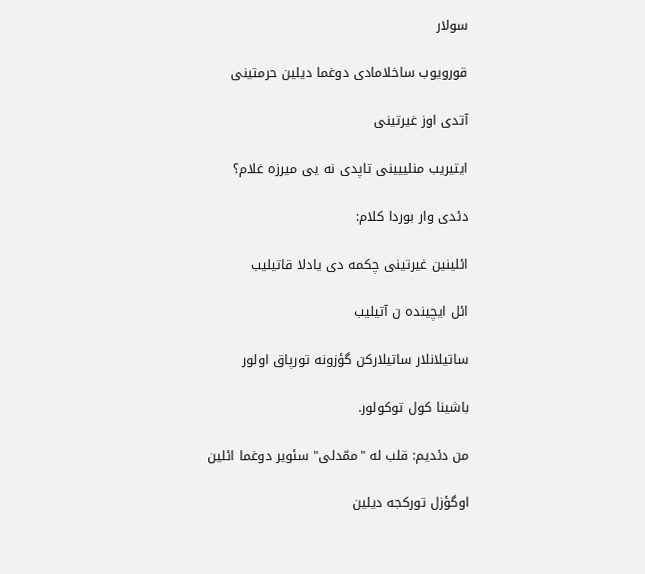سولار

قورویوب ساخلامادی دوغما دیلین حرمتینی

آتدی اوز غیرتینی

ایتیریب منلییینی تاپدی نه یی میرزه غلام؟

دئدی وار بوردا کلام:

ائلینین غیرتینی چکمه دی یادلا قاتیلیب

ائل ایچینده ن آتیلیب

ساتیلانلار ساتیلارکن گؤزونه تورپاق اولور

باشینا کول توکولور.

من دئدیم: قلب له "ممّدلی" سئویر دوغما ائلین

اوگؤزل تورکجه دیلین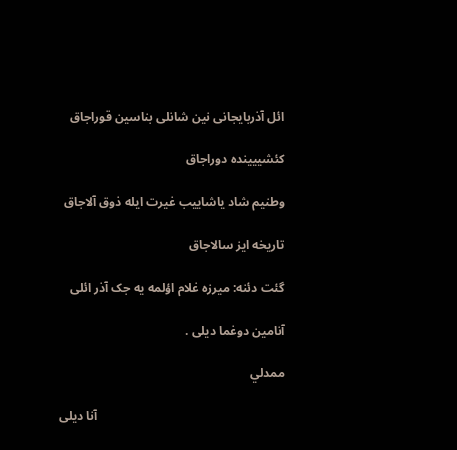ائل آذربایجانی نین شانلی بناسین قوراجاق

کئشییینده دوراجاق

وطنیم شاد یاشاییب غیرت ایله ذوق آلاجاق

تاریخه ایز سالاجاق

گئت دئنه: میرزه غلام اؤلمه یه جک آذر ائلی

آنامین دوغما دیلی .

ممدلي

                                                            آنا دیلی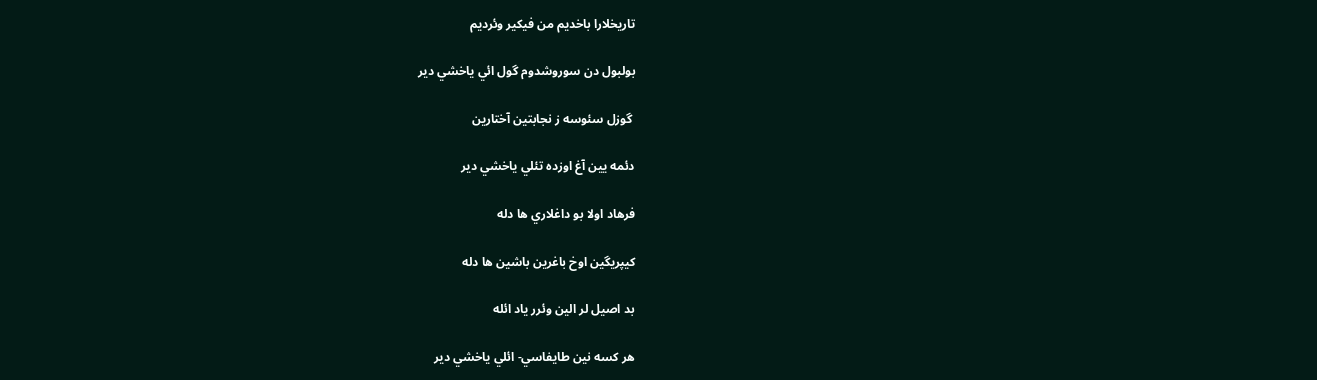تاريخلارا باخديم من فيکير وئرديم

بولبول دن سوروشدوم گول ائي ياخشي دير

 گوزل سئوسه ز نجابتين آختارين

دئمه يين آغ اوزده تئلي ياخشي دير

فرهاد اولا بو داغلاري ها دله

کيپريگين اوخ باغرين باشين ها دله

بد اصيل لر الين وئرر ياد ائله

هر کسه نين طايفاسي- ائلي ياخشي دير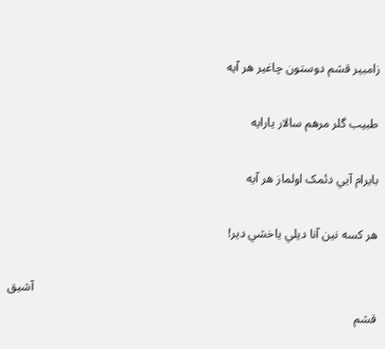زامبير قشم دوستون چاغير هر آيه

طبيب گلر مرهم سالار يارايه

بايرام آيي دئمک اولماز هر آيه

هر کسه نين آنا ديلي ياخشي دير!

                                                                                                              آشيق قشم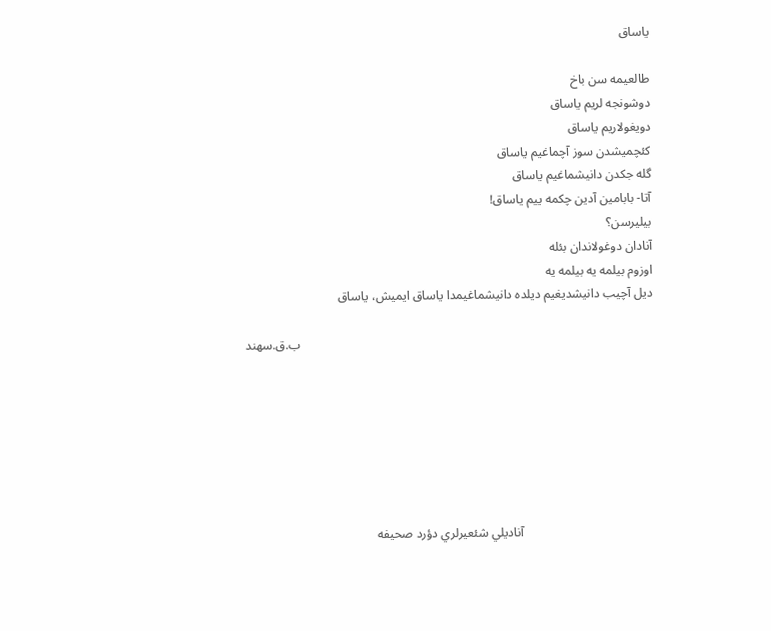یاساق

طالعيمه سن باخ
دوشونجه لريم ياساق
دويغولاريم ياساق
كئچميشدن سوز آچماغيم ياساق
گله جكدن دانيشماغيم ياساق
آتا- بابامين آدين چكمه ييم ياساق!
بيليرسن؟
آنادان دوغولاندان بئله
اوزوم بيلمه يه بيلمه يه
ديل آچيب دانيشديغيم ديلده دانيشماغيمدا ياساق ايميش، ياساق

                                                                                                                 ب.ق.سهند







                                          آناديلي شئعيرلري دؤرد صحيفه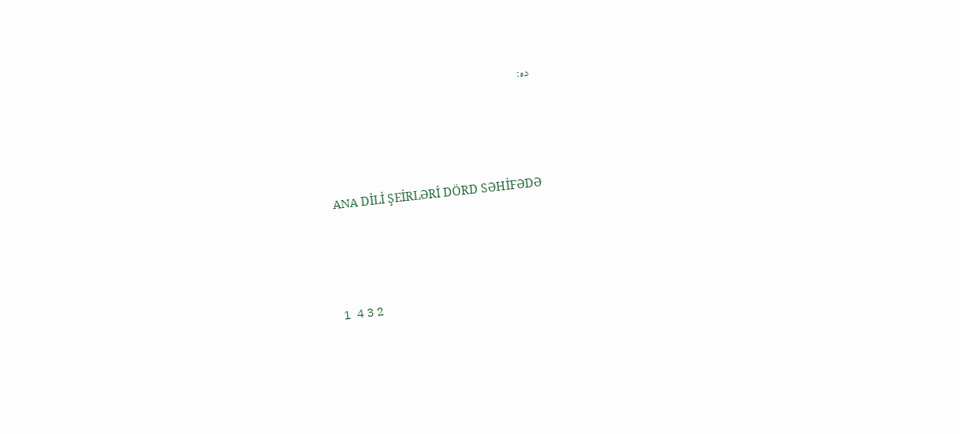ده:



                                        ANA DİLİ ŞEİRLƏRİ DÖRD SƏHİFƏDƏ



                                                         2 3 4  1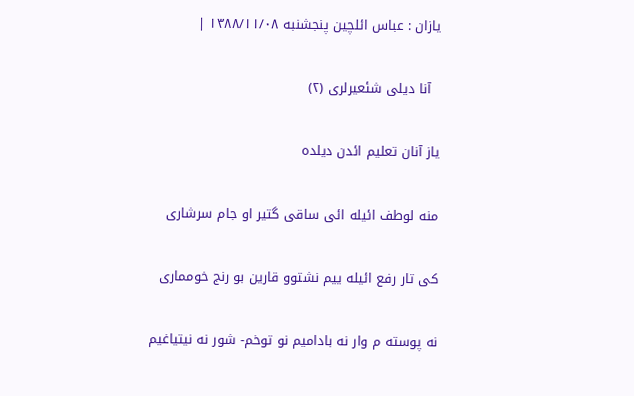يازان : عباس ائلچین پنجشنبه ۱۳۸۸/۱۱/۰۸ |

  آنا دیلی شئعيرلری (۲)

ياز آنان تعليم ائدن ديلده

منه لوطف ائیله ائی ساقی گتیر او جام سرشاری

کی تار رفع ائیله ییم نشتوو قارین بو رنج خومماری

نه پوسته م وار نه بادامیم نو توخم- شور نه نیتیاغیم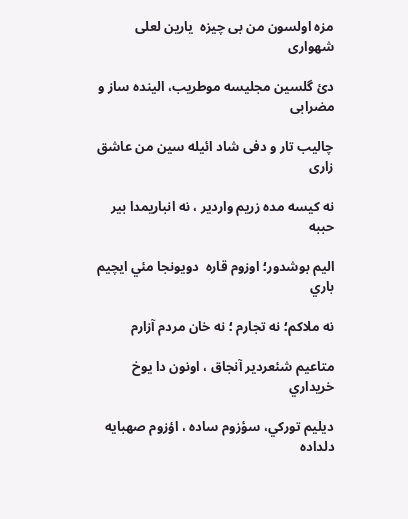مزه اولسون من بی چیزه  یارین لعلی شهواری

دئ گلسین مجلیسه موطریب، الینده ساز و مضرابی

چالیب تار و دفی شاد ائیله سین من عاشق زاری

نه کیسه مده زریم واردیر ، نه انباريمدا بير حببه

اليم بوشدور؛ اوزوم قاره  دويونجا مئي ايچيم باري

نه ملاكم؛ نه تجارم ؛ نه خان مردم آزارم

متاعيم شئعردير آنجاق ، اونون دا يوخ خريداري

ديليم توركي، سؤزوم ساده ، اؤزوم صهبايه دلداده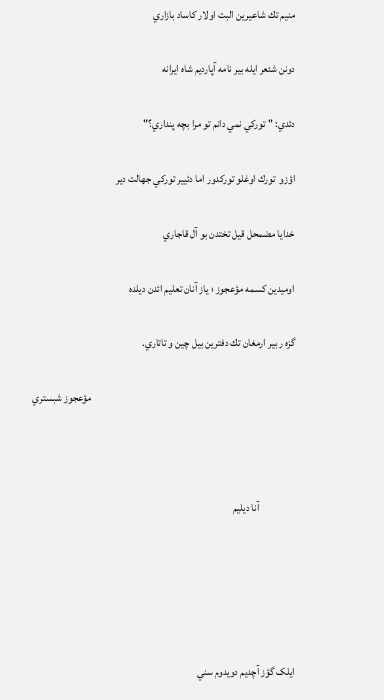منيم تك شاعيرين البت اولار كاساد بازاري

دونن شئعر ايله بير نامه آپارديم شاه ايرانه

دئدي: " توركي نمي دانم تو مرا بچه پنداري؟"

اؤزو  تورك اوغلو توركدور اما دئيير توركي جهالت دير

خدايا مضمحل قيل تختدن بو آل قاجاري

اوميدين كسمه مؤعجوز ؛ ياز آنان تعليم ائدن ديلده

گزه ر بير ارمغان تك دفترين بيل چين و تاتاري.

                                                                                                مؤعجوز شبستري



                 آنا ديليم





ايلک گؤز آچديم دويدوم سني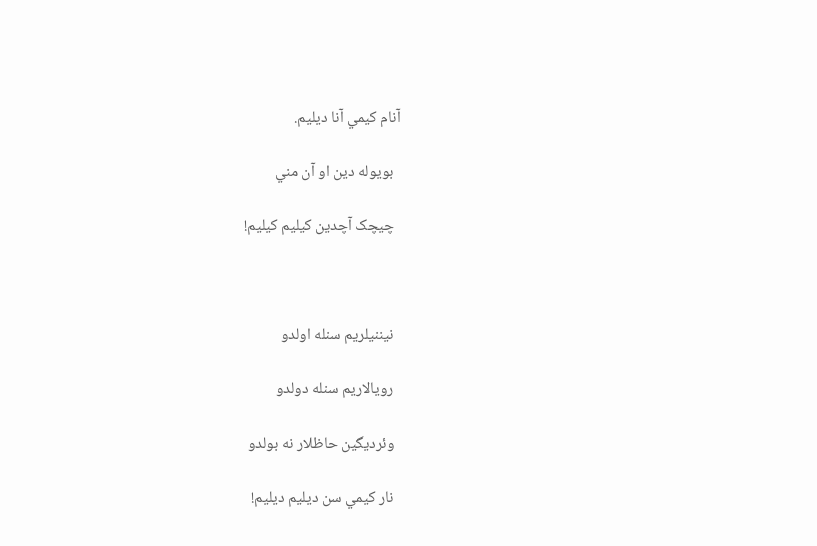آنام كيمي آنا ديليم.

  بويوله دين او آن مني

  چيچک آچدين کيليم کيليم!



  نيننيلريم سنله اولدو

  رويالاريم سنله دولدو

  وئرديگين حاظلار نه بولدو

  نار كيمي سن ديليم ديليم!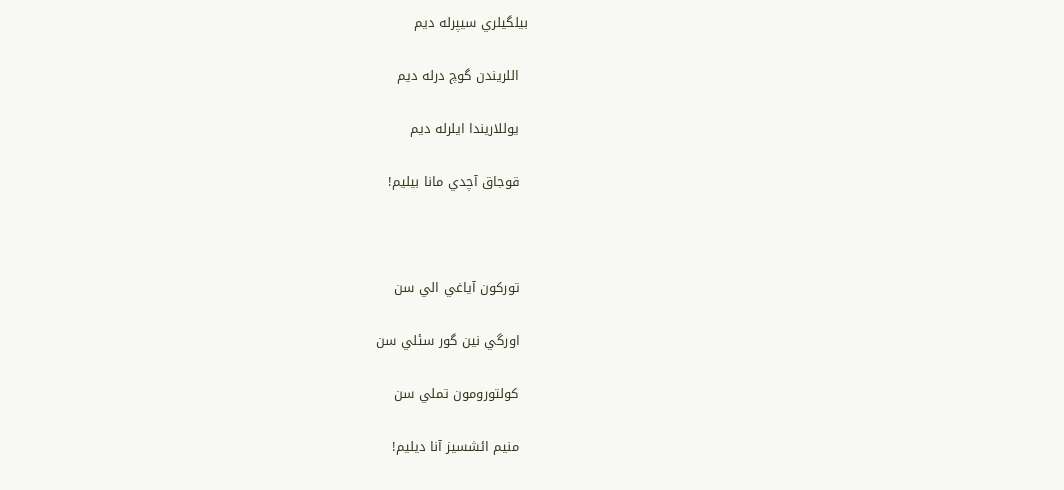بيلگيلري سيپرله ديم

  اللريندن گوچ درله ديم

  يوللاريندا ايلرله ديم

  قوجاق آچدي مانا بيليم!



  تورکون آياغي الي سن

  اورگي نين گور سئلي سن

  کولتورومون تملي سن

  منيم ائشسيز آنا ديليم!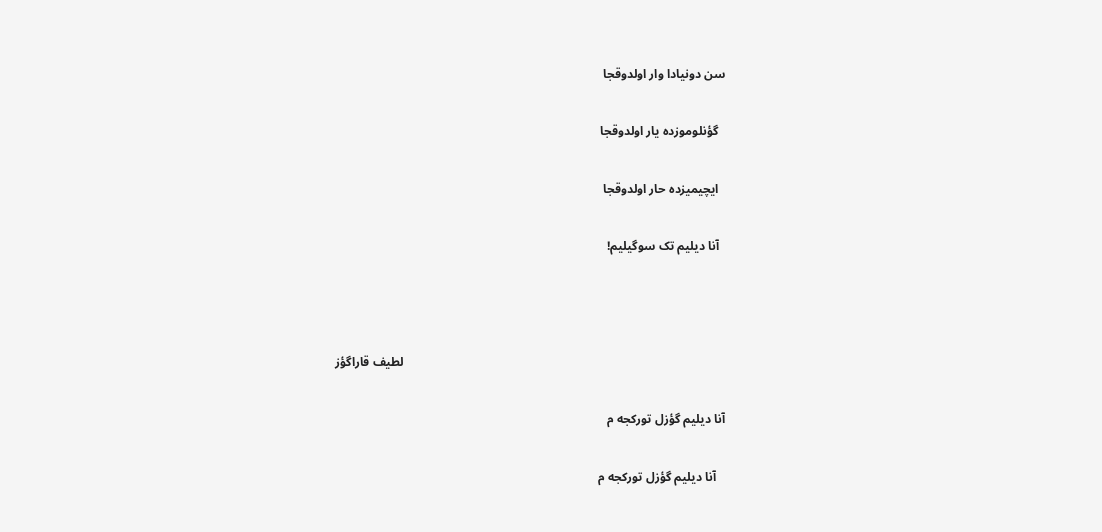سن دونيادا وار اولدوقجا

  گؤنلوموزده يار اولدوقجا

  ايچيميزده حار اولدوقجا

  آنا ديليم تک سوگيليم!



                                                                                                       لطيف قاراگؤز

آنا ديليم گؤزل توركجه م

   آنا دیلیم گؤزل توركجه م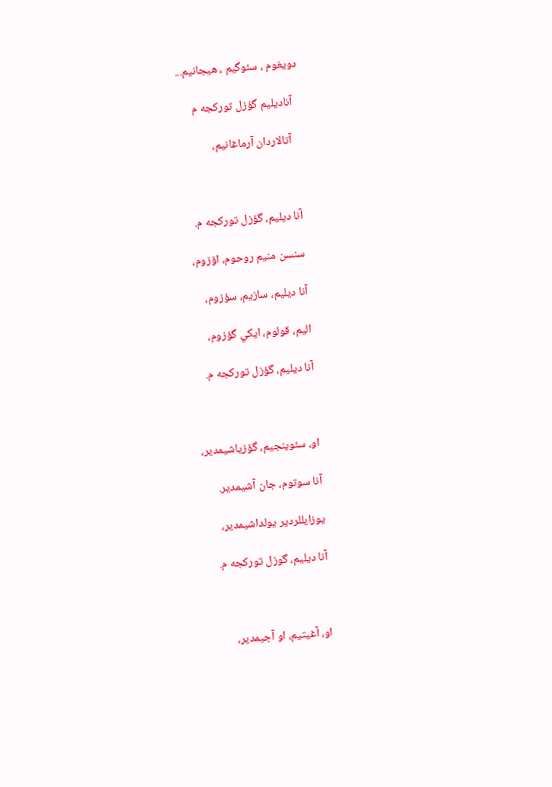دويغوم ، سئوگيم ، هيجانيم...

   آناديليم گؤزل توركجه م

    آتالاردان آرماغانيم،



  آنا ديليم، گؤزل تورکجه م.

  سنسن منيم روحوم، اؤزوم،

  آنا ديليم، سازيم، سؤزوم،

  اليم، قولوم، ايکي گؤزوم،

  آنا ديليم، گؤزل تورکجه م.



  او، سئوينجيم، گؤزياشيمدير،

  آنا سوتوم، جان آشيمدير.

  يوزايللردير يولداشيمدير،

  آنا ديليم، گوزل تورکجه م.



  او، آغيتيم، او آجيمدير،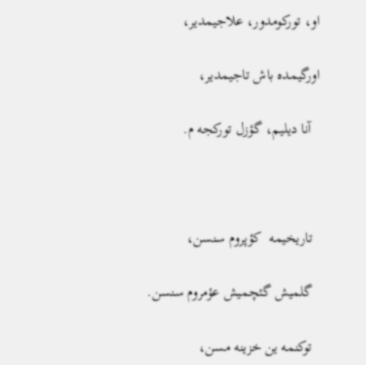او، تورکومدور، علاجيمدير،

اورگيمده باش تاجيمدير،

  آنا ديليم، گؤزل تورکجه م.



  تاريخيمه  کؤپروم سنسن،

  گلميش گئچميش عؤمروم سنسن.

  توکنمه ين خزينه مسن،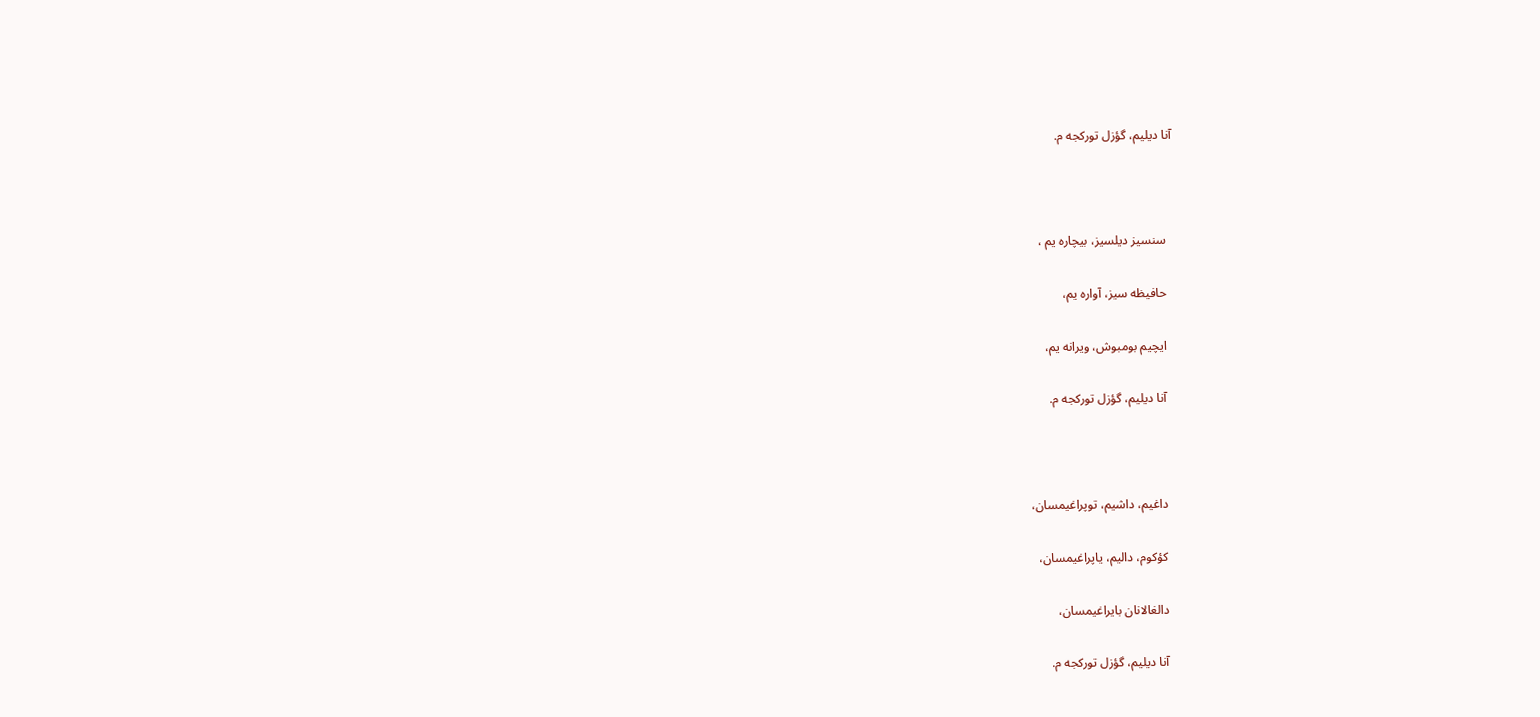آنا ديليم، گؤزل تورکجه م.



  سنسيز ديلسيز، بيچاره يم ،

  حافيظه سيز، آواره يم،

  ايچيم بومبوش، ويرانه يم،

  آنا ديليم، گؤزل تورکجه م.



  داغيم، داشيم، توپراغيمسان،

  کؤکوم، داليم، ياپراغيمسان،

  دالغالانان بايراغيمسان،

  آنا ديليم، گؤزل تورکجه م.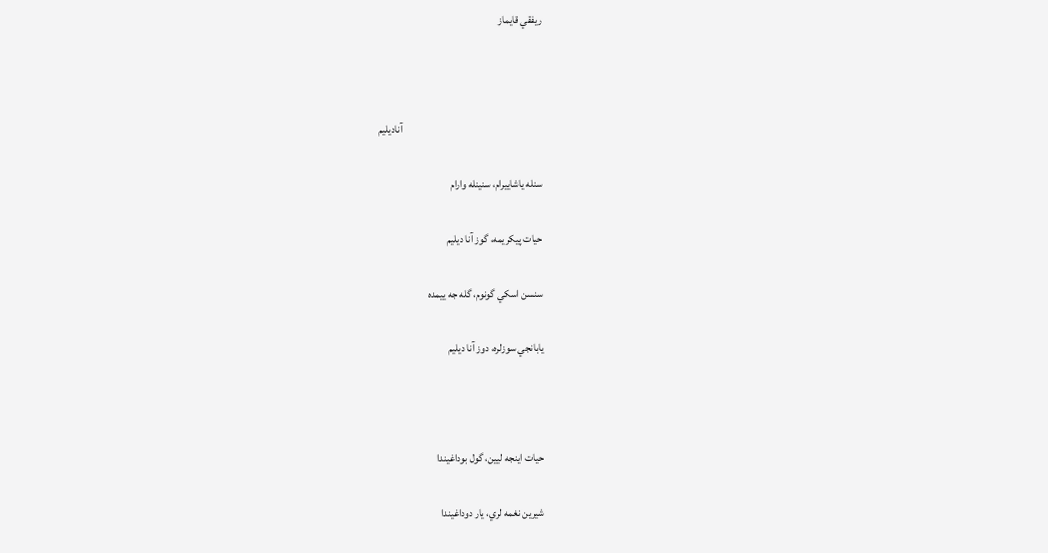ريفقي قايماز



                                                                  آناديليم

سنله ياشاييرام، سنينله وارام

حيات پيكريمه، گوز آنا ديليم

سنسن اسكي گونوم، گله جه ييمده

يابانجي سوزلره، دوز آنا ديليم



حيات اينجه ليين، گول بوداغيندا

شيرين نغمه لري، يار دوداغيندا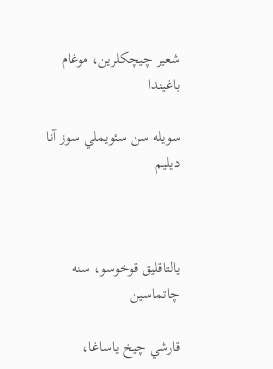شعير چيچكلرين، موغام باغيندا

سويله سن سئويملي سوز آنا ديليم



يالتاقليق قوخوسو، سنه چاتماسين

قارشي چيخ ياساغا،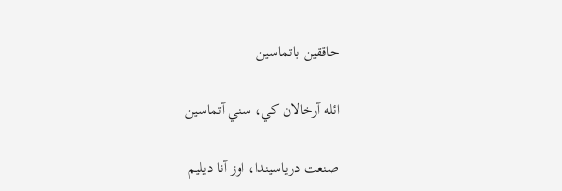حاققين باتماسين

ائله آرخالان كي، سني آتماسين

صنعت درياسيندا، اوز آنا ديليم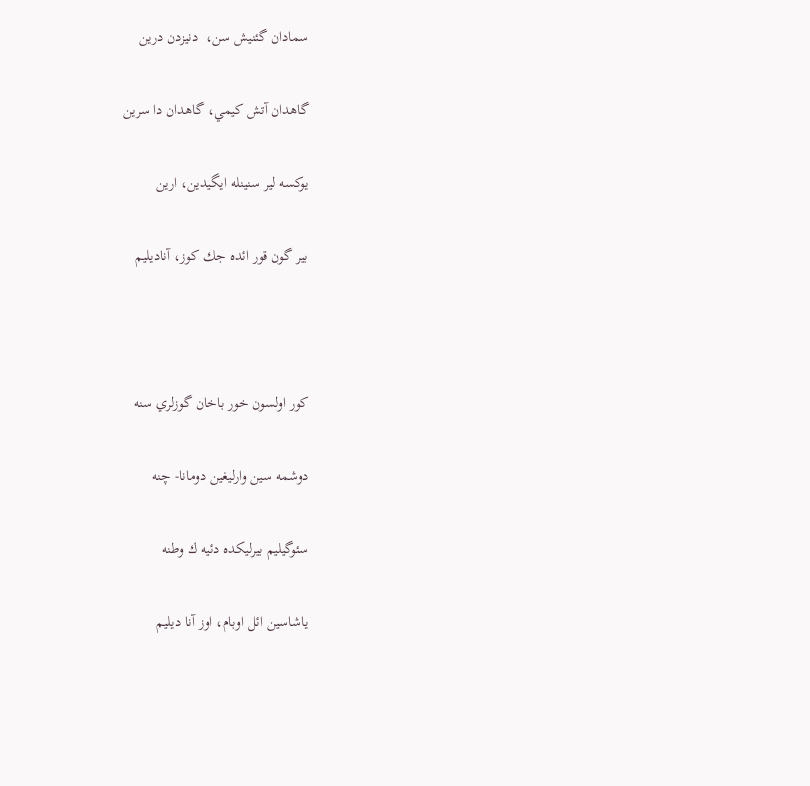سمادان گئنيش سن،  دنيزدن درين

گاهدان آتش كيمي، گاهدان دا سرين

يوكسه لير سنينله ايگيدين، ارين

بير گون قور ائده جك كوز، آناديليم



كور اولسون خور باخان گوزلري سنه

دوشمه سين وارليغين دومانا- چنه

سئوگيليم بيرليكده دئيه ك وطنه

ياشاسين ائل اوبام، اوز آنا ديليم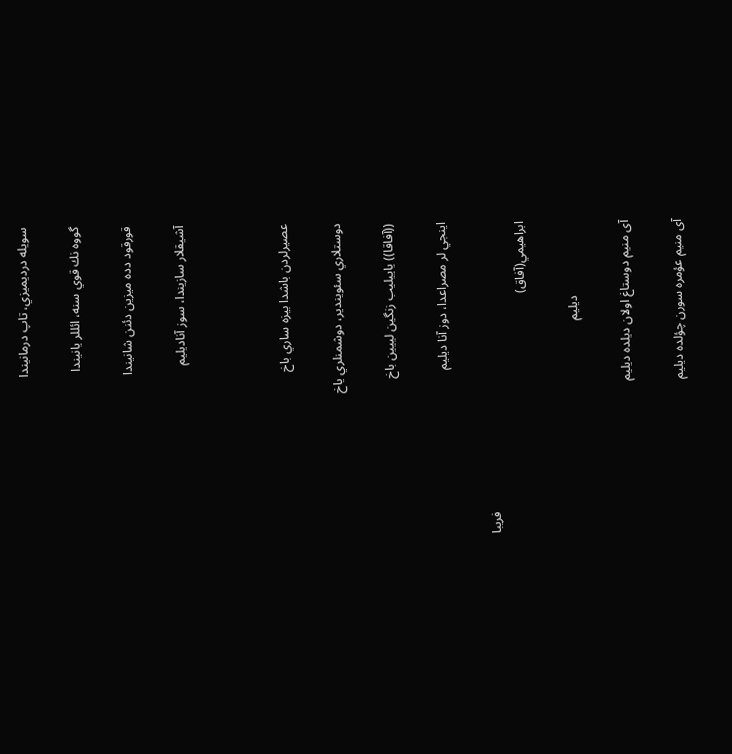سويله درديميزي، تاپ درمانيندا

گووه نك قوي سنه، ائللر يانيندا

قورقود دده ميزين دئنن شانيندا

آشيقلار سازيندا، سوز آناديليم



عصيرلردن باشدا بيزه ساري باخ

دوستلاري سئويندير، دوشمنلري ياخ

((آفاقا)) ياييليب زنگين لييين باخ

اينجي لر مصراعدا، دوز آنا ديليم

                                                                                             فريبا ابراهيمي(آفاق)

                        دیلیم

آی منیم دوستاغ اولان دیلده دیلیم

آی منیم عؤمره سورن چؤلده دیلیم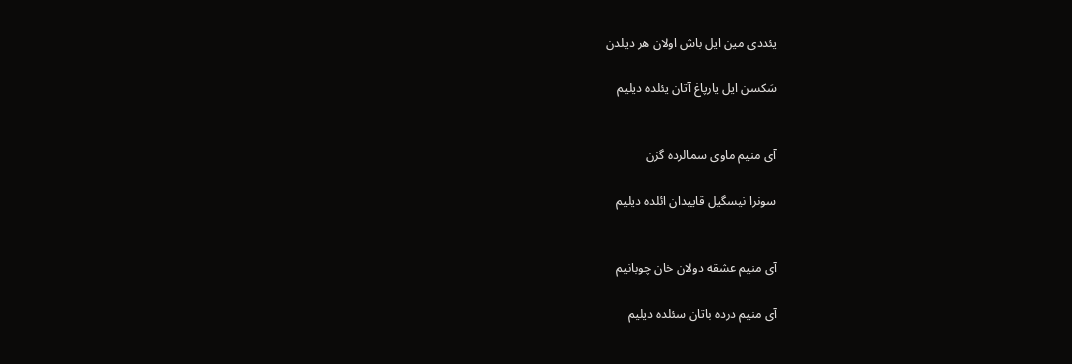یئددی مین ایل باش اولان هر دیلدن

سَکسن ایل یارپاغ آتان یئلده دیلیم


آی منیم ماوی سمالرده گزن

سونرا نیسگیل قاییدان ائلده دیلیم


آی منیم عشقه دولان خان چوبانیم

آی منیم درده باتان سئلده دیلیم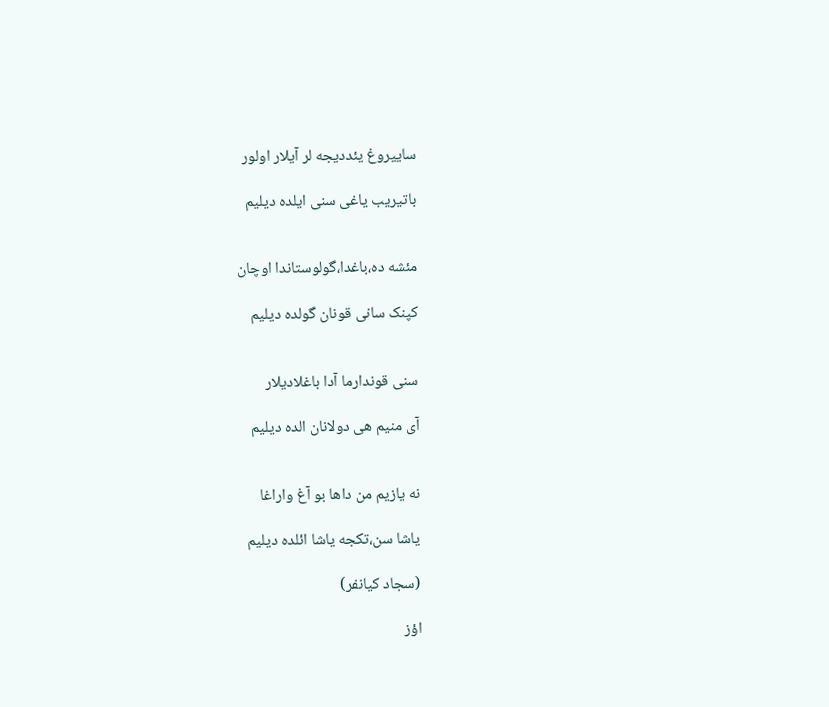ساییروغ یئددیجه لر آیلار اولور

باتیریب یاغی سنی ایلده دیلیم


مئشه ده،باغدا،گولوستاندا اوچان

کپنک سانی قونان گولده دیلیم


سنی قوندارما آدا باغلادیلار

آی منیم هی دولانان الده دیلیم


نه یازیم من داها بو آغ واراغا

یاشا سن،تکجه یاشا ائلده دیلیم

(سجاد کیانفر)

اؤز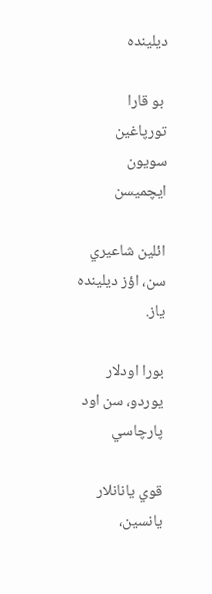ديلينده

 بو قارا تورپاغين سويون ايچميسن

ائلين شاعيري سن، اؤز ديلينده ياز.

بورا اودلار يوردو، سن اود پارچاسي

قوي يانانلار يانسين،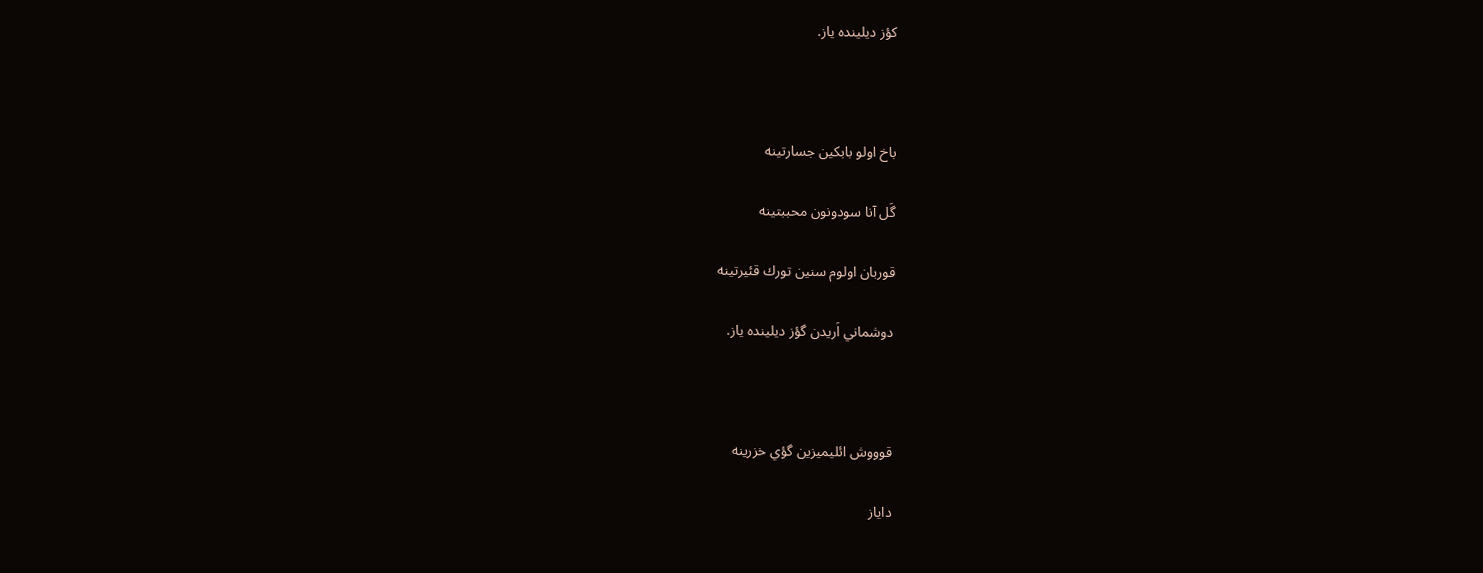كؤز ديلينده ياز.



باخ اولو بابكين جسارتينه

گَل آنا سودونون محببتينه

قوربان اولوم سنين تورك قئيرتينه

دوشماني اَريدن گؤز ديلينده ياز.



قوووش ائليميزين گؤي خزرينه

داياز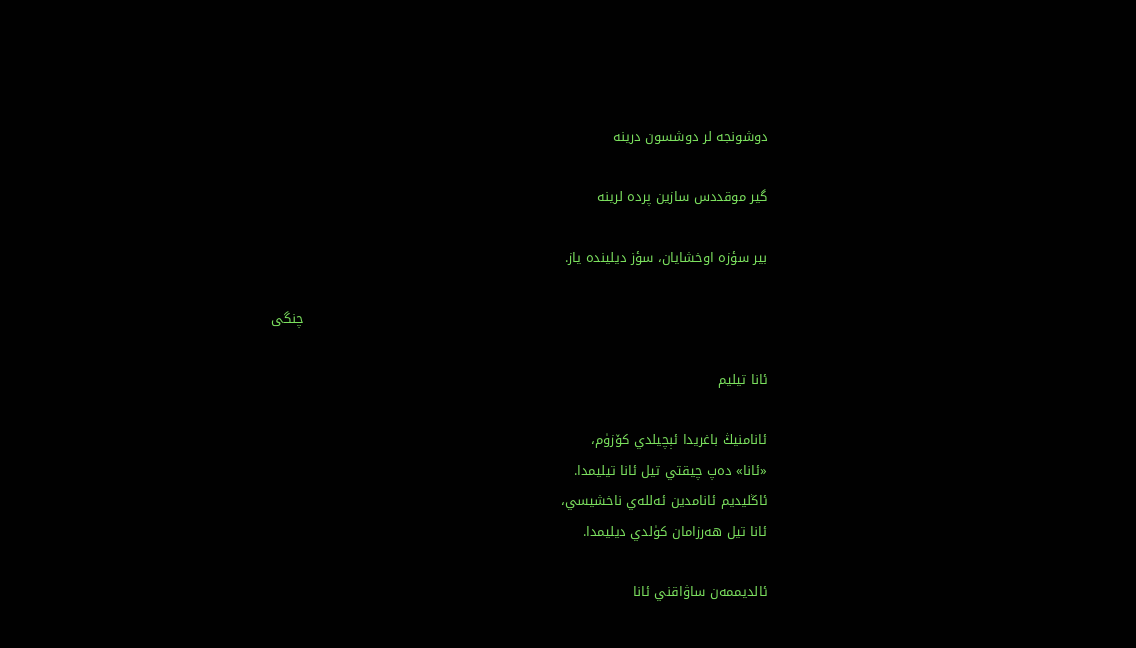دوشونجه لر دوشسون درينه

گير موقددس سازين پرده لرينه

بير سؤزه اوخشايان، سؤز ديلينده ياز.

                                                                                                         چنگی

ئانا تیلیم

ئانامنيڭ باغريدا ئېچيلدي كۆزۈم،
«ئانا» دەپ چيقتي تيل ئانا تيليمدا.
ئاڭليديم ئانامدين ئەللەي ناخشيسي،
ئانا تيل ھەرزامان كۈلدي ديليمدا.

ئالديممەن ساۋاقني ئانا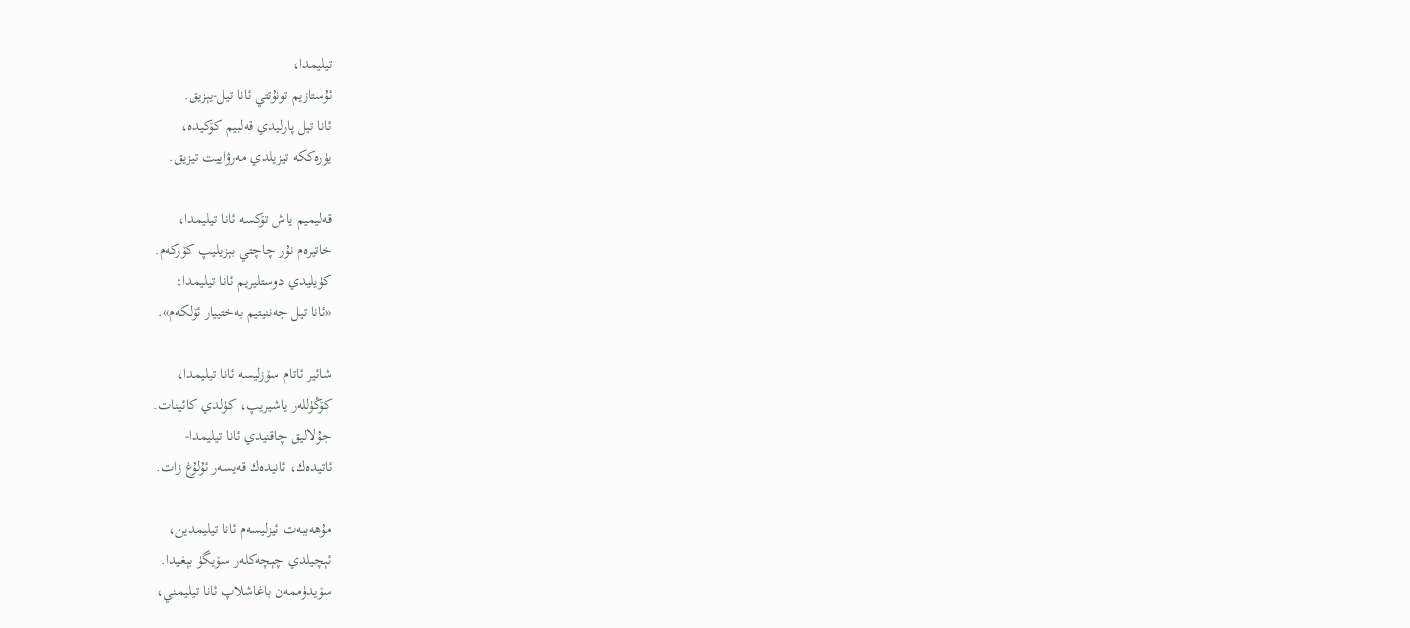تيليمدا،
ئۇستازيم تونۇتتي ئانا تيل-يېزيق.
ئانا تيل پارليدي قەلبيم كۆكيدە،
يۈرەككە تيزيلدي مەرۋاييت تيزيق.

قەليميم ياش تۆكسە ئانا تيليمدا،
خاتيرەم نۇر چاچتي بېزيليپ كۆركەم.
كۈيليدي دوستليريم ئانا تيليمدا:
«ئانا تيل جەننيتيم بەختييار ئۆلكەم».

شائير ئاتام سۆزليسە ئانا تيليمدا،
كۆڭۈللەر ياشيريپ، كۈلدي كائينات.
جۇلاليق چاقنيدي ئانا تيليمدا-
ئاتيدەك، ئانيدەك قەيسەر ئۇلۇغ زات.

مۇھەببەت ئيزليسەم ئانا تيليمدين،
ئېچيلدي چېچەكلەر سۆيگۈ بېغيدا.
سۆيدۈممەن باغاشلاپ ئانا تيليمني،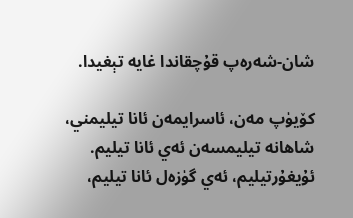شان-شەرەپ قۇچقاندا غايە تېغيدا.

كۆيۈپ مەن، ئاسرايمەن ئانا تيليمني،
شاھانە تيليمسەن ئەي ئانا تيليم.
ئۇيغۇرتيليم، ئەي گۈزەل ئانا تيليم،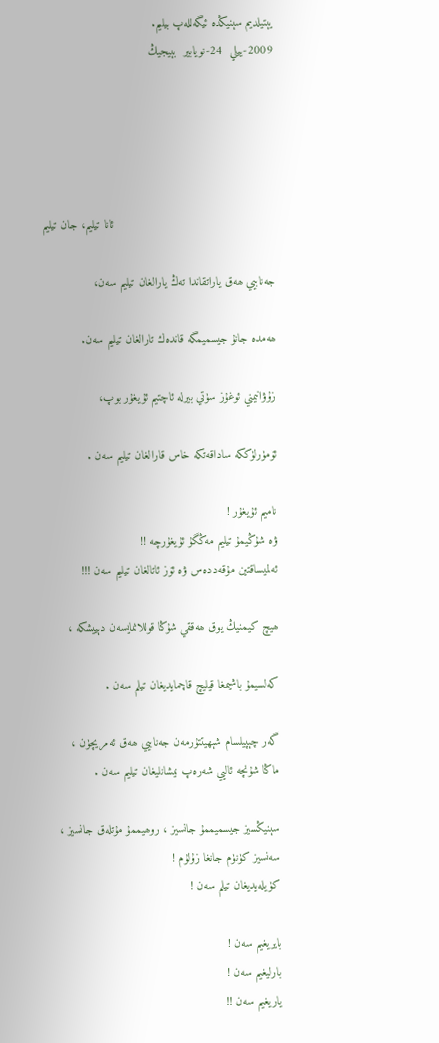يېتيلديم سېنيڭدە ئيگەللەپ بيليم.
2009-ييلي  24-نويابير  بېيجيڭ





                                              ئانا تیلیم، جان تيليم

جەنابيي ھەق ياراتقاندا تەڭ يارالغان تيليم سەن،

ھەمدە جانۇ جيسميمگە قاندەك تارالغان تيليم سەن.

زۇۋانيمني ئوغۇز سۈتي بيرلە ئاچتيم ئۇيغۇر بوپ،

ئۆمۈرلۈككە ساداقەتكە خاس قارالغان تيليم سەن .

ناميم ئۇيغۇر !
ۋە شۇڭيمۇ تيليم مەڭگۇ ئۇيغۇرچە !!
ئەلميساقتين مۇقەددەس ۋە ئۆز ئاتالغان تيليم سەن !!!

ھيچ كيمنيڭ يوق ھەققي شۇڭا قوللانمايسەن دېييشكە ،

كەلسيمۇ باشيمغا قيليچ قاچمايديغان تيلم سەن .

گەر چېپيلسام شېھيتتۇرمەن جەنابيي ھەق ئەمريچۈن ،
ماڭا شۇنچە ئاليي شەرەپ نيشانليغان تيليم سەن .

سېنيڭسيز جيسميممۇ جانسيز ، روھيممۇ مۇتلەق جانسيز ،
سەنسيز كۈنۈم جانغا زۇلۇم !
كۈيلەيديغان تيلم سەن !

بايريغيم سەن !
بارليغيم سەن !
ياريغيم سەن !!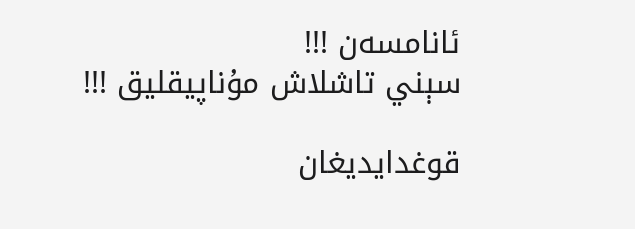ئانامسەن !!!
سېني تاشلاش مۇناپيقليق !!!

قوغدايديغان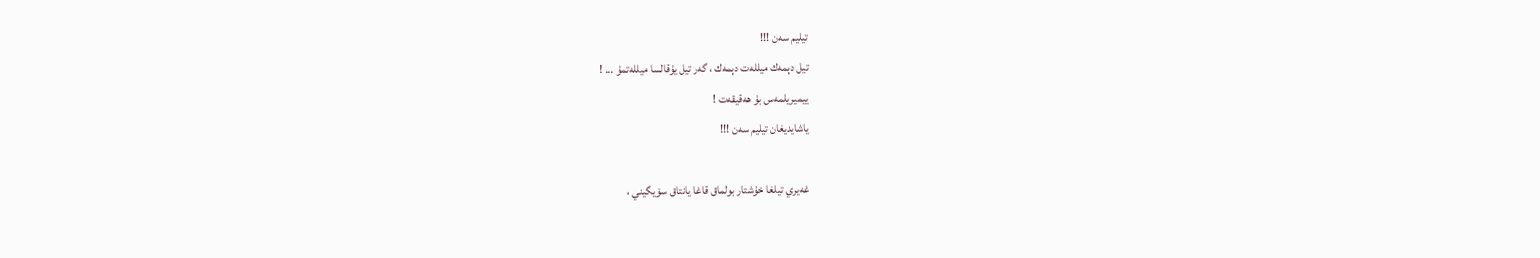تيليم سەن !!!
تيل دېمەك ميللەت دېمەك ، گەر تيل يۇقالسا ميللەتمۇ ... !
ييميريلمەس بۇ ھەقيقەت !
ياشايديغان تيليم سەن !!!

غەيري تيلغا خۇشتار بولماق قاغا يانتاق سۆيگيني ،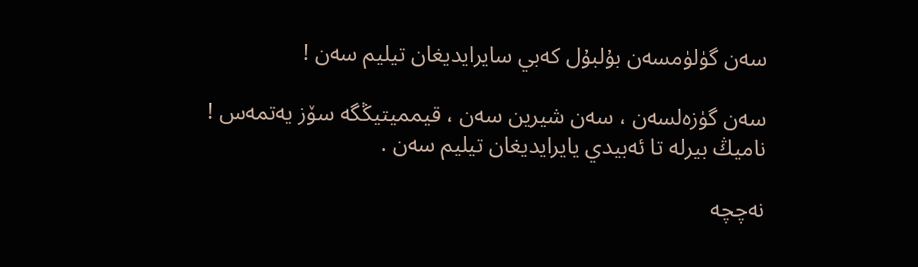سەن گۈلۈمسەن بۇلبۇل كەبي سايرايديغان تيليم سەن !

سەن گۈزەلسەن ، سەن شيرين سەن ، قيمميتيڭگە سۆز يەتمەس !
ناميڭ بيرلە تا ئەبيدي يايرايديغان تيليم سەن .

نەچچە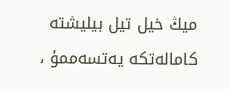ميڭ خيل تيل بيليشتە كامالەتكە يەتسەممۇ ،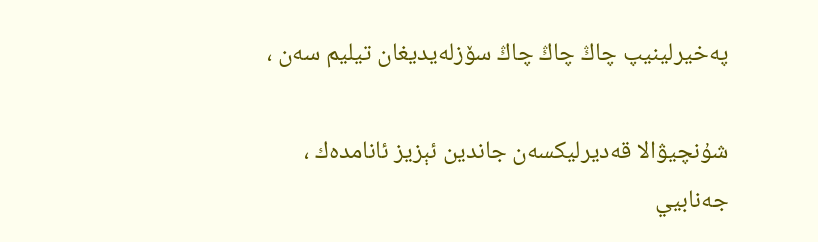پەخيرلينيپ چاڭ چاڭ چاڭ سۆزلەيديغان تيليم سەن ،

شۇنچيۋالا قەديرليكسەن جاندين ئېزيز ئانامدەك ،
جەنابيي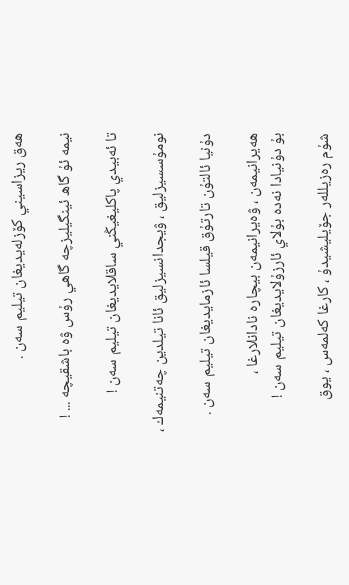ھەق ريزاسيني كۆزلەيديغان تيليم سەن .

نيمە ئۇ گاھ ئينگيليزچە گاھي رۇس ۋە باشقيچە ... !

تا ئەبيدي پاكليغيڭني ساقلايديغان تيليم سەن !

نومۇسسيزليق ، ۋيجدانسيزليق ئانا تيلدين چەتنيمەك ،

دۇنيا ئالتۇن تارتۇق قيلسا ئازمايديغان تيليم سەن .

ھەيرانيمەن ، ۋەيرانيمەن بيچارە نادانلارغا ،
بۇ دۇنيادا نەدە بۇلاي ئارزۇلايديغان تيليم سەن !

شۇم رەزيللەر جۆيليشيدۇ ، كارغا كەلمەس ، يوق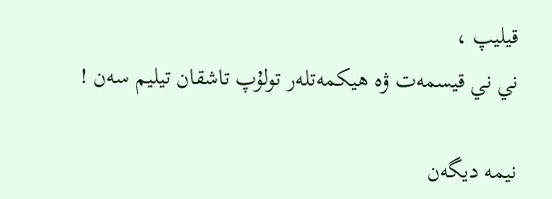قيليپ ،
ني ني قيسمەت ۋە ھيكمەتلەر تولۇپ تاشقان تيليم سەن !

نيمە ديگەن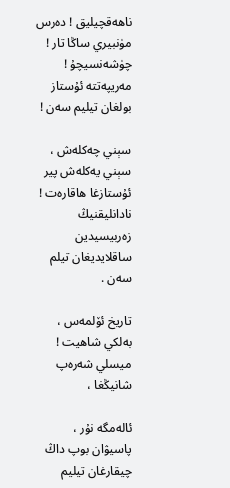ناھەقچيليق ! دەرس مۈنبيري ساڭا تار !
چۈشەنسيچۇ ! مەريپەتتە ئۇستاز بولغان تيليم سەن !

سېني چەكلەش ، سېني يەكلەش پير ئۇستازغا ھاقارەت !
نادانليقنيڭ زەربيسيدين ساقلايديغان تيلم سەن .

تاريخ ئۆلمەس ، بەلكي شاھيت ! ميسلي شەرەپ شانيڭغا ،

ئالەمگە نۇر ، پاسيۋان بوپ داڭ چيقارغان تيليم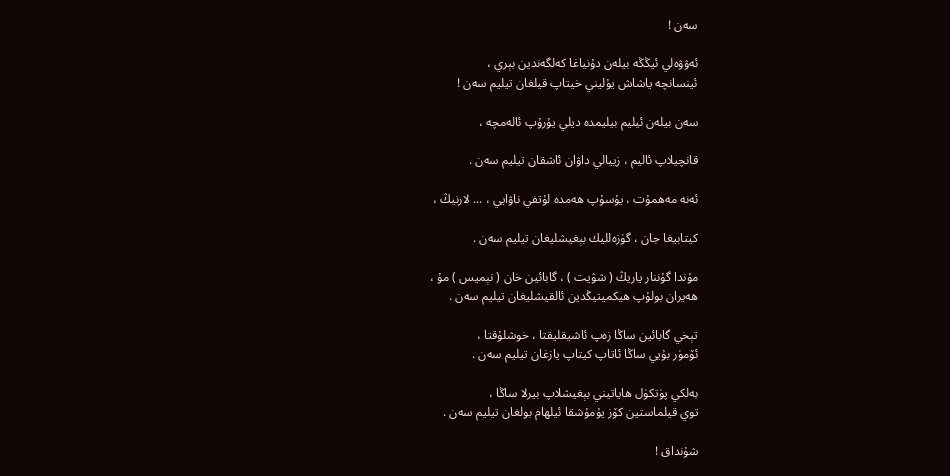سەن !

ئەۋۋەلي ئيڭڭە بيلەن دۇنياغا كەلگەندين بېري ،
ئينسانچە ياشاش يۇليني خيتاپ قيلغان تيليم سەن !

سەن بيلەن ئيليم بيليمدە ديلي يۇرۇپ ئالەمچە ،

قانچيلاپ ئاليم ، زييالي داۋان ئاشقان تيليم سەن .

ئەنە مەھمۇت ، يۇسۇپ ھەمدە لۇتفي ناۋايي ، ... لارنيڭ ،

كيتابيغا جان ، گۈزەلليك بېغيشليغان تيليم سەن .

مۇندا گۇننار ياريڭ ( شۋيت ) ، گابائين خان ( نېميس ) مۇ ،
ھەيران بولۇپ ھيكميتيڭدين ئالقيشليغان تيليم سەن .

تېخي گابائين ساڭا زەپ ئاشيقليقتا ، خوشلۇقتا ،
ئۆمۈر بۇيي ساڭا ئاتاپ كيتاپ يازغان تيليم سەن .

بەلكي پۈتكۈل ھاياتيني بېغيشلاپ بيرلا ساڭا ،
توي قيلماستين كۆز يۇمۇشقا ئيلھام بولغان تيليم سەن .

شۇنداق !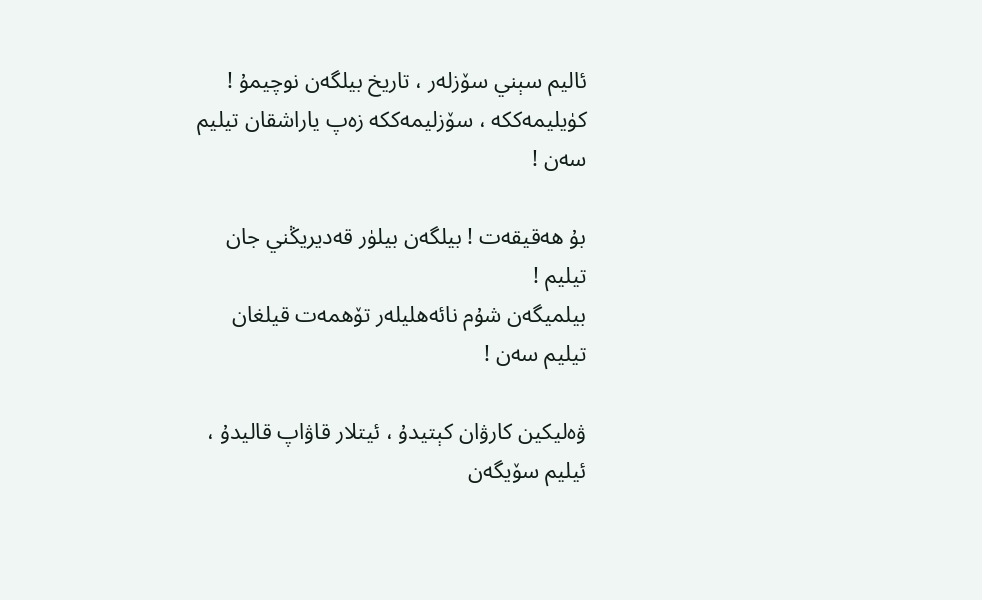ئاليم سېني سۆزلەر ، تاريخ بيلگەن نوچيمۇ !
كۈيليمەككە ، سۆزليمەككە زەپ ياراشقان تيليم سەن !

بۇ ھەقيقەت ! بيلگەن بيلۈر قەديريڭني جان تيليم !
بيلميگەن شۇم نائەھليلەر تۆھمەت قيلغان تيليم سەن !

ۋەليكين كارۋان كېتيدۇ ، ئيتلار قاۋاپ قاليدۇ ،
ئيليم سۆيگەن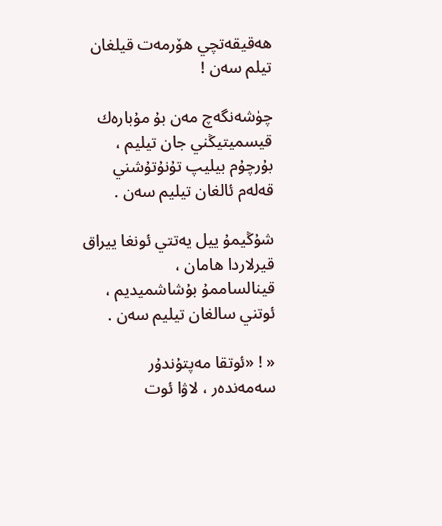ھەقيقەتچي ھۆرمەت قيلغان تيلم سەن !

چۈشەنگەچ مەن بۇ مۇبارەك قيسميتيڭني جان تيليم ،
بۇرچۇم بيليپ تۇنۇتۇشني قەلەم ئالغان تيليم سەن .

شۇڭيمۇ ييل يەتتي ئونغا ييراق قيرلاردا ھامان ،
قينالساممۇ بۇشاشميديم ، ئوتني سالغان تيليم سەن .

« ! «ئوتقا مەپتۇندۇر سەمەندەر ، لاۋا ئوت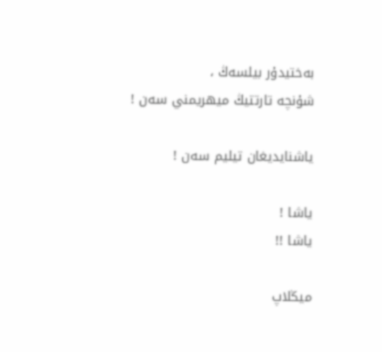بەختيدۇر بيلسەڭ ،
شۇنچە تارتتيڭ ميھريمني سەن !

ياشنايديغان تيليم سەن !

ياشا !
ياشا !!

ميڭلاپ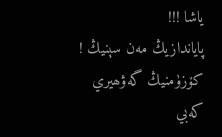ياشا !!!
پاياندازيڭ مەن سېنيڭ !
كۆزۈمنيڭ گەۋھيري كەبي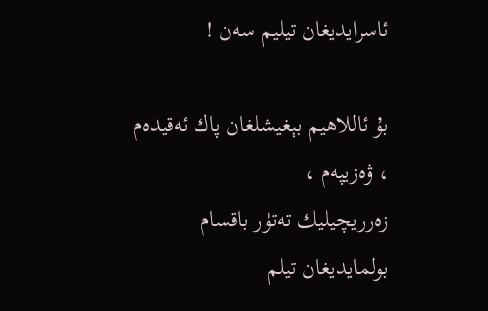ئاسرايديغان تيليم سەن !

بۇ ئاللاھيم بېغيشلغان پاك ئەقيدەم ، ۋەزيپەم ،
زەرريچيليك تەتۈر باقسام بولمايديغان تيلم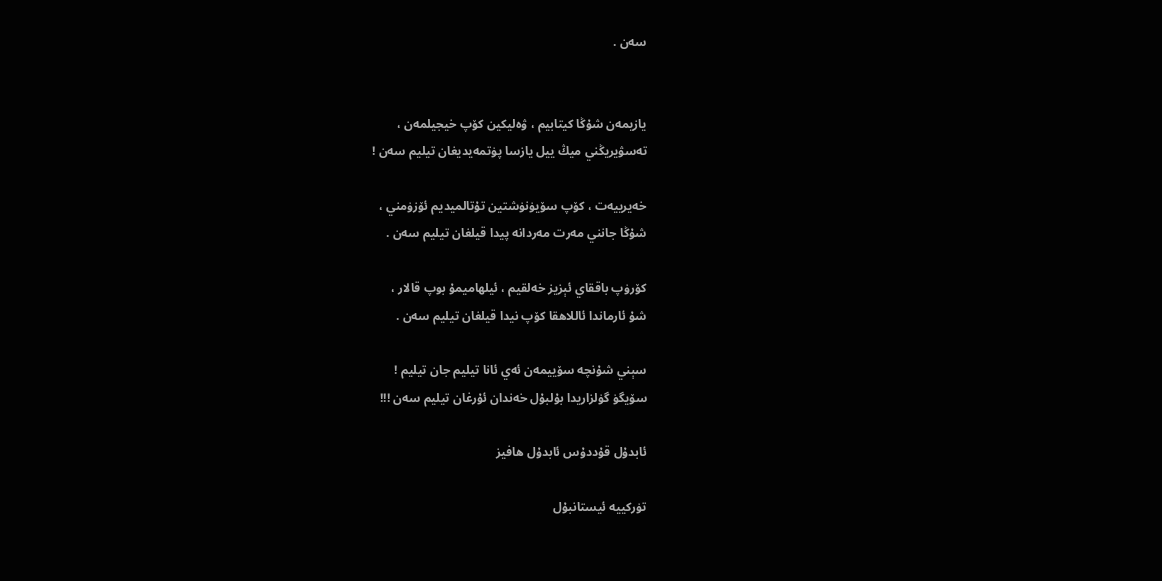سەن .


يازيمەن شۇڭا كيتابيم ، ۋەليكين كۆپ خيجيلمەن ،
تەسۋيريڭني ميڭ ييل يازسا پۈتمەيديغان تيليم سەن !

خەيرييەت ، كۆپ سۆيۈنۈشتين تۇتالميديم ئۆزۈمني ،
شۇڭا جانني مەرت مەردانە پيدا قيلغان تيليم سەن .

كۆرۈپ باققاي ئېزيز خەلقيم ، ئيلھاميمۇ بوپ قالار ،
شۇ ئارماندا ئاللاھقا كۆپ نيدا قيلغان تيليم سەن .

سېني شۇنچە سۆييمەن ئەي ئانا تيليم جان تيليم !
سۆيگۈ گۈلزاريدا بۇلبۇل خەندان ئۇرغان تيليم سەن !!!

ئابدۇل قۇددۇس ئابدۇل ھافيز

تۈركييە ئيستانبۇل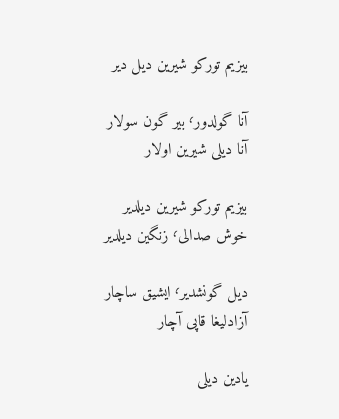بيزيم توركو شيرين ديل دير

آنا گولدور٬ بير گون سولار
آنا ديلى شيرين اولار

بيزيم توركو شيرين ديلدير
خوش صدالى٬ زنگين ديلدير

ديل گونشدير٬ ايشيق ساچار
آزادليغا قاپى آچار

يادين ديلى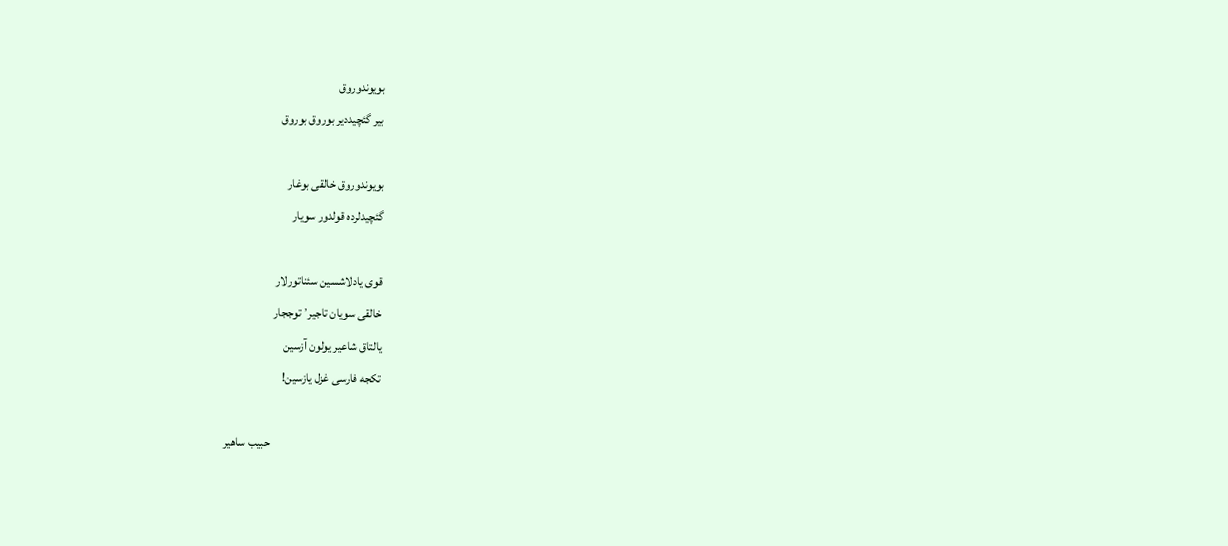بويوندوروق
بير گئچيددير بوروق بوروق

بويوندوروق خالقى بوغار
گئچيدلرده قولدور سويار

قوى يادلاشسين سئناتورلار
خالقى سويان تاجير٬ توججار
يالتاق شاعير يولون آزسين
تكجه فارسى غزل يازسين!

                                              حبيب ساهير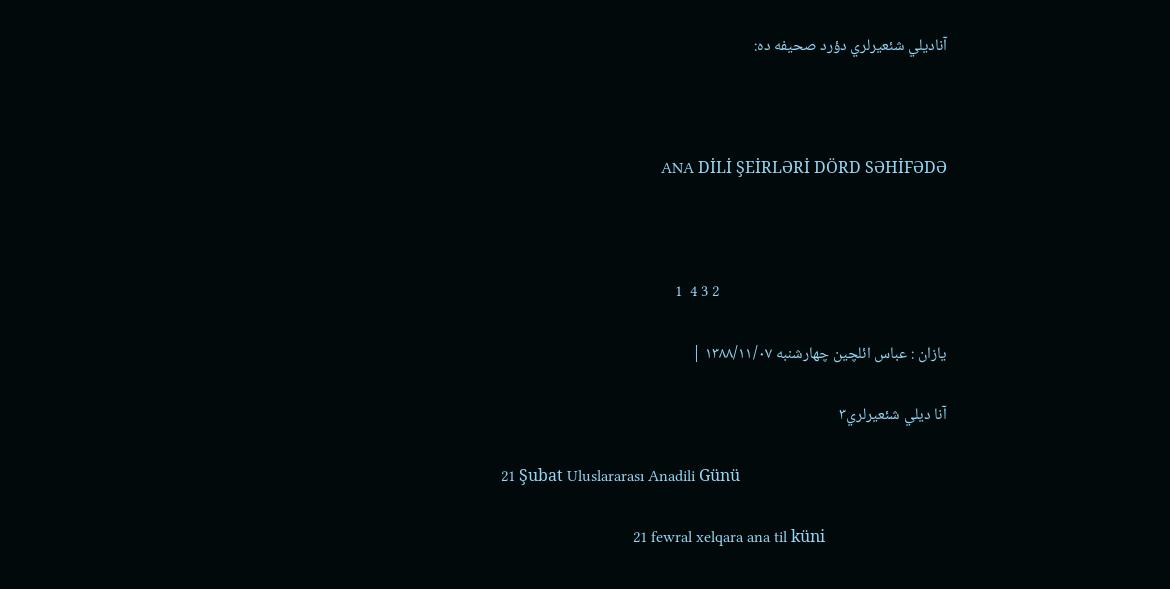آناديلي شئعيرلري دؤرد صحيفه ده:



                                        ANA DİLİ ŞEİRLƏRİ DÖRD SƏHİFƏDƏ



                                                         2 3 4  1

يازان : عباس ائلچین چهارشنبه ۱۳۸۸/۱۱/۰۷ |

آنا ديلي شئعيرلري۳

21 Şubat Uluslararası Anadili Günü

                                 21 fewral xelqara ana til küni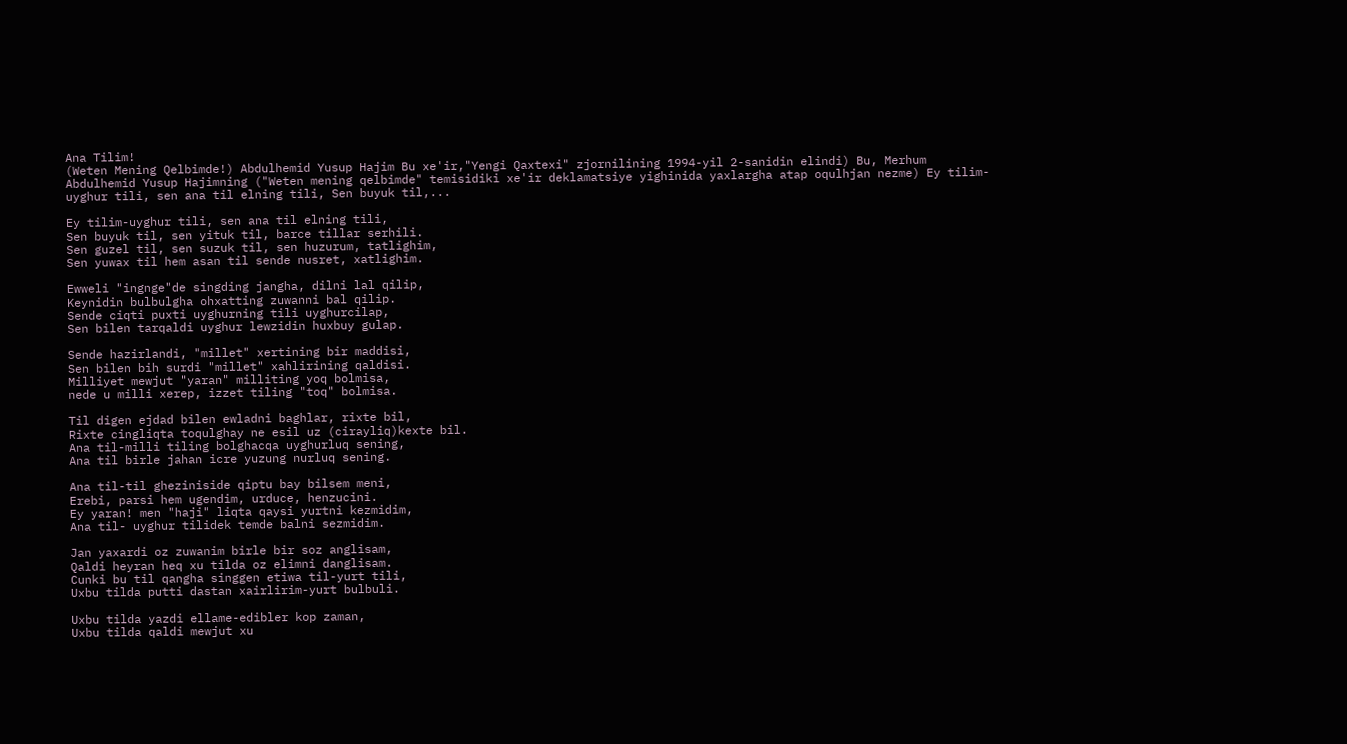Ana Tilim!
(Weten Mening Qelbimde!) Abdulhemid Yusup Hajim Bu xe'ir,"Yengi Qaxtexi" zjornilining 1994-yil 2-sanidin elindi) Bu, Merhum Abdulhemid Yusup Hajimning ("Weten mening qelbimde" temisidiki xe'ir deklamatsiye yighinida yaxlargha atap oqulhjan nezme) Ey tilim-uyghur tili, sen ana til elning tili, Sen buyuk til,...

Ey tilim-uyghur tili, sen ana til elning tili,
Sen buyuk til, sen yituk til, barce tillar serhili.
Sen guzel til, sen suzuk til, sen huzurum, tatlighim,
Sen yuwax til hem asan til sende nusret, xatlighim.

Ewweli "ingnge"de singding jangha, dilni lal qilip,
Keynidin bulbulgha ohxatting zuwanni bal qilip.
Sende ciqti puxti uyghurning tili uyghurcilap,
Sen bilen tarqaldi uyghur lewzidin huxbuy gulap.

Sende hazirlandi, "millet" xertining bir maddisi,
Sen bilen bih surdi "millet" xahlirining qaldisi.
Milliyet mewjut "yaran" milliting yoq bolmisa,
nede u milli xerep, izzet tiling "toq" bolmisa.

Til digen ejdad bilen ewladni baghlar, rixte bil,
Rixte cingliqta toqulghay ne esil uz (cirayliq)kexte bil.
Ana til-milli tiling bolghacqa uyghurluq sening,
Ana til birle jahan icre yuzung nurluq sening.

Ana til-til gheziniside qiptu bay bilsem meni,
Erebi, parsi hem ugendim, urduce, henzucini.
Ey yaran! men "haji" liqta qaysi yurtni kezmidim,
Ana til- uyghur tilidek temde balni sezmidim.

Jan yaxardi oz zuwanim birle bir soz anglisam,
Qaldi heyran heq xu tilda oz elimni danglisam.
Cunki bu til qangha singgen etiwa til-yurt tili,
Uxbu tilda putti dastan xairlirim-yurt bulbuli.

Uxbu tilda yazdi ellame-edibler kop zaman,
Uxbu tilda qaldi mewjut xu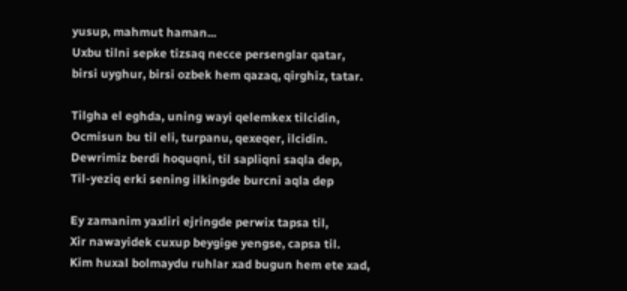yusup, mahmut haman...
Uxbu tilni sepke tizsaq necce persenglar qatar,
birsi uyghur, birsi ozbek hem qazaq, qirghiz, tatar.

Tilgha el eghda, uning wayi qelemkex tilcidin,
Ocmisun bu til eli, turpanu, qexeqer, ilcidin.
Dewrimiz berdi hoquqni, til sapliqni saqla dep,
Til-yeziq erki sening ilkingde burcni aqla dep

Ey zamanim yaxliri ejringde perwix tapsa til,
Xir nawayidek cuxup beygige yengse, capsa til.
Kim huxal bolmaydu ruhlar xad bugun hem ete xad,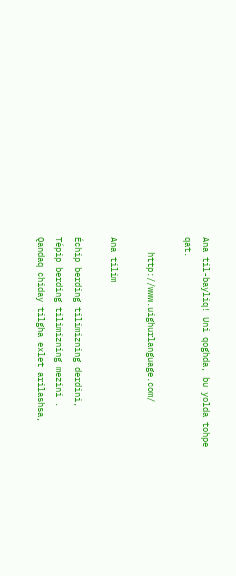Ana til-bayliq! Uni qoghda, bu yolda tohpe qat.

   http://www.uighurlanguage.com/

Ana tilim

Échip berding tilimizning derdini,
Tépip berding tilimizning mezini .
Qandaq chiday tilgha exlet arilashsa,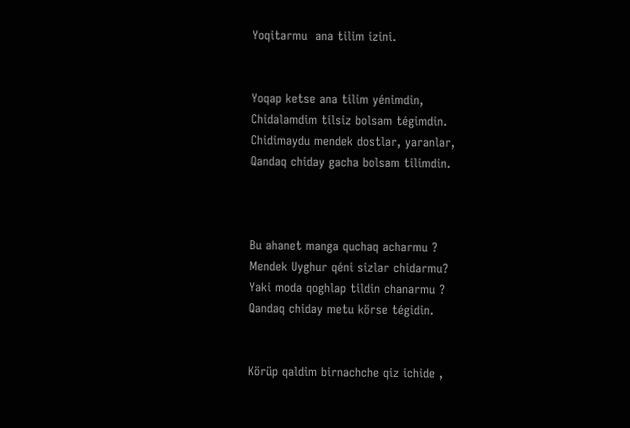Yoqitarmu  ana tilim izini.


Yoqap ketse ana tilim yénimdin,
Chidalamdim tilsiz bolsam tégimdin.
Chidimaydu mendek dostlar, yaranlar,
Qandaq chiday gacha bolsam tilimdin.



Bu ahanet manga quchaq acharmu ?
Mendek Uyghur qéni sizlar chidarmu?
Yaki moda qoghlap tildin chanarmu ?
Qandaq chiday metu körse tégidin.


Körüp qaldim birnachche qiz ichide ,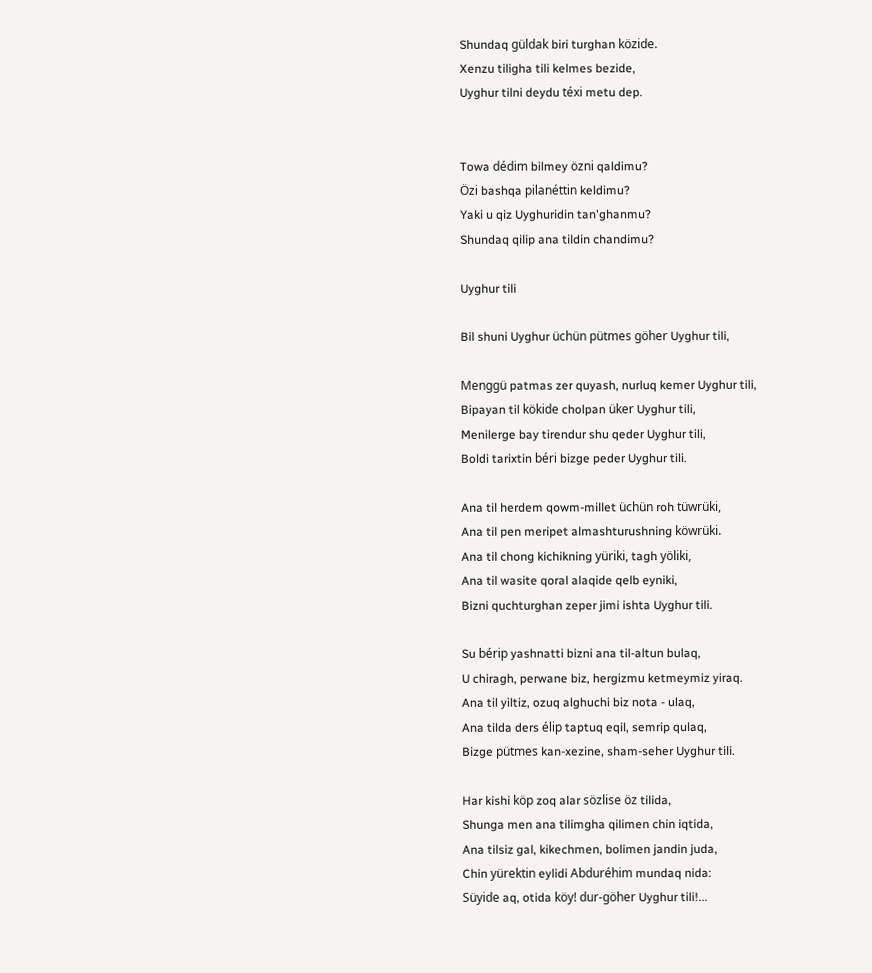Shundaq güldak biri turghan közide.
Xenzu tiligha tili kelmes bezide,
Uyghur tilni deydu téxi metu dep.


Towa dédim bilmey özni qaldimu?
Özi bashqa pilanéttin keldimu?
Yaki u qiz Uyghuridin tan'ghanmu?
Shundaq qilip ana tildin chandimu?

Uyghur tili

Bil shuni Uyghur üchün pütmes göher Uyghur tili,

Menggü patmas zer quyash, nurluq kemer Uyghur tili,
Bipayan til kökide cholpan üker Uyghur tili,
Menilerge bay tirendur shu qeder Uyghur tili,
Boldi tarixtin béri bizge peder Uyghur tili.

Ana til herdem qowm-millet üchün roh tüwrüki,
Ana til pen meripet almashturushning köwrüki.
Ana til chong kichikning yüriki, tagh yöliki,
Ana til wasite qoral alaqide qelb eyniki,
Bizni quchturghan zeper jimi ishta Uyghur tili.

Su bérip yashnatti bizni ana til-altun bulaq,
U chiragh, perwane biz, hergizmu ketmeymiz yiraq.
Ana til yiltiz, ozuq alghuchi biz nota - ulaq,
Ana tilda ders élip taptuq eqil, semrip qulaq,
Bizge pütmes kan-xezine, sham-seher Uyghur tili.

Har kishi köp zoq alar sözlise öz tilida,
Shunga men ana tilimgha qilimen chin iqtida,
Ana tilsiz gal, kikechmen, bolimen jandin juda,
Chin yürektin eylidi Abduréhim mundaq nida:
Süyide aq, otida köy! dur-göher Uyghur tili!...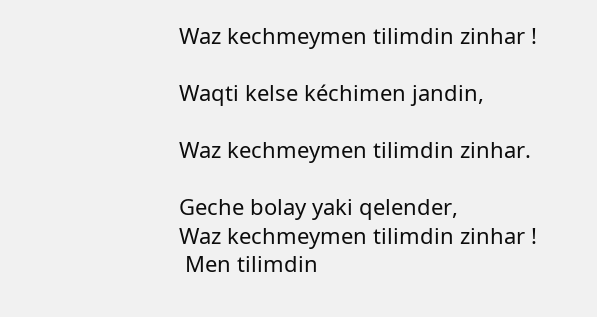Waz kechmeymen tilimdin zinhar !

Waqti kelse kéchimen jandin,

Waz kechmeymen tilimdin zinhar.

Geche bolay yaki qelender,
Waz kechmeymen tilimdin zinhar !
 Men tilimdin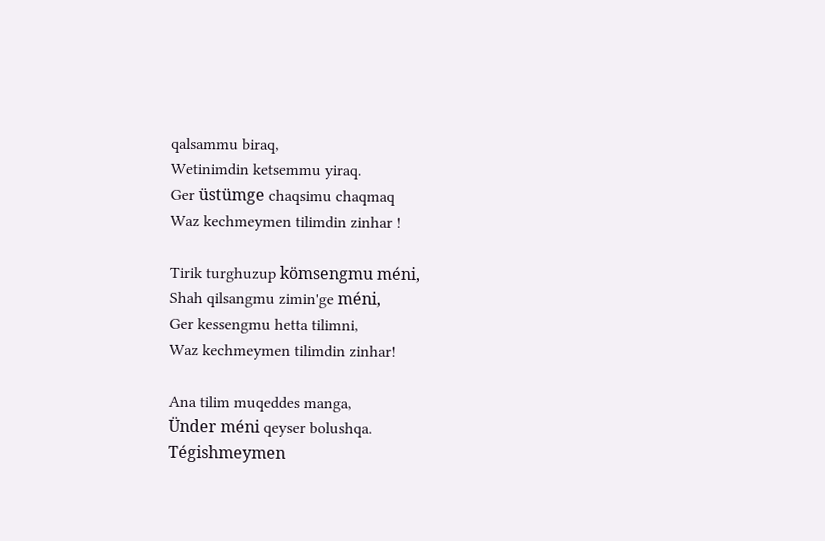qalsammu biraq,
Wetinimdin ketsemmu yiraq.
Ger üstümge chaqsimu chaqmaq
Waz kechmeymen tilimdin zinhar !

Tirik turghuzup kömsengmu méni,
Shah qilsangmu zimin'ge méni,
Ger kessengmu hetta tilimni,
Waz kechmeymen tilimdin zinhar!

Ana tilim muqeddes manga,
Ünder méni qeyser bolushqa.
Tégishmeymen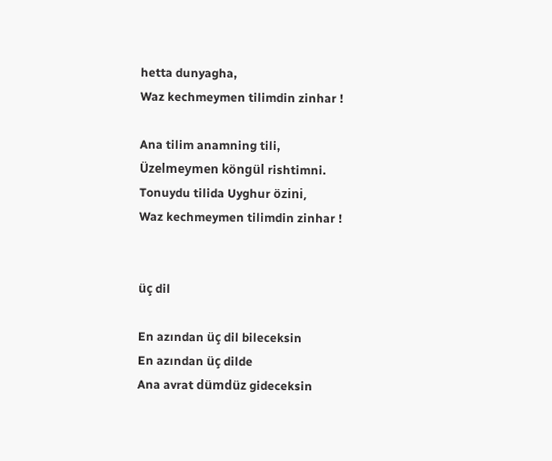hetta dunyagha,
Waz kechmeymen tilimdin zinhar !

Ana tilim anamning tili,
Üzelmeymen köngül rishtimni.
Tonuydu tilida Uyghur özini,
Waz kechmeymen tilimdin zinhar !


üç dil

En azından üç dil bileceksin
En azından üç dilde
Ana avrat dümdüz gideceksin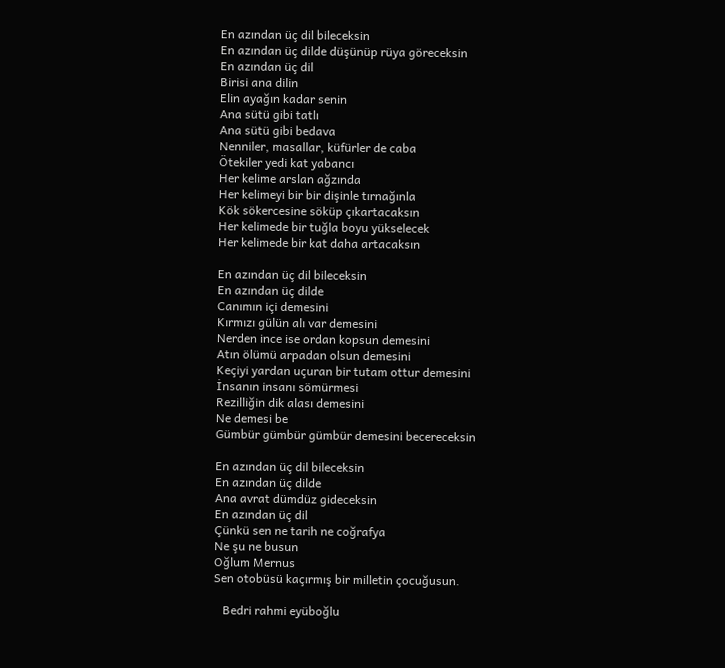En azından üç dil bileceksin
En azından üç dilde düşünüp rüya göreceksin
En azından üç dil
Birisi ana dilin
Elin ayağın kadar senin
Ana sütü gibi tatlı
Ana sütü gibi bedava
Nenniler, masallar, küfürler de caba
Ötekiler yedi kat yabancı
Her kelime arslan ağzında
Her kelimeyi bir bir dişinle tırnağınla
Kök sökercesine söküp çıkartacaksın
Her kelimede bir tuğla boyu yükselecek
Her kelimede bir kat daha artacaksın

En azından üç dil bileceksin
En azından üç dilde
Canımın içi demesini
Kırmızı gülün alı var demesini
Nerden ince ise ordan kopsun demesini
Atın ölümü arpadan olsun demesini
Keçiyi yardan uçuran bir tutam ottur demesini
İnsanın insanı sömürmesi
Rezilliğin dik alası demesini
Ne demesi be
Gümbür gümbür gümbür demesini becereceksin

En azından üç dil bileceksin
En azından üç dilde
Ana avrat dümdüz gideceksin
En azından üç dil
Çünkü sen ne tarih ne coğrafya
Ne şu ne busun
Oğlum Mernus
Sen otobüsü kaçırmış bir milletin çocuğusun.

   Bedri rahmi eyüboğlu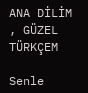ANA DİLİM , GÜZEL TÜRKÇEM

Senle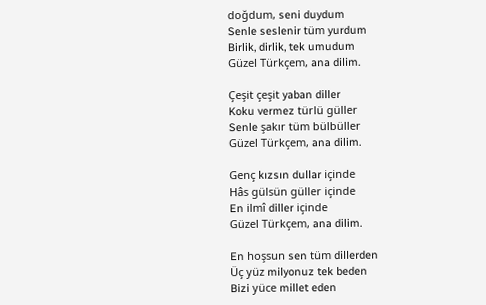doğdum, seni duydum
Senle seslenir tüm yurdum
Birlik, dirlik, tek umudum
Güzel Türkçem, ana dilim.

Çeşit çeşit yaban diller
Koku vermez türlü güller
Senle şakır tüm bülbüller
Güzel Türkçem, ana dilim.

Genç kızsın dullar içinde
Hâs gülsün güller içinde
En ilmî diller içinde
Güzel Türkçem, ana dilim.

En hoşsun sen tüm dillerden
Üç yüz milyonuz tek beden
Bizi yüce millet eden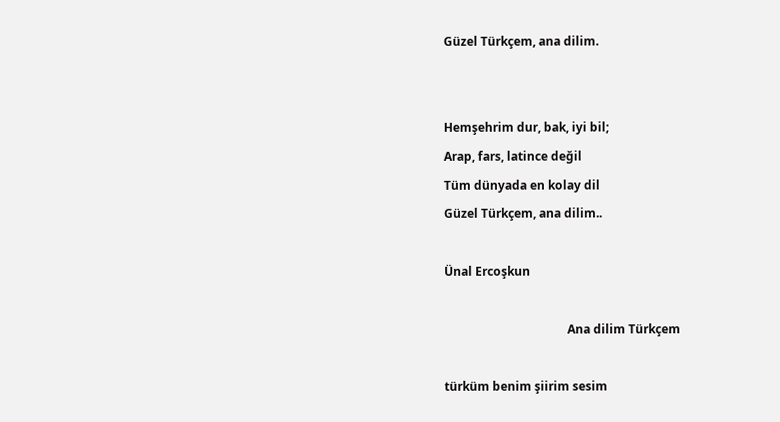Güzel Türkçem, ana dilim.


Hemşehrim dur, bak, iyi bil;
Arap, fars, latince değil
Tüm dünyada en kolay dil
Güzel Türkçem, ana dilim..

Ünal Ercoşkun

                                         Ana dilim Türkçem

türküm benim şiirim sesim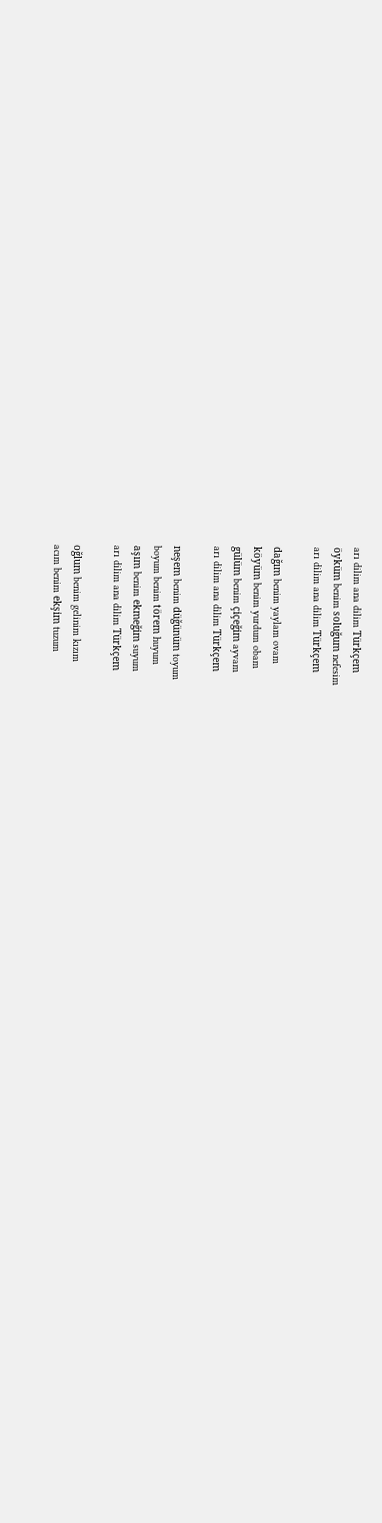arı dilim ana dilim Türkçem
öyküm benim soluğum nefesim
arı dilim ana dilim Türkçem

dağım benim yaylam ovam
köyüm benim yurdum obam
gülüm benim çiçeğim ayvam
arı dilim ana dilim Türkçem

neşem benim düğünüm toyum
boyum benim törem huyum
aşım benim ekmeğim suyum
arı dilim ana dilim Türkçem

oğlum benim gelinim kızım
acım benim ekşim tuzum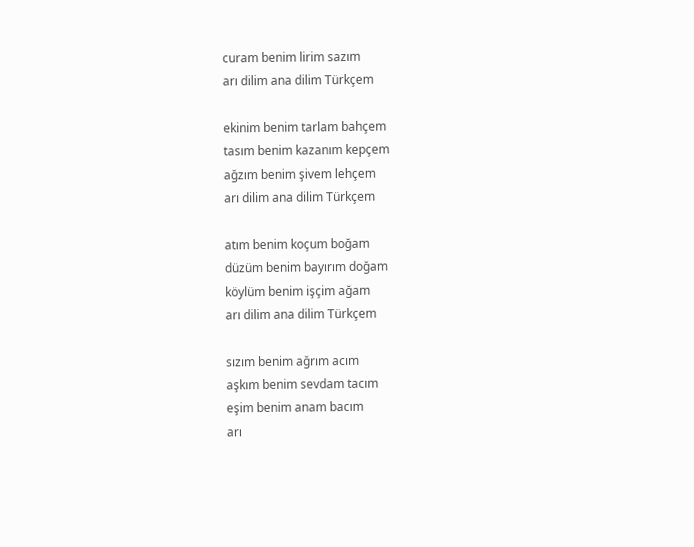curam benim lirim sazım
arı dilim ana dilim Türkçem

ekinim benim tarlam bahçem
tasım benim kazanım kepçem
ağzım benim şivem lehçem
arı dilim ana dilim Türkçem

atım benim koçum boğam
düzüm benim bayırım doğam
köylüm benim işçim ağam
arı dilim ana dilim Türkçem

sızım benim ağrım acım
aşkım benim sevdam tacım
eşim benim anam bacım
arı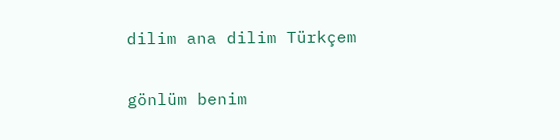dilim ana dilim Türkçem

gönlüm benim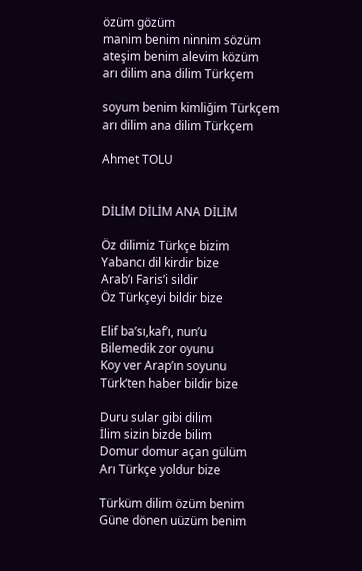özüm gözüm
manim benim ninnim sözüm
ateşim benim alevim közüm
arı dilim ana dilim Türkçem

soyum benim kimliğim Türkçem
arı dilim ana dilim Türkçem

Ahmet TOLU


DİLİM DİLİM ANA DİLİM

Öz dilimiz Türkçe bizim
Yabancı dil kirdir bize
Arab’ı Faris’i sildir
Öz Türkçeyi bildir bize

Elif ba’sı,kaf’ı, nun’u
Bilemedik zor oyunu
Koy ver Arap’ın soyunu
Türk’ten haber bildir bize

Duru sular gibi dilim
İlim sizin bizde bilim
Domur domur açan gülüm
Arı Türkçe yoldur bize

Türküm dilim özüm benim
Güne dönen uüzüm benim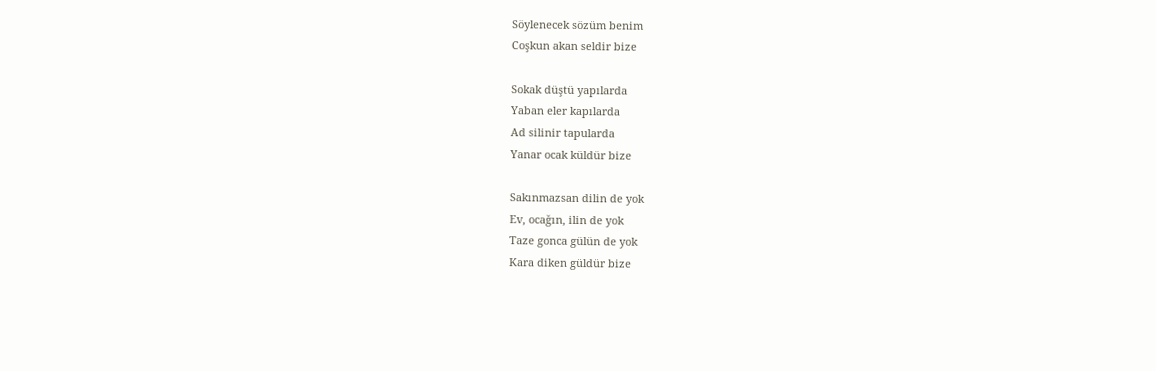Söylenecek sözüm benim
Coşkun akan seldir bize

Sokak düştü yapılarda
Yaban eler kapılarda
Ad silinir tapularda
Yanar ocak küldür bize

Sakınmazsan dilin de yok
Ev, ocağın, ilin de yok
Taze gonca gülün de yok
Kara diken güldür bize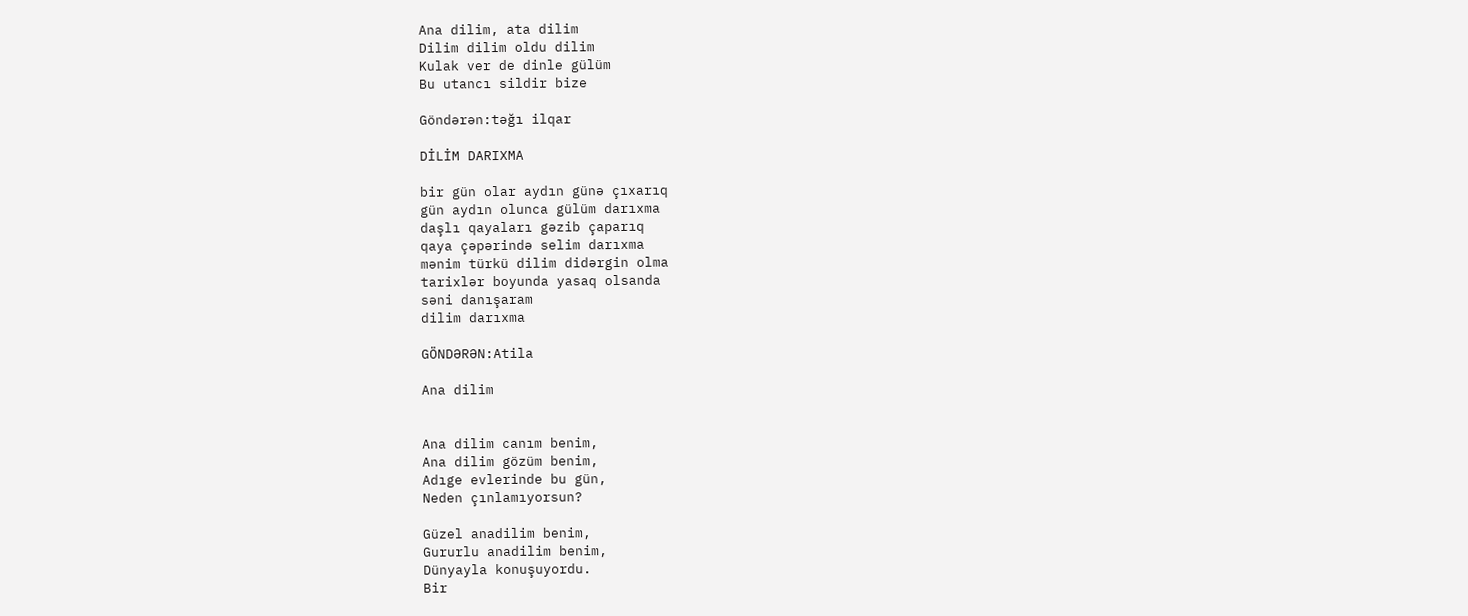Ana dilim, ata dilim
Dilim dilim oldu dilim
Kulak ver de dinle gülüm
Bu utancı sildir bize

Göndərən:təğı ilqar

DİLİM DARIXMA

bir gün olar aydın günə çıxarıq
gün aydın olunca gülüm darıxma
daşlı qayaları gəzib çaparıq
qaya çəpərində selim darıxma
mənim türkü dilim didərgin olma
tarixlər boyunda yasaq olsanda
səni danışaram
dilim darıxma

GÖNDƏRƏN:Atila

Ana dilim


Ana dilim canım benim,
Ana dilim gözüm benim,
Adıge evlerinde bu gün,
Neden çınlamıyorsun?

Güzel anadilim benim,
Gururlu anadilim benim,
Dünyayla konuşuyordu.
Bir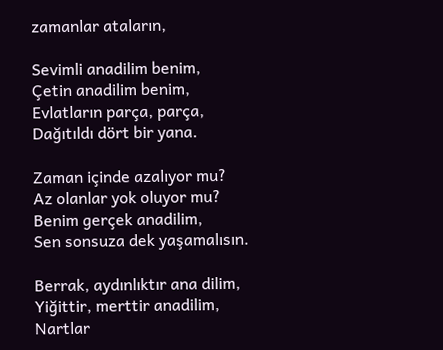zamanlar ataların,

Sevimli anadilim benim,
Çetin anadilim benim,
Evlatların parça, parça,
Dağıtıldı dört bir yana.

Zaman içinde azalıyor mu?
Az olanlar yok oluyor mu?
Benim gerçek anadilim,
Sen sonsuza dek yaşamalısın.

Berrak, aydınlıktır ana dilim,
Yiğittir, merttir anadilim,
Nartlar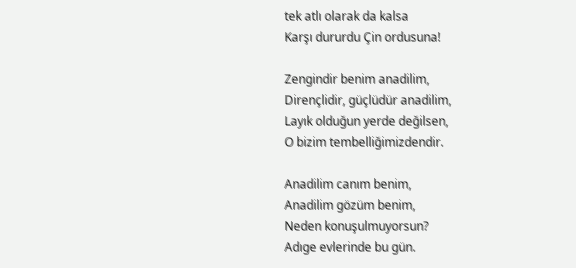tek atlı olarak da kalsa
Karşı dururdu Çin ordusuna!

Zengindir benim anadilim,
Dirençlidir, güçlüdür anadilim,
Layık olduğun yerde değilsen,
O bizim tembelliğimizdendir.

Anadilim canım benim,
Anadilim gözüm benim,
Neden konuşulmuyorsun?
Adıge evlerinde bu gün.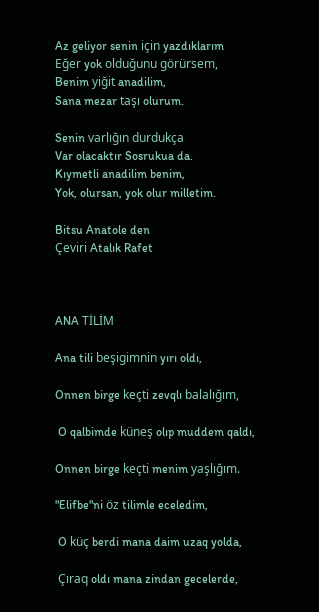Az geliyor senin için yazdıklarım
Eğer yok olduğunu görürsem,
Benim yiğit anadilim,
Sana mezar taşı olurum.

Senin varlığın durdukça
Var olacaktır Sosrukua da.
Kıymetli anadilim benim,
Yok, olursan, yok olur milletim.

Bitsu Anatole den
Çeviri Atalık Rafet



ANA TİLİM

Ana tili beşigimnin yırı oldı,

Onnen birge keçti zevqlı balalığım,

 O qalbimde küneş olıp muddem qaldı,

Onnen birge keçti menim yaşlığım.

"Elifbe"ni öz tilimle eceledim,

 O küç berdi mana daim uzaq yolda,

 Çıraq oldı mana zindan gecelerde,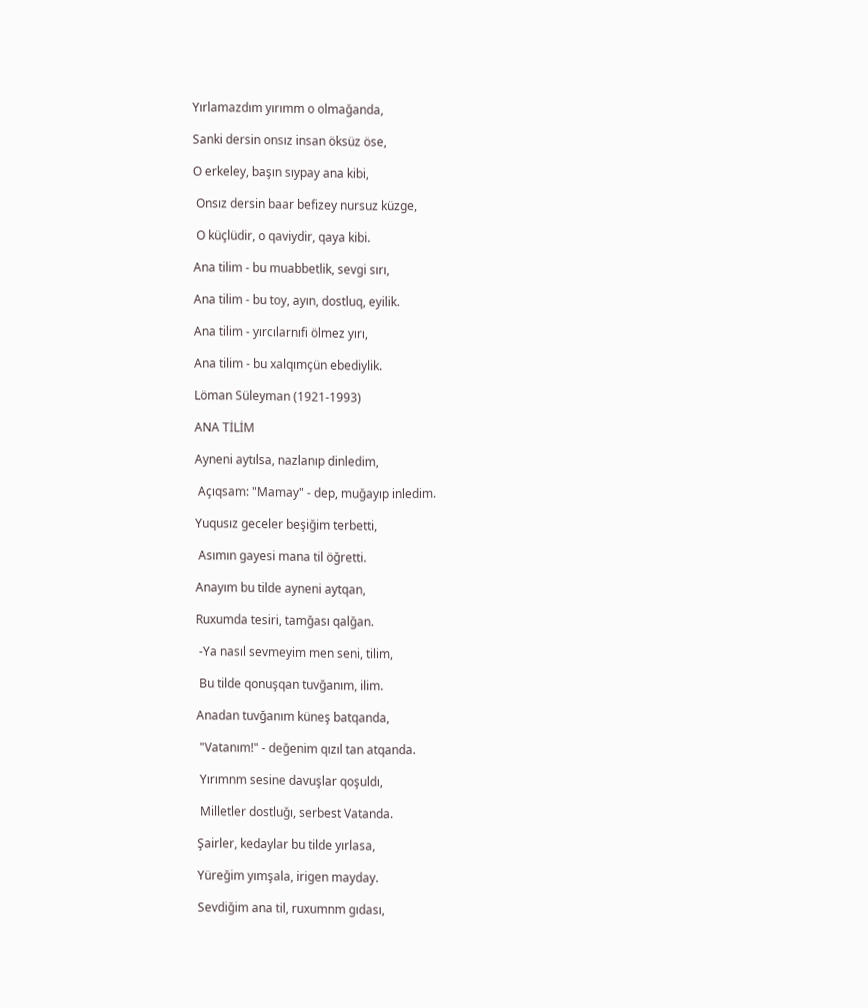Yırlamazdım yırımm o olmağanda,

Sanki dersin onsız insan öksüz öse,

O erkeley, başın sıypay ana kibi,

 Onsız dersin baar befizey nursuz küzge,

 O küçlüdir, o qaviydir, qaya kibi.

Ana tilim - bu muabbetlik, sevgi sırı,

Ana tilim - bu toy, ayın, dostluq, eyilik.

Ana tilim - yırcılarnıfi ölmez yırı,

Ana tilim - bu xalqımçün ebediylik.

Löman Süleyman (1921-1993)

ANA TİLİM

Ayneni aytılsa, nazlanıp dinledim,

 Açıqsam: "Mamay" - dep, muğayıp inledim.

Yuqusız geceler beşiğim terbetti,

 Asımın gayesi mana til öğretti.

Anayım bu tilde ayneni aytqan,

Ruxumda tesiri, tamğası qalğan.

 -Ya nasıl sevmeyim men seni, tilim,

 Bu tilde qonuşqan tuvğanım, ilim.

Anadan tuvğanım küneş batqanda,

 "Vatanım!" - değenim qızıl tan atqanda.

 Yırımnm sesine davuşlar qoşuldı,

 Milletler dostluğı, serbest Vatanda.

Şairler, kedaylar bu tilde yırlasa,

Yüreğim yımşala, irigen mayday.

Sevdiğim ana til, ruxumnm gıdası,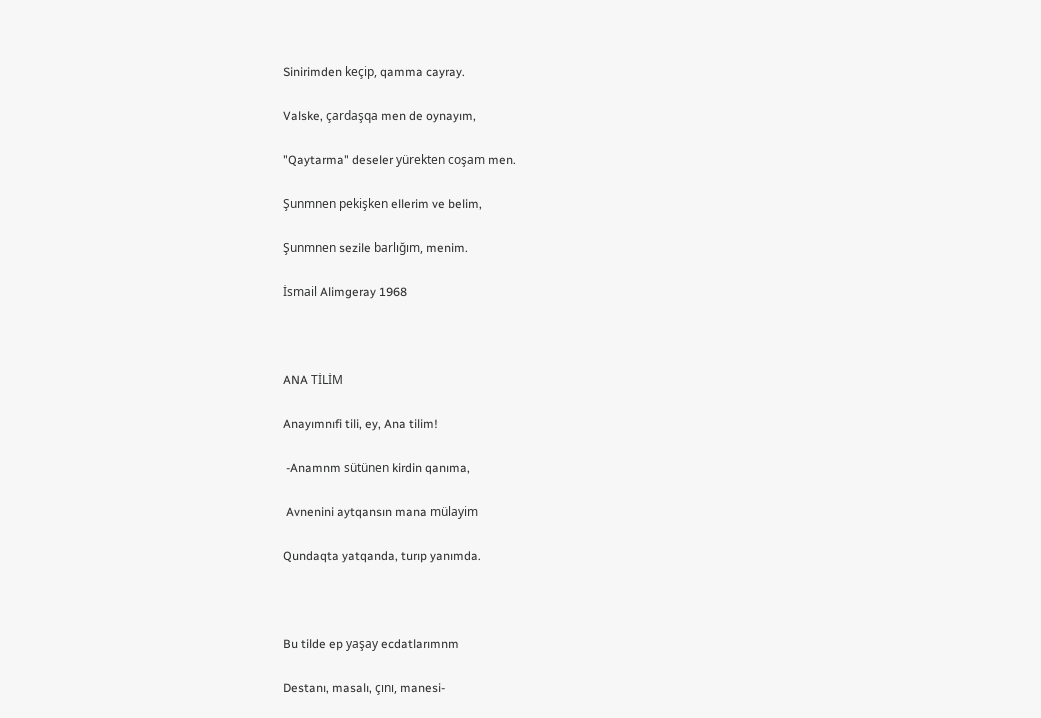Sinirimden keçip, qamma cayray.

Valske, çardaşqa men de oynayım,

"Qaytarma" deseler yürekten coşam men.

Şunmnen pekişken ellerim ve belim,

Şunmnen sezile barlığım, menim.

İsmail Alimgeray 1968



ANA TİLİM

Anayımnıfi tili, ey, Ana tilim!

 -Anamnm sütünen kirdin qanıma,

 Avnenini aytqansın mana mülayim

Qundaqta yatqanda, turıp yanımda.



Bu tilde ep yaşay ecdatlarımnm

Destanı, masalı, çını, manesi-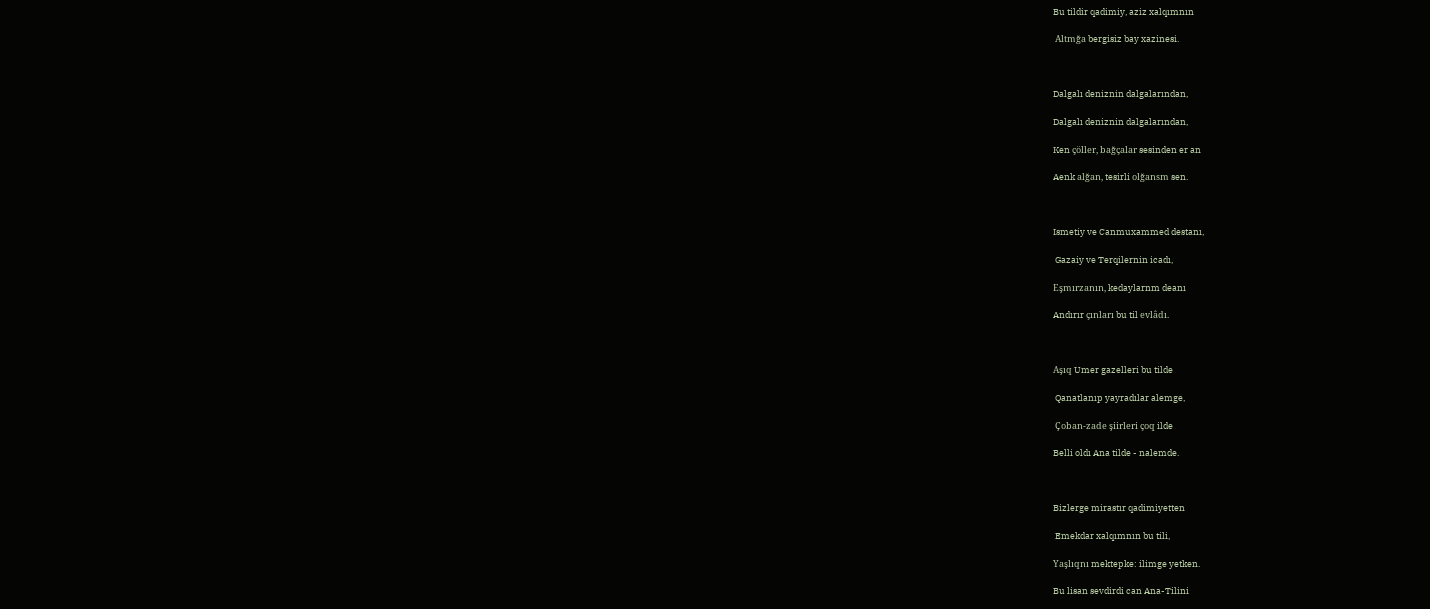Bu tildir qadimiy, aziz xalqımnın

 Altmğa bergisiz bay xazinesi.



Dalgalı deniznin dalgalarından,

Dalgalı deniznin dalgalarından,

Ken çöller, bağçalar sesinden er an

Aenk alğan, tesirli olğansm sen.



Ismetiy ve Canmuxammed destanı,

 Gazaiy ve Terqilernin icadı,

Eşmırzanın, kedaylarnm deanı

Andırır çınları bu til evlâdı.



Aşıq Umer gazelleri bu tilde

 Qanatlanıp yayradılar alemge,

 Çoban-zade şiirleri çoq ilde

Belli oldı Ana tilde - nalemde.



Bizlerge mirastır qadimiyetten

 Emekdar xalqımnın bu tili,

Yaşlıqnı mektepke: ilimge yetken.

Bu lisan sevdirdi can Ana-Tilini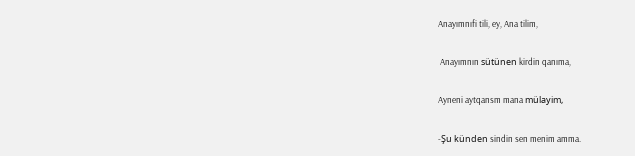Anayımnıfi tili, ey, Ana tilim,

 Anayımnın sütünen kirdin qanıma,

Ayneni aytqansm mana mülayim,

-Şu künden sindin sen menim amma.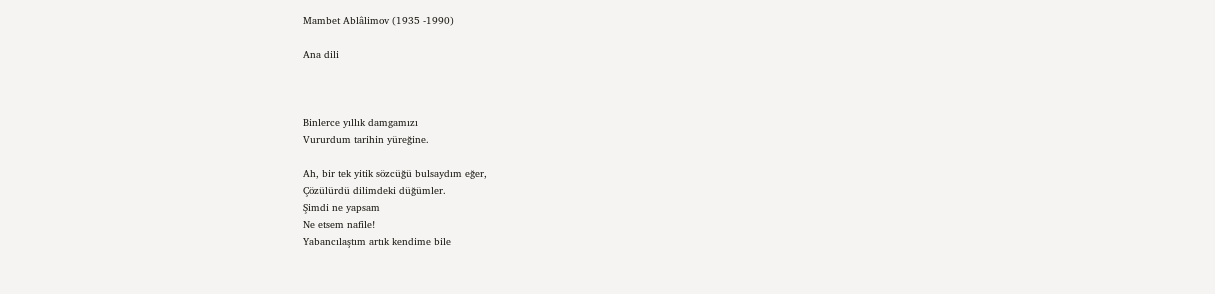Mambet Ablâlimov (1935 -1990)

Ana dili



Binlerce yıllık damgamızı
Vururdum tarihin yüreğine.

Ah, bir tek yitik sözcüğü bulsaydım eğer,
Çözülürdü dilimdeki düğümler.
Şimdi ne yapsam
Ne etsem nafile!
Yabancılaştım artık kendime bile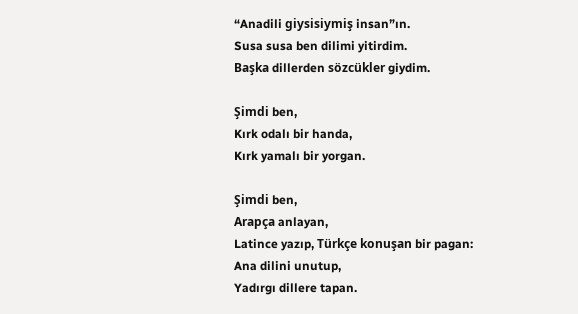“Anadili giysisiymiş insan”ın.
Susa susa ben dilimi yitirdim.
Başka dillerden sözcükler giydim.

Şimdi ben,
Kırk odalı bir handa,
Kırk yamalı bir yorgan.

Şimdi ben,
Arapça anlayan,
Latince yazıp, Türkçe konuşan bir pagan:
Ana dilini unutup,
Yadırgı dillere tapan.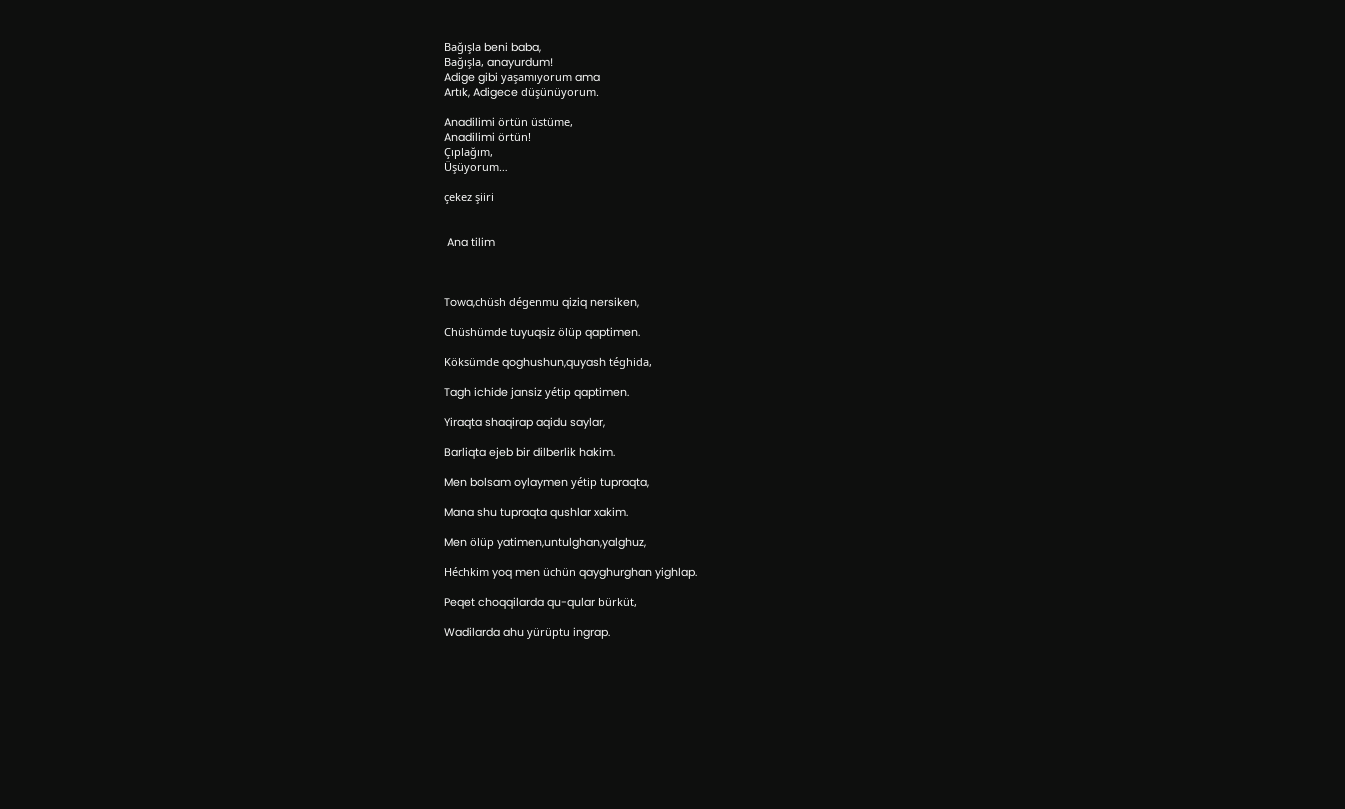Bağışla beni baba,
Bağışla, anayurdum!
Adige gibi yaşamıyorum ama
Artık, Adigece düşünüyorum.

Anadilimi örtün üstüme,
Anadilimi örtün!
Çıplağım,
Üşüyorum…

çekez şiiri


 Ana tilim



Towa,chüsh dégenmu qiziq nersiken,

Chüshümde tuyuqsiz ölüp qaptimen.

Köksümde qoghushun,quyash téghida,

Tagh ichide jansiz yétip qaptimen.

Yiraqta shaqirap aqidu saylar,

Barliqta ejeb bir dilberlik hakim.

Men bolsam oylaymen yétip tupraqta,

Mana shu tupraqta qushlar xakim.

Men ölüp yatimen,untulghan,yalghuz,

Héchkim yoq men üchün qayghurghan yighlap.

Peqet choqqilarda qu-qular bürküt,

Wadilarda ahu yürüptu ingrap.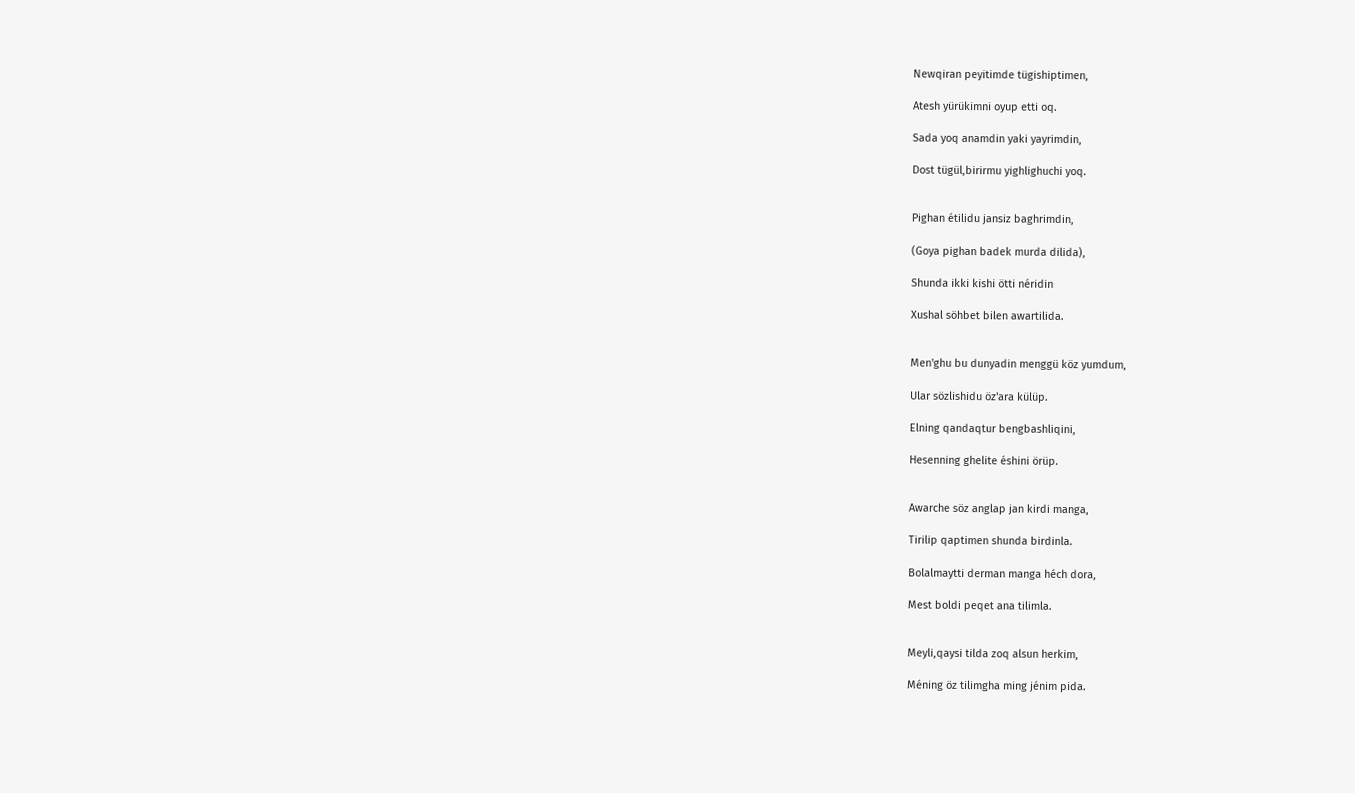Newqiran peyitimde tügishiptimen,

Atesh yürükimni oyup etti oq.

Sada yoq anamdin yaki yayrimdin,

Dost tügül,birirmu yighlighuchi yoq.


Pighan étilidu jansiz baghrimdin,

(Goya pighan badek murda dilida),

Shunda ikki kishi ötti néridin

Xushal söhbet bilen awartilida.


Men'ghu bu dunyadin menggü köz yumdum,

Ular sözlishidu öz'ara külüp.

Elning qandaqtur bengbashliqini,

Hesenning ghelite éshini örüp.


Awarche söz anglap jan kirdi manga,

Tirilip qaptimen shunda birdinla.

Bolalmaytti derman manga héch dora,

Mest boldi peqet ana tilimla.


Meyli,qaysi tilda zoq alsun herkim,

Méning öz tilimgha ming jénim pida.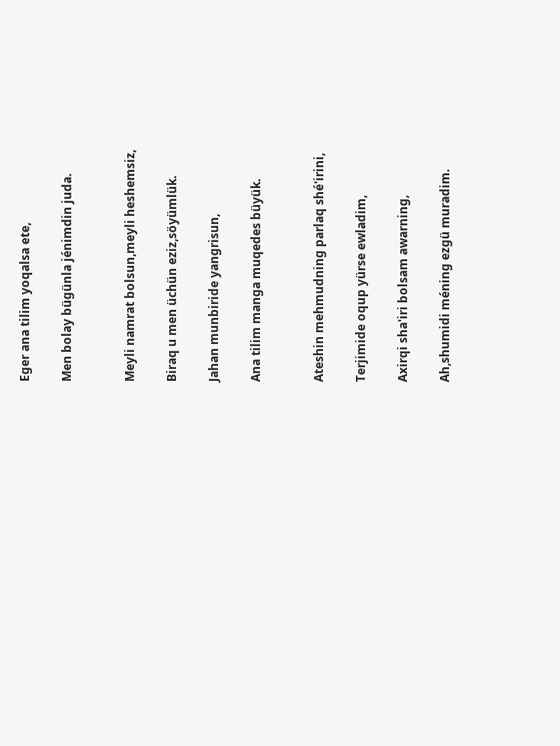Eger ana tilim yoqalsa ete,

Men bolay bügünla jénimdin juda.


Meyli namrat bolsun,meyli heshemsiz,

Biraq u men üchün eziz,söyümlük.

Jahan munbiride yangrisun,

Ana tilim manga muqedes büyük.


Ateshin mehmudning parlaq shé'irini,

Terjimide oqup yürse ewladim,

Axirqi sha'iri bolsam awarning,

Ah,shumidi méning ezgü muradim.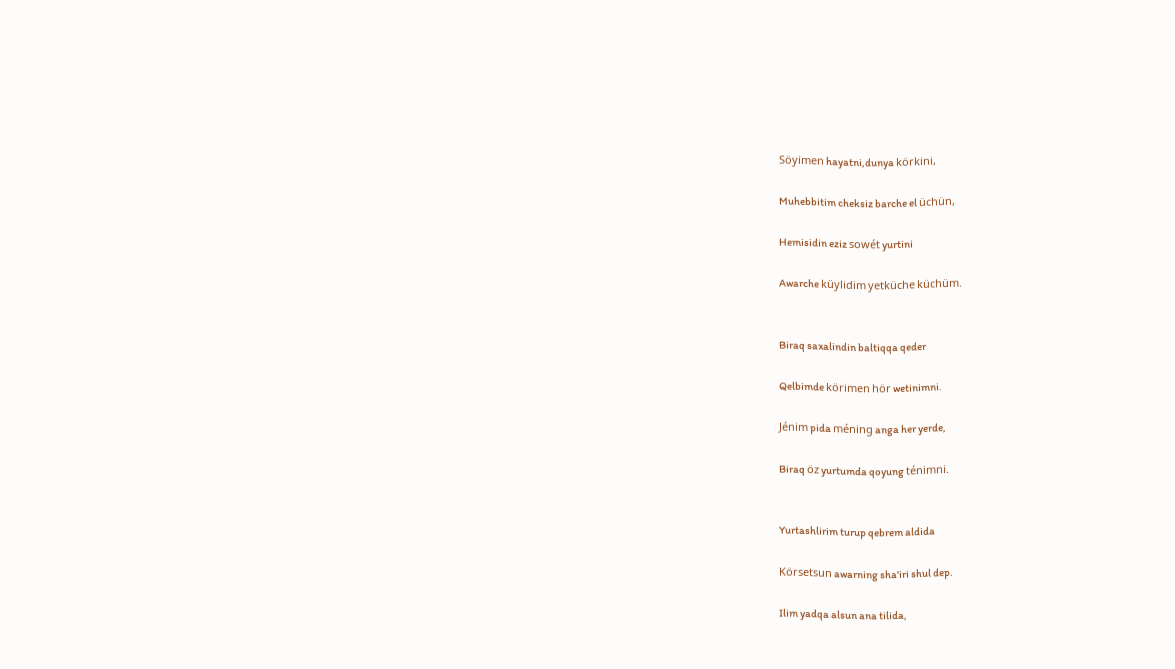Söyimen hayatni,dunya körkini,

Muhebbitim cheksiz barche el üchün,

Hemisidin eziz sowét yurtini

Awarche küylidim yetküche küchüm.


Biraq saxalindin baltiqqa qeder

Qelbimde körimen hör wetinimni.

Jénim pida méning anga her yerde,

Biraq öz yurtumda qoyung ténimni.


Yurtashlirim turup qebrem aldida

Körsetsun awarning sha'iri shul dep.

Ilim yadqa alsun ana tilida,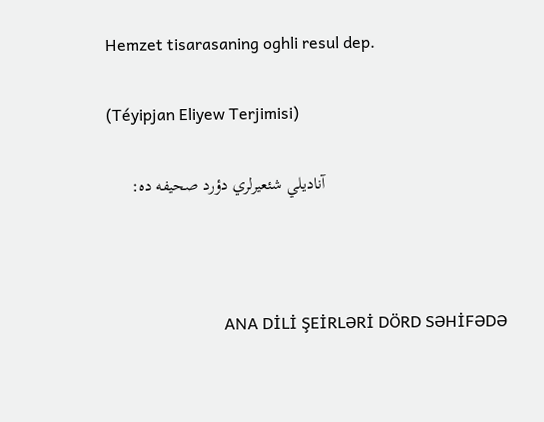Hemzet tisarasaning oghli resul dep.

(Téyipjan Eliyew Terjimisi)

                                          آناديلي شئعيرلري دؤرد صحيفه ده:



                             ANA DİLİ ŞEİRLƏRİ DÖRD SƏHİFƏDƏ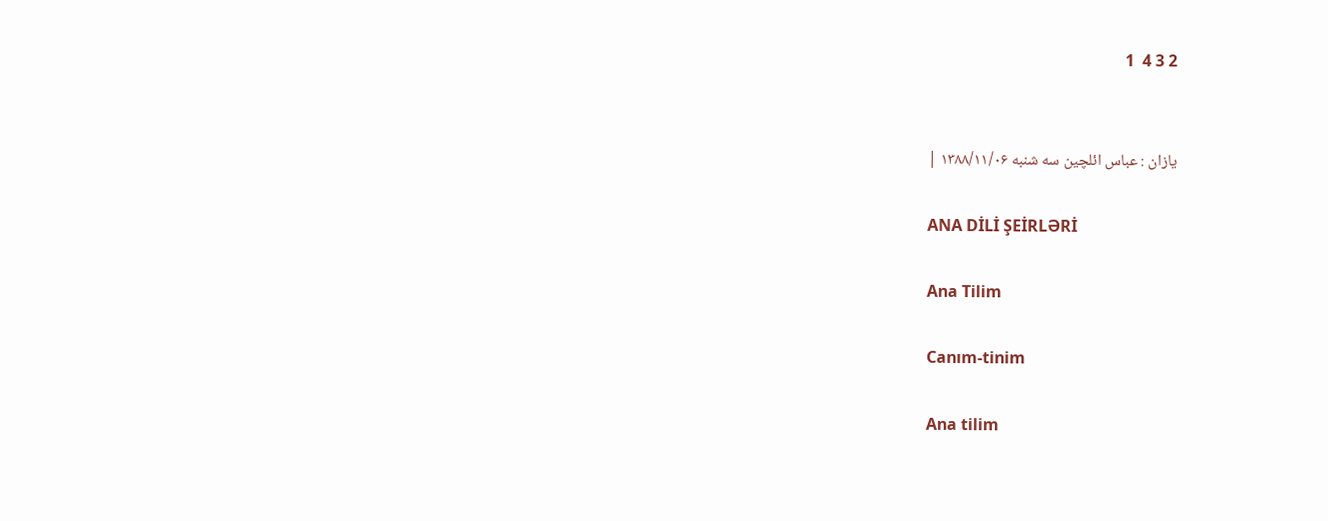2 3 4  1


يازان : عباس ائلچین سه شنبه ۱۳۸۸/۱۱/۰۶ |

ANA DİLİ ŞEİRLƏRİ

Ana Tilim

Canım-tinim

Ana tilim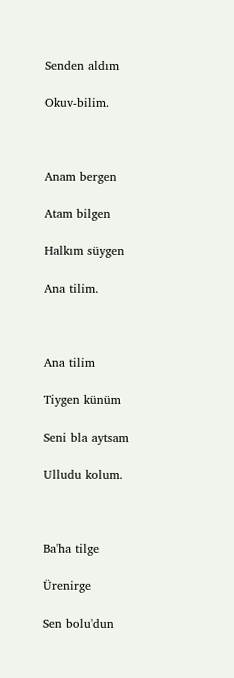Senden aldım

Okuv-bilim.



Anam bergen

Atam bilgen

Halkım süygen

Ana tilim.



Ana tilim

Tiygen künüm

Seni bla aytsam

Ulludu kolum.



Ba'ha tilge

Ürenirge

Sen bolu'dun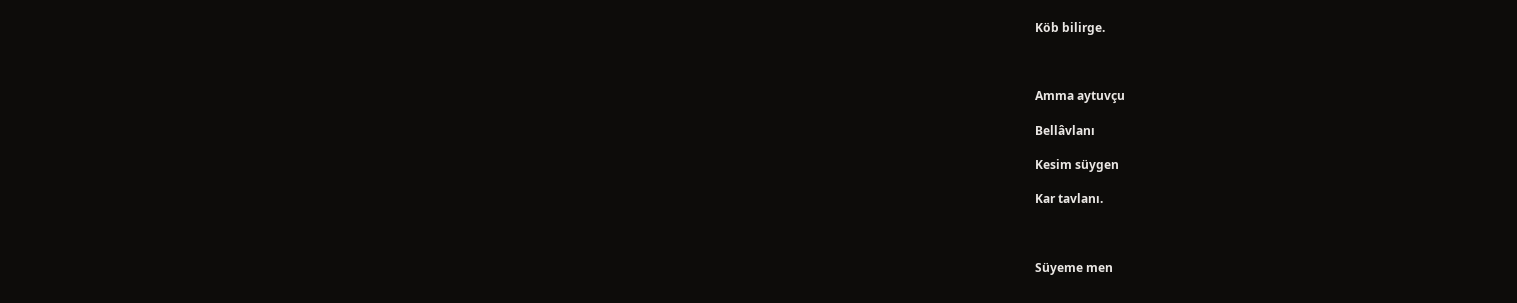Köb bilirge.



Amma aytuvçu

Bellâvlanı

Kesim süygen

Kar tavlanı.



Süyeme men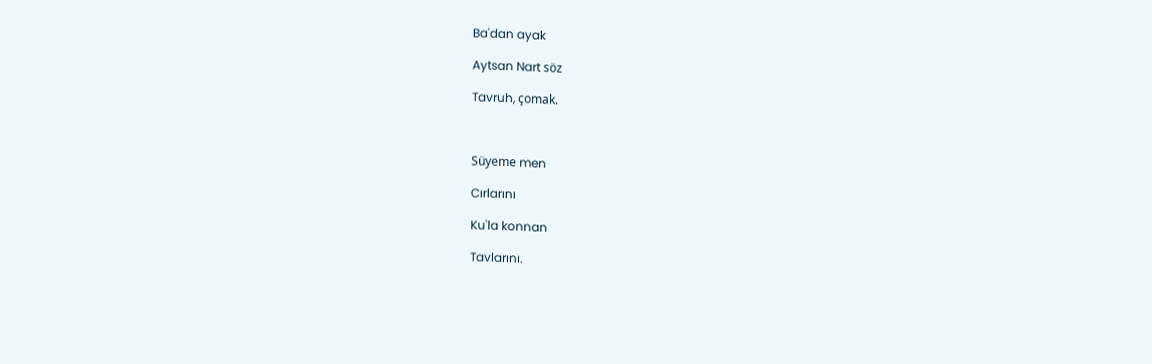Ba'dan ayak

Aytsan Nart söz

Tavruh, çomak.



Süyeme men

Cırlarını

Ku'la konnan

Tavlarını.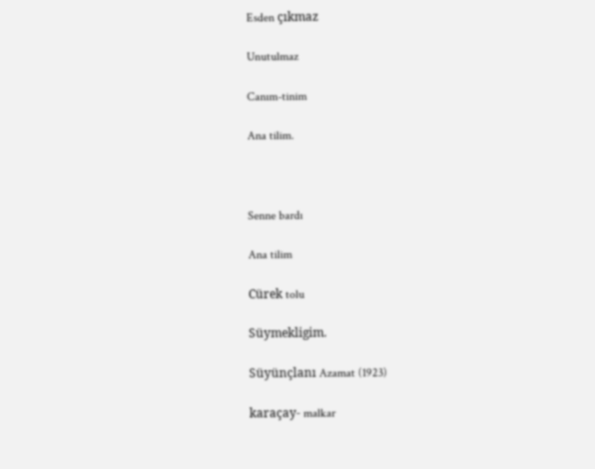Esden çıkmaz

Unutulmaz

Canım-tinim

Ana tilim.



Senne bardı

Ana tilim

Cürek tolu

Süymekligim.

Süyünçlanı Azamat (1923)

karaçay- malkar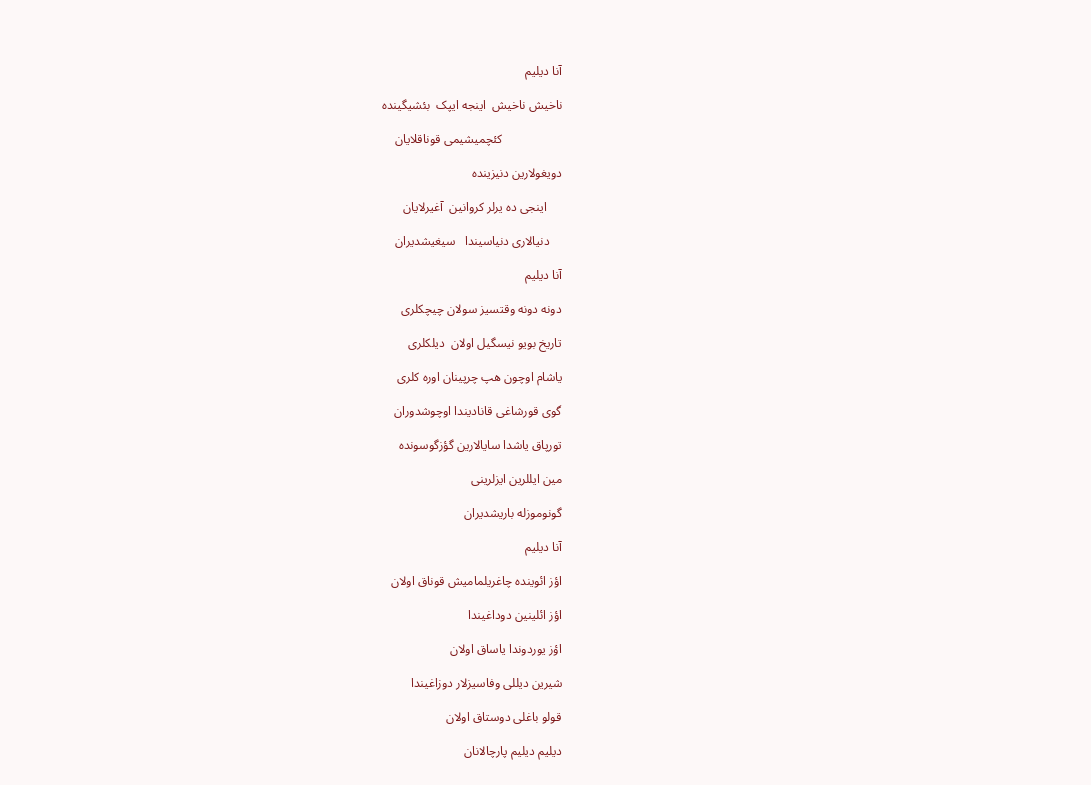آنا دیلیم

ناخیش ناخیش  اینجه ایپک  بئشیگینده

                   کئچمیشیمی قوناقلایان

دویغولارین دنیزینده

     اینجی ده یرلر کروانین  آغیرلایان

    دنیالاری دنیاسیندا   سیغیشدیران

آنا دیلیم

دونه دونه وقتسیز سولان چیچکلری

تاریخ بویو نیسگیل اولان  دیلکلری

یاشام اوچون هپ چرپینان اوره کلری

گوی قورشاغی قانادیندا اوچوشدوران

تورپاق یاشدا سایالارین گؤزگوسونده

مین ایللرین ایزلرینی

گونوموزله باریشدیران

آنا دیلیم

اؤز ائوینده چاغریلمامیش قوناق اولان

اؤز ائلینین دوداغیندا

اؤز یوردوندا یاساق اولان

شیرین دیللی وفاسیزلار دوزاغیندا

قولو باغلی دوستاق اولان

دیلیم دیلیم پارچالانان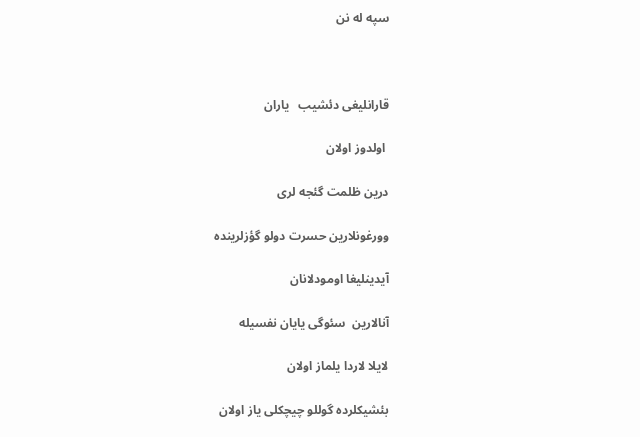سپه له نن



قارانلیغی دئشیب   یاران

 اولدوز اولان

درین ظلمت گئجه لری

وورغونلارین حسرت دولو گؤزلرینده

آیدینلیغا اومودلانان

آنالارین  سئوگی یایان نفسیله

لایلا لاردا یلماز اولان

بئشیکلرده گوللو چیچکلی یاز اولان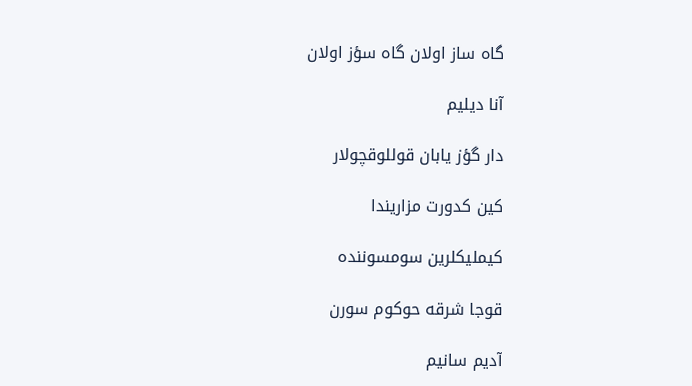گاه ساز اولان گاه سؤز اولان

آنا دیلیم

دار گؤز یابان قوللوقچولار

کین کدورت مزاریندا

کیملیکلرین سومسوننده

قوجا شرقه حوکوم سورن

آدیم سانیم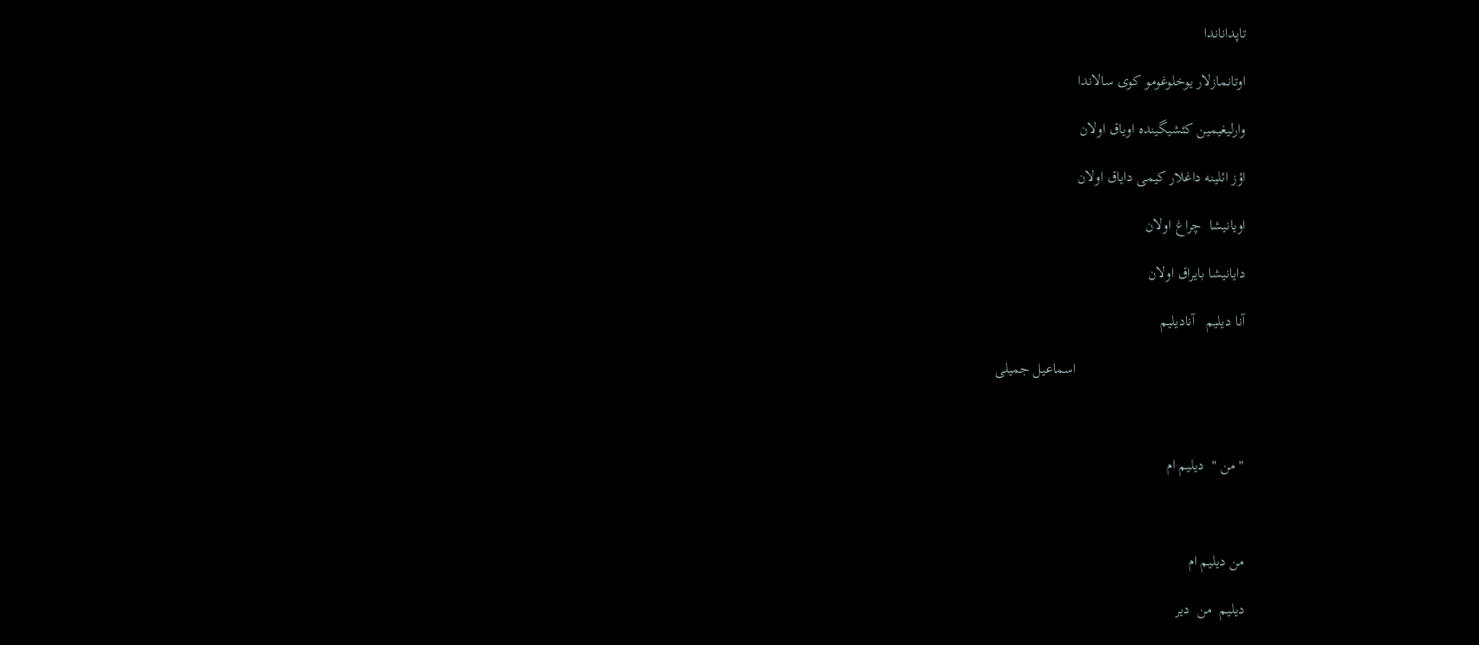تاپداناندا

اوتانمازلار یوخلوغومو کوی سالاندا

وارلیغیمین کئشیگینده اویاق اولان

اؤز ائلینه داغلار کیمی دایاق اولان

اویانیشا  چراغ اولان

دایانیشا بایراق اولان

آنا دیلیم   آنادیلیم

                                             اسماعیل جمیلی



" من "  دیلیم ام



من دیلیم ام

دیلیم  من  دیر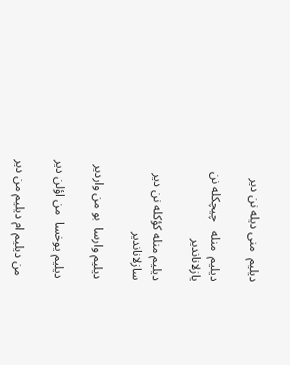دیلیم  منی دیله نن دیر

دیلیم  منله   چیچکله نن  یازلاناندیر

دیلیم منله کؤکله نن دیر  سازلاناندیر

دیلیم وارسا  بو من واردیر

دیلیم یوخسا  من اؤلن دیر

 من دیلیم ام دیلیم من دیر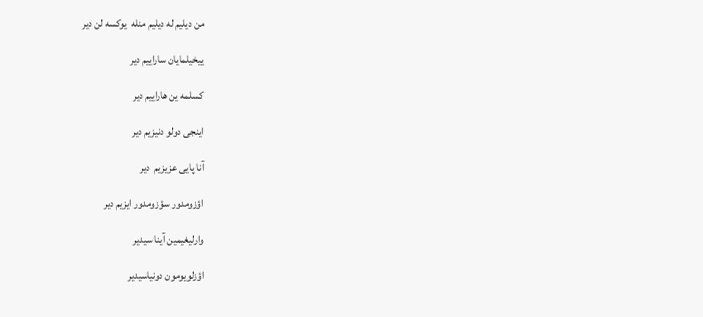من دیلیم له دیلیم منله  یوکسه لن دیر

ییخیلمایان ساراییم دیر

کسلمه ین هاراییم دیر

اینجی دولو دنیزیم دیر

آنا پایی عزیزیم  دیر

اؤزومدور سؤزومدور ایزیم دیر

وارلیغیمین آینا سیدیر

اؤزلویومون دونیاسیدیر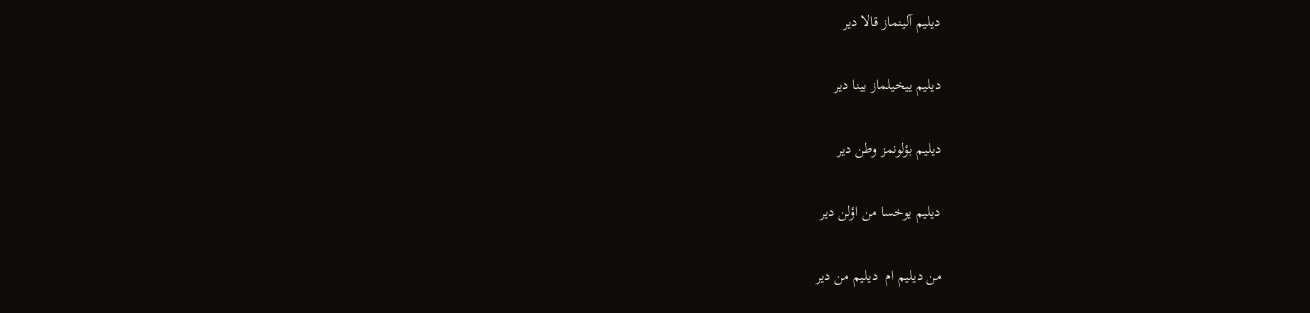دیلیم آلینماز قالا دیر

دیلیم ییخیلماز بینا دیر

دیلیم بؤلونمز وطن دیر

دیلیم یوخسا من اؤلن دیر

من دیلیم ام  دیلیم من دیر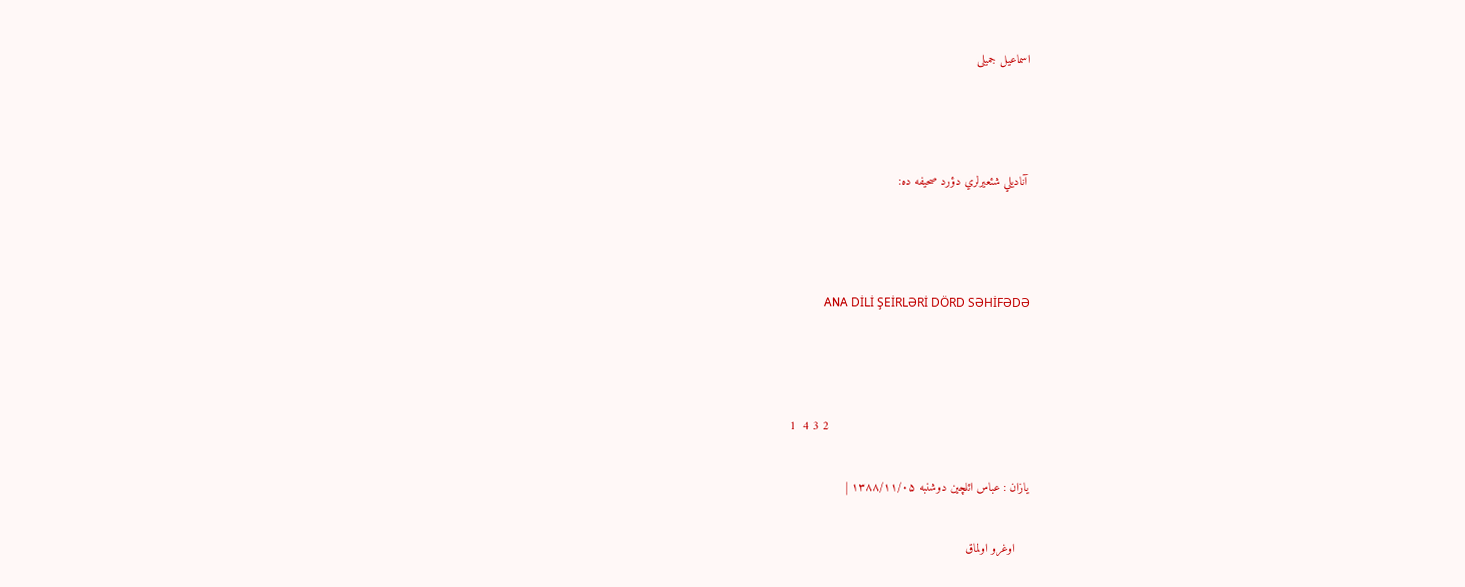اسماعیل جمیلی



 آناديلي شئعيرلري دؤرد صحيفه ده:



                                        ANA DİLİ ŞEİRLƏRİ DÖRD SƏHİFƏDƏ



                                                         2 3 4  1

يازان : عباس ائلچین دوشنبه ۱۳۸۸/۱۱/۰۵ |

    اوغرو اولماق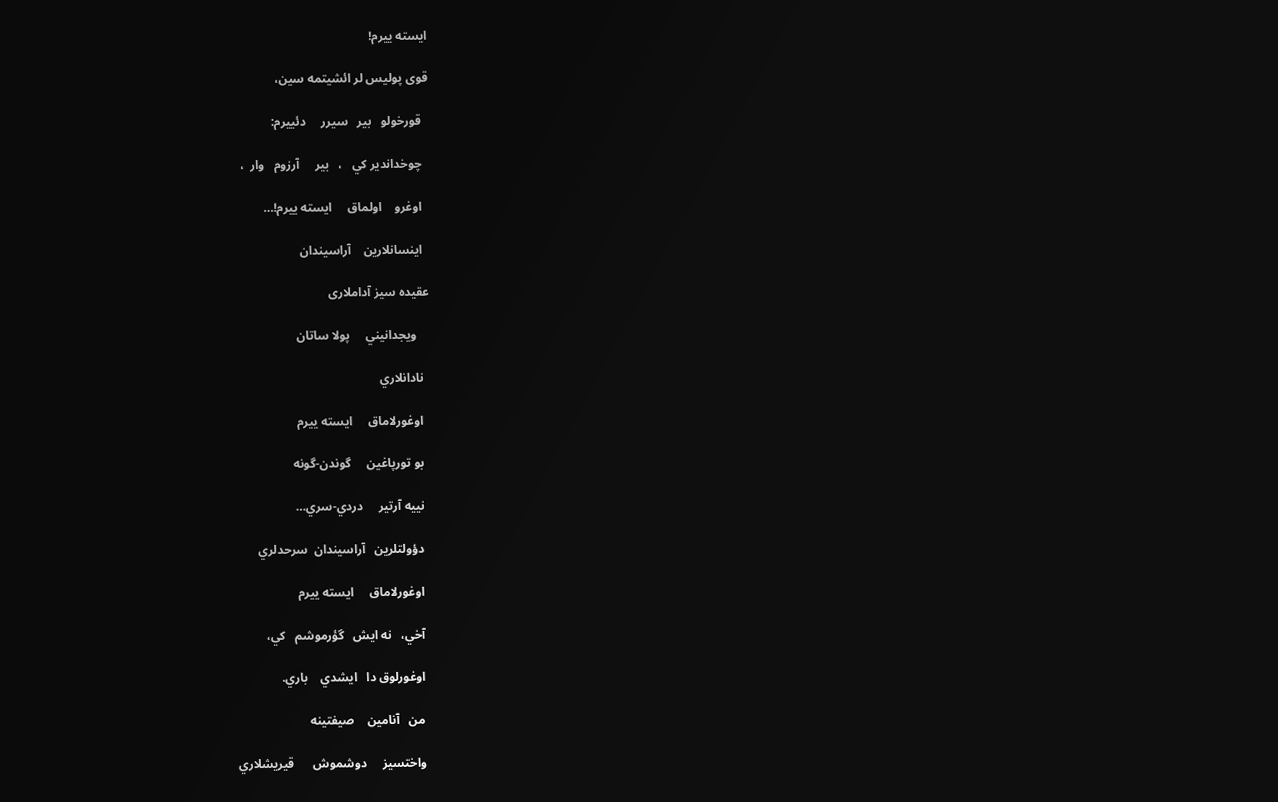ایسته ییرم!

قوی پولیس لر ائشيتمه سين،

  قورخولو   بير   سيرر     دئييرم:

  چوخداندير کي   ،   بير     آرزوم   وار  ،

  اوغرو    اولماق     ايسته ييرم!…

  اينسانلارين    آراسيندان

عقیده سیز آداملاری

    ويجدانيني     پولا ساتان

  نادانلاري

  اوغورلاماق     ايسته ييرم

  بو تورپاغين     گوندن-گونه

  نييه آرتير     دردي-سري…

  دؤولتلرين   آراسيندان  سرحدلري

  اوغورلاماق     ايسته ييرم

  آخي،   نه ايش   گؤرموشم   کي،

  اوغورلوق دا   ايشدي    باري.

  من   آنامين    صيفتينه

  واختسيز     دوشموش      قيريشلاري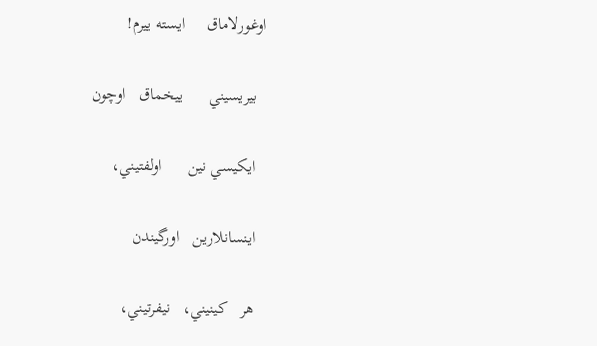اوغورلاماق     ايسته ييرم!

  بيريسيني      ييخماق   اوچون

  ايکيسي نين      اولفتيني،

  اينسانلارين   اورگيندن

  هر   کينيني،   نيفرتيني،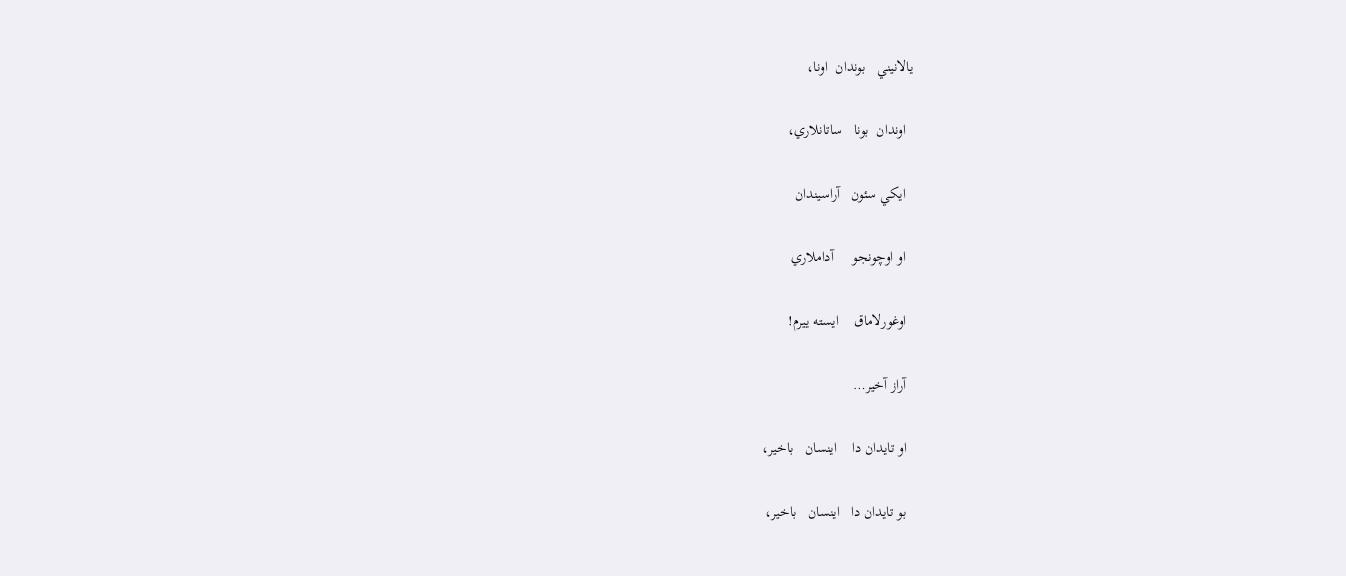يالانيني   بوندان  اونا،

  اوندان  بونا   ساتانلاري،

  ايکي سئون   آراسيندان

  او اوچونجو     آداملاري

  اوغورلاماق    ايسته ييرم!

  آراز آخير…

  او تايدان دا    اينسان   باخير،

  بو تايدان دا   اينسان   باخير،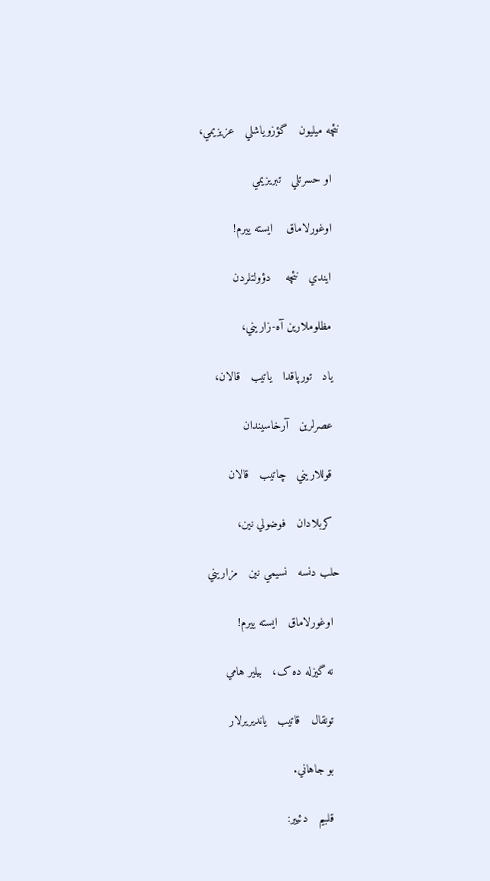نئچه ميليون   گؤزوياشلي   عزيزيمي،

  او حسرتلي   تبريزيمي

  اوغورلاماق    ايسته ييرم!

  ايندي   نئچه    دؤولتلردن

  مظلوملارين آه-زاريني،

  ياد   تورپاقدا   ياتيب   قالان،

  عصرلرين   آرخاسيندان

  قوللاريني   چاتيب   قالان

  کربلادان   فوضولي نين،

حلب دنسه   نسيمي نين   مزاريني

  اوغورلاماق   ايسته ييرم!

  نه گيزله ده ک،   بيلير هامي

  تونقال   قاتيب   يانديريرلار

  بو جاهاني.

  قلبيم   دئيير: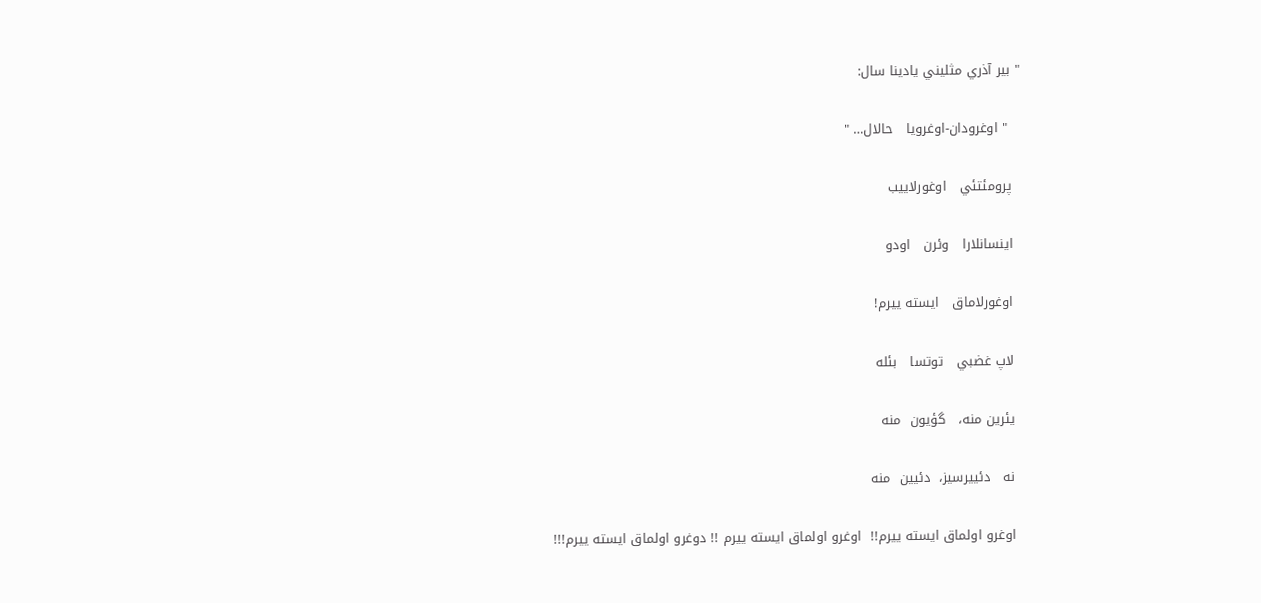" بير آذري مثليني يادينا سال:

   " اوغرودان-اوغرويا   حالال… "

  پرومئتئي   اوغورلاييب

  اينسانلارا   وئرن   اودو

  اوغورلاماق   ايسته ييرم!

  لاپ غضبي   توتسا   بئله

  يئرين منه،   گؤيون  منه

  نه   دئييرسيز،  دئيين  منه

  اوغرو اولماق ايسته ييرم!!  اوغرو اولماق ايسته ييرم !! دوغرو اولماق ايسته ييرم!!!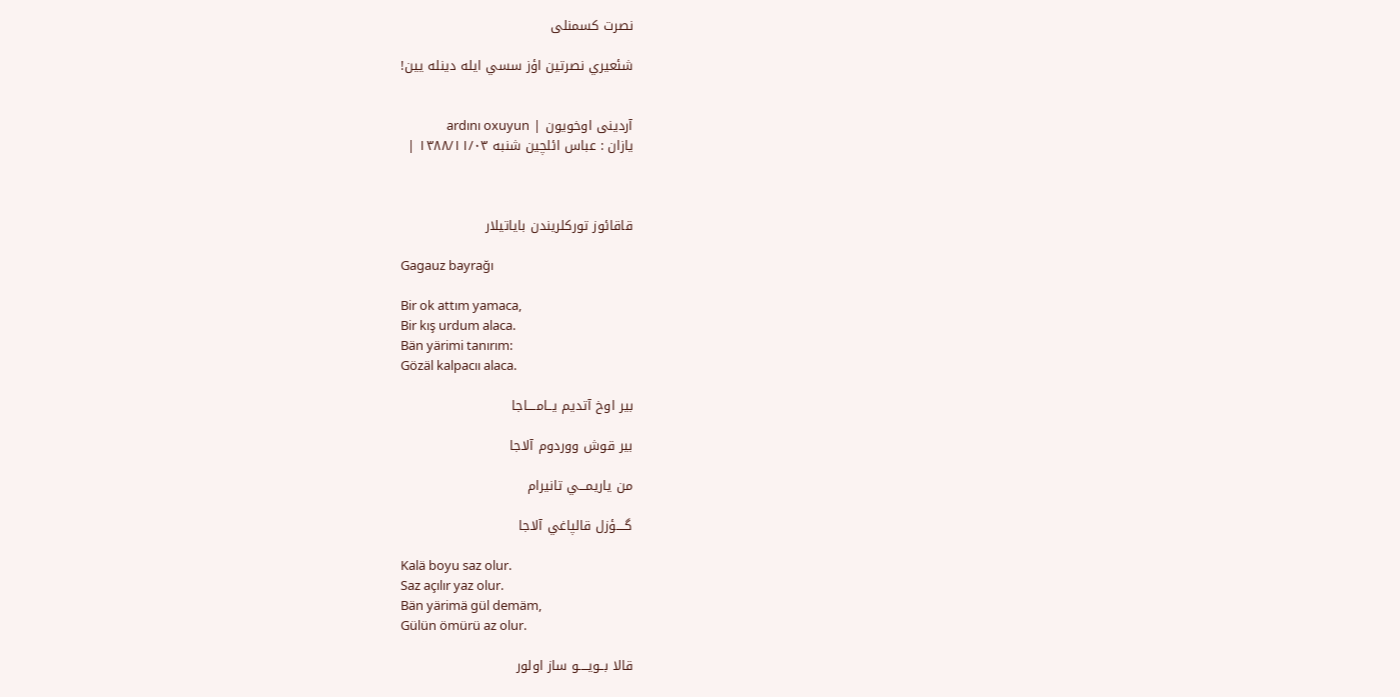نصرت کسمنلی

شئعيري نصرتين اؤز سسي ايله دينله يين!


آردينی اوخويون | ardını oxuyun
يازان : عباس ائلچین شنبه ۱۳۸۸/۱۱/۰۳ |



قاقائوز توركلريندن باياتيلار

Gagauz bayrağı

Bir ok attım yamaca,
Bir kış urdum alaca.
Bän yärimi tanırım:
Gözäl kalpacıı alaca.

بير اوخ آتديم يــامــــاجا

بير قوش ووردوم آلاجا

من ياريمـــي تانيرام

گــــؤزل قالپاغي آلاجا

Kalä boyu saz olur.
Saz açılır yaz olur.
Bän yärimä gül demäm,
Gülün ömürü az olur.

قالا بــويــــو ساز اولور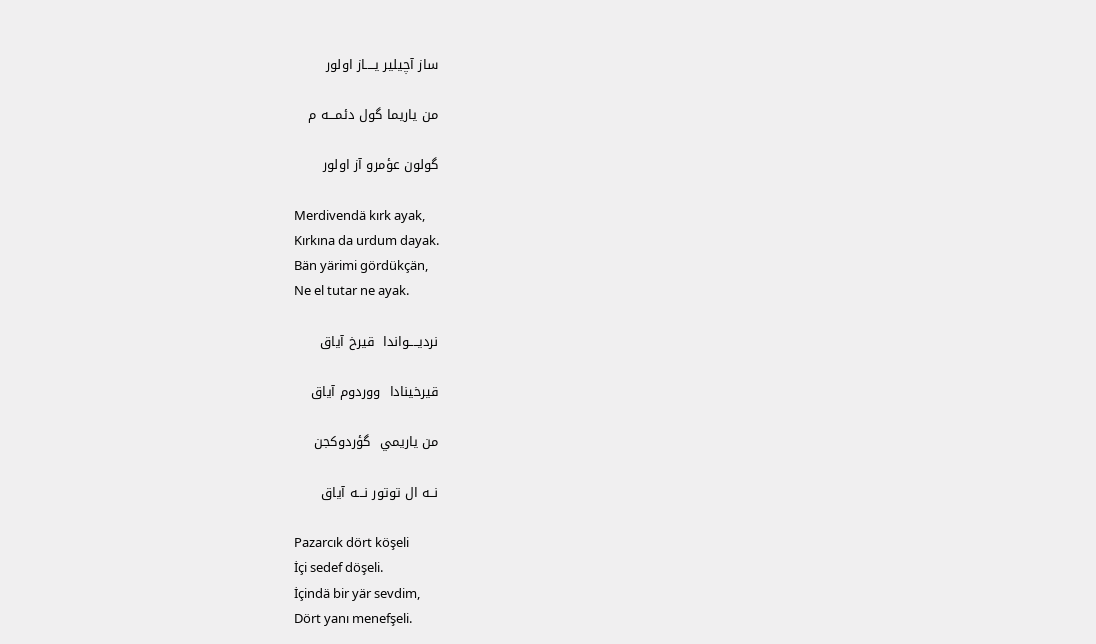ساز آچيلير يــــاز اولور

من ياريما گول دئمـــه م

گولون عؤمرو آز اولور

Merdivendä kırk ayak,
Kırkına da urdum dayak.
Bän yärimi gördükçän,
Ne el tutar ne ayak.

نرديــــواندا  قيرخ آياق

قيرخينادا  ووردوم آياق

من ياريمي  گؤردوكجن

نــه ال توتور نـــه آياق

Pazarcık dört köşeli
İçi sedef döşeli.
İçindä bir yär sevdim,
Dört yanı menefşeli.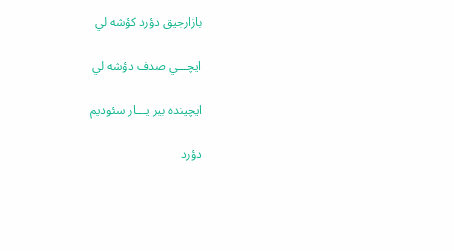بازارجيق دؤرد كؤشه لي

ايچـــي صدف دؤشه لي

ايچينده بير يـــار سئوديم

دؤرد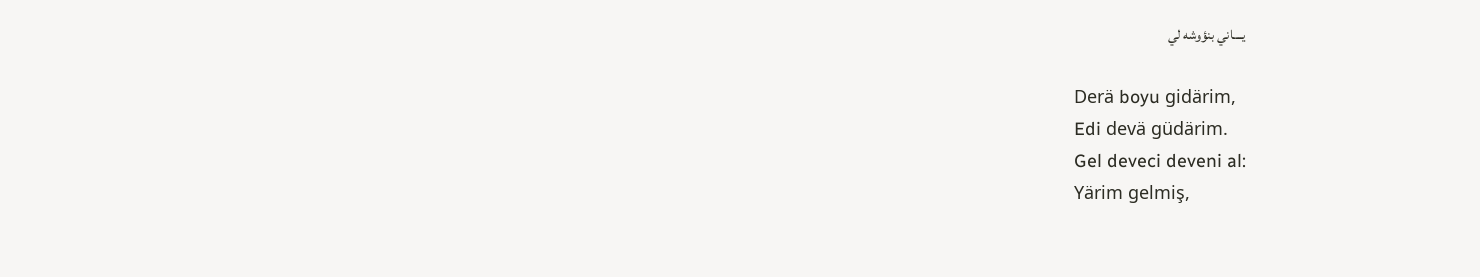يــــاني بنؤوشه لي

Derä boyu gidärim,
Edi devä güdärim.
Gel deveci deveni al:
Yärim gelmiş,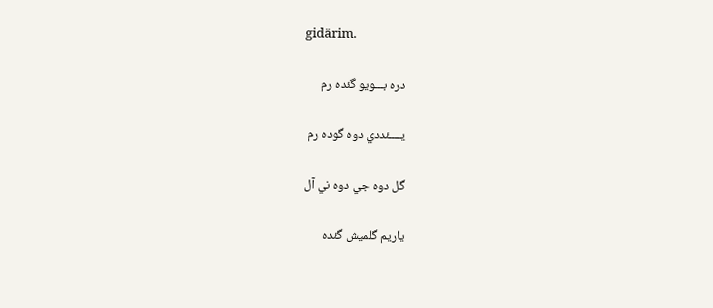gidärim.

دره بـــويو گئده رم

يــــئددي دوه گوده رم

گل دوه جي دوه ني آل

ياريم گلميش گئده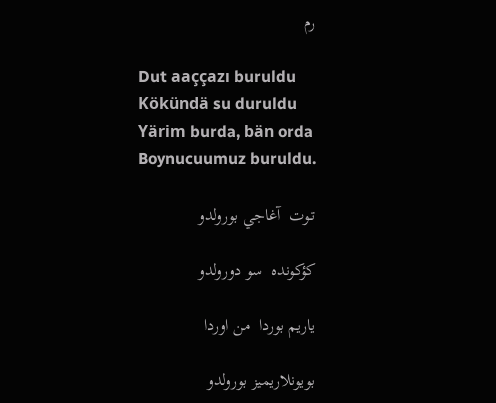رم

Dut aaççazı buruldu
Kökündä su duruldu
Yärim burda, bän orda
Boynucuumuz buruldu.

تـوت  آغاجي بورولدو

كؤكونده  سو دورولدو

ياريم بوردا  من اوردا

بويونلاريميز بورولدو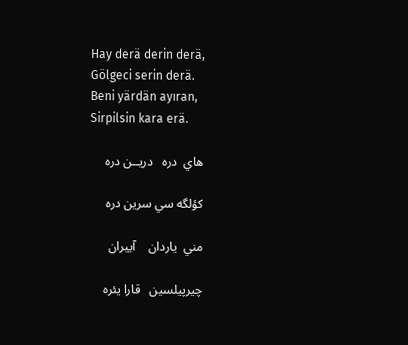Hay derä derin derä,
Gölgeci serin derä.
Beni yärdän ayıran,
Sirpilsin kara erä.

هاي  دره   دريــن دره

كؤلگه سي سرين دره

مني  ياردان    آييران

چيرپيلسين   قارا يئره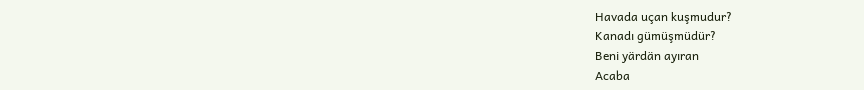Havada uçan kuşmudur?
Kanadı gümüşmüdür?
Beni yärdän ayıran
Acaba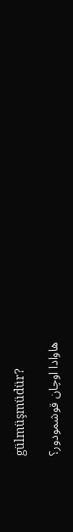gülmüşmüdür?

هاوادا اوچان قوشمودور؟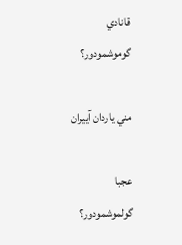قانادي گوموشمودور؟

مني ياردان آييران

عجبا گولموشمودور؟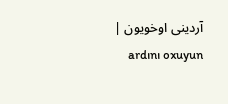آردينی اوخويون | ardını oxuyun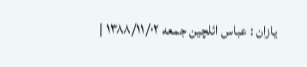يازان : عباس ائلچین جمعه ۱۳۸۸/۱۱/۰۲ |